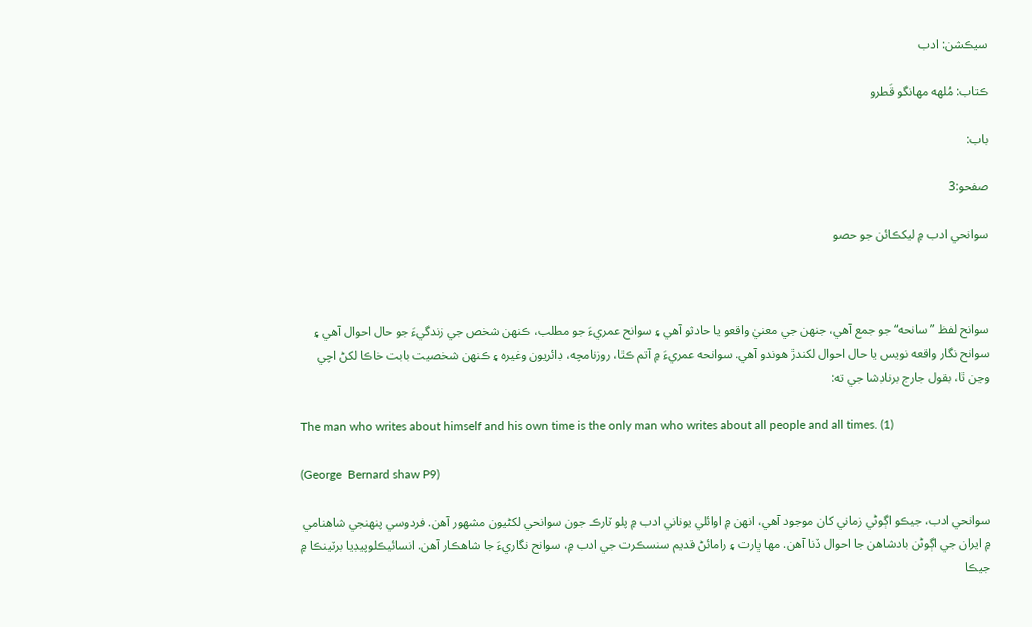سيڪشن: ادب

ڪتاب: مُلهه مهانگو قَطرو

باب:

صفحو:3

سوانحي ادب ۾ ليکڪائن جو حصو



سوانح لفظ ”سانحه“ جو جمع آهي، جنهن جي معنيٰ واقعو يا حادثو آهي ۽ سوانح عمريءَ جو مطلب، ڪنهن شخص جي زندگيءَ جو حال احوال آهي ۽ سوانح نگار واقعه نويس يا حال احوال لکندڙ هوندو آهي. سوانحه عمريءَ ۾ آتم ڪٿا، روزنامچه، ڊائريون وغيره ۽ ڪنهن شخصيت بابت خاڪا لکڻ اچي وڃن ٿا، بقول جارج برناڊشا جي ته:

The man who writes about himself and his own time is the only man who writes about all people and all times. (1)

(George  Bernard shaw P9)

سوانحي ادب، جيڪو اڳوڻي زماني کان موجود آهي، انهن ۾ اوائلي يوناني ادب ۾ پلو ٽارڪ جون سوانحي لکڻيون مشهور آهن. فردوسي پنهنجي شاهنامي ۾ ايران جي اڳوڻن بادشاهن جا احوال ڏنا آهن. مها ڀارت ۽ رامائڻ قديم سنسڪرت جي ادب ۾، سوانح نگاريءَ جا شاهڪار آهن. انسائيڪلوپيڊيا برٽينڪا ۾ جيڪا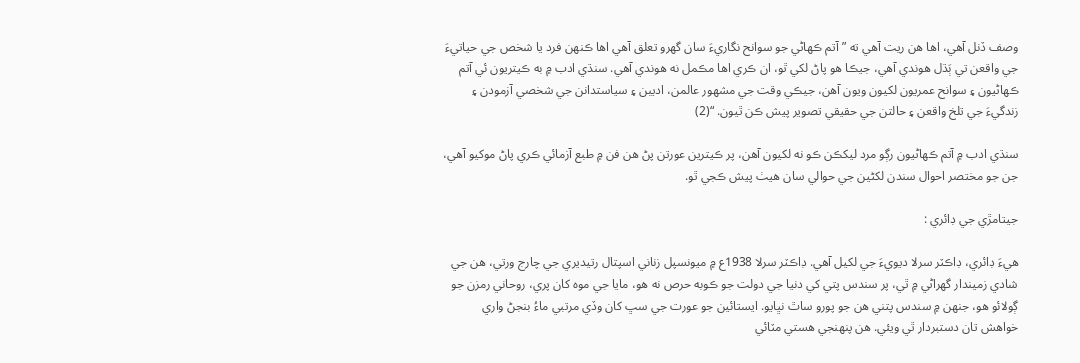وصف ڏنل آهي، اها هن ريت آهي ته ”آتم ڪهاڻي جو سوانح نگاريءَ سان گهرو تعلق آهي اها ڪنهن فرد يا شخص جي حياتيءَ جي واقعن تي ٻَڌل هوندي آهي، جيڪا هو پاڻ لکي ٿو، ان ڪري اها مڪمل نه هوندي آهي. سنڌي ادب ۾ به ڪيتريون ئي آتم ڪهاڻيون ۽ سوانح عمريون لکيون ويون آهن، جيڪي وقت جي مشهور عالمن، اديبن ۽ سياستدانن جي شخصي آزمودن ۽ زندگيءَ جي تلخ واقعن ۽ حالتن جي حقيقي تصوير پيش ڪن ٿيون. “(2)

سنڌي ادب ۾ آتم ڪهاڻيون رڳو مرد ليکڪن ڪو نه لکيون آهن، پر ڪيترين عورتن پڻ هن فن ۾ طبع آزمائي ڪري پاڻ موکيو آهي، جن جو مختصر احوال سندن لکڻين جي حوالي سان هيٺ پيش ڪجي ٿو.

جيتامڙي جي ڊائري :

هيءَ ڊائري، ڊاڪٽر سرلا ديويءَ جي لکيل آهي. ڊاڪٽر سرلا 1938ع ۾ ميونسپل زناني اسپتال رتيديري جي چارج ورتي، هن جي شادي زميندار گهراڻي ۾ ٿي، پر سندس پتي کي دنيا جي دولت جو ڪوبه حرص نه هو، مايا جي موه کان پري، روحاني رمزن جو ڳولائو هو، جنهن ۾ سندس پتني هن جو پورو ساٿ نڀايو. ايستائين جو عورت جي سڀ کان وڏي مرتبي ماءُ بنجڻ واري خواهش تان دستبردار ٿي ويئي. هن پنهنجي هستي مٽائي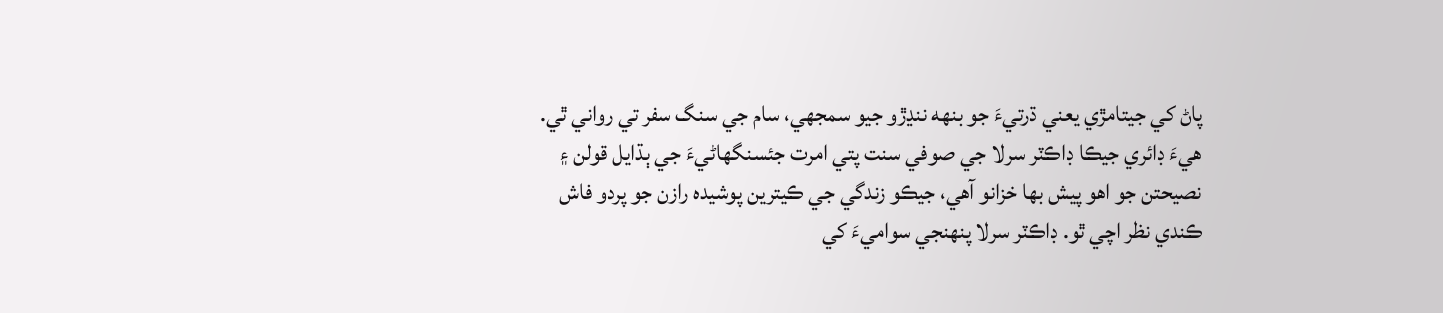پاڻ کي جيتامڙي يعني ڌرتيءَ جو بنهه ننڍڙو جيو سمجهي، سام جي سنگ سفر تي رواني ٿي. هيءَ ڊائري جيڪا ڊاڪٽر سرلا جي صوفي سنت پتي امرت جئسنگهاڻيءَ جي ٻڌايل قولن ۽ نصيحتن جو اهو پيش بها خزانو آهي، جيڪو زندگي جي ڪيترين پوشيده رازن جو پردو فاش ڪندي نظر اچي ٿو. ڊاڪٽر سرلا پنهنجي سواميءَ کي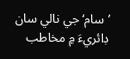’سام‘ جي نالي سان ڊائريءَ ۾ مخاطب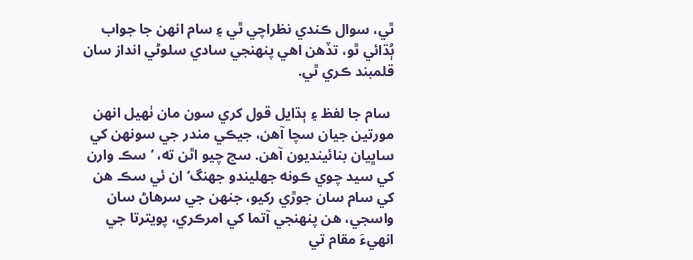ٿي، سوال ڪندي نظراچي ٿي ۽ سام انهن جا جواب ٻُڌائي ٿو، تڏهن اهي پنهنجي سادي سلوڻي انداز سان قلمبند ڪري ٿي.

 سام جا لفظ ۽ ٻڌايل قول کري سون مان ٺهيل انهن مورتين جيان سچا آهن، جيڪي مندر جي سونهن کي ساڀيان بنائينديون آهن. سچ چيو اٿن ته، ’سڪ وارن کي سيد چوي ڪونه جهليندو جهنگ‘ ان ئي سڪ هن کي سام سان جوڙي رکيو، جنهن جي سرهاڻ سان واسجي، هن پنهنجي آتما کي امرڪري، پويترتا جي انهيءَ مقام تي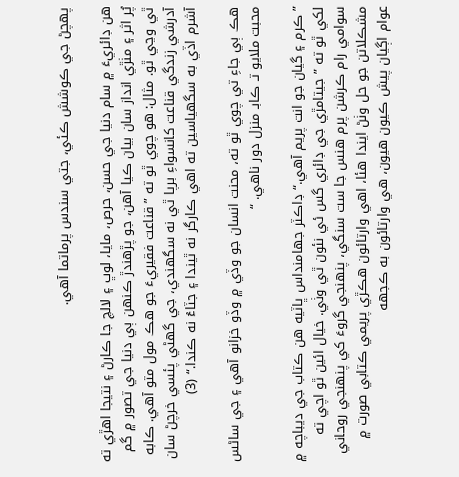پهچڻ جي ڪوشش ڪئي، جتي سندس پرماتما آهي.

هن ڊائريءَ ۾ سام دنيا جي حسن، حرص، مايا، لوڀ ۽ لالچ جا ڪارڻ ۽ نتيجا اهڙي ته پُر اثر ۽ مٺڙي انداز سان بيان ڪيا آهن، جو پڙهندڙ ڪنهن ٻي دنيا جي تصور ۾ گم ٿي وڃي ٿو. مثال: هو چوي ٿو ته ”قناعت فقيريءَ جو هڪ مول متو آهي. ڪابه آدرشي زندگي قناعت کانسواءِ برپا ٿي نه سگهندي، جي گهڻي پئسي خرچڻ سان آشرم اڏي به سگهياسين ته اهي ڪارگر نه ٿيندا ۽ جٽاءُ نه ڪندا.“ (3)

هڪ ٻي جاءِ تي چوي ٿو ته، محنت انسان جو وڏي ۾ وڏو خزانو آهي ۽ جي ساڻس محبت ملايو تـ ڪابـ منزل دور ناهي. “

”ڪرم ۽ گيان جو انت پريم آهي.“ ڊاڪٽر جهامنداس ڀاٽيه هن ڪتاب جي ديباچه ۾ لکي ٿو ته ” جيتامڙي جي ڊائري گس ئي نئون ٿي وٺي. خيال ائين ٿو اچي ته سوامي رام ڪرشن پرم هنس جا ست سنگي، پنهنجي گروءَ کي پنهنجي روحاني مشڪلاتن جو حل وٺڻ ايندا هئا، اهي وارتائون هڪڙي پريمي ڪتابي صورت ۾ عوام اڳيان پيش ڪيون هيون، هي وارتائون به ڪجهه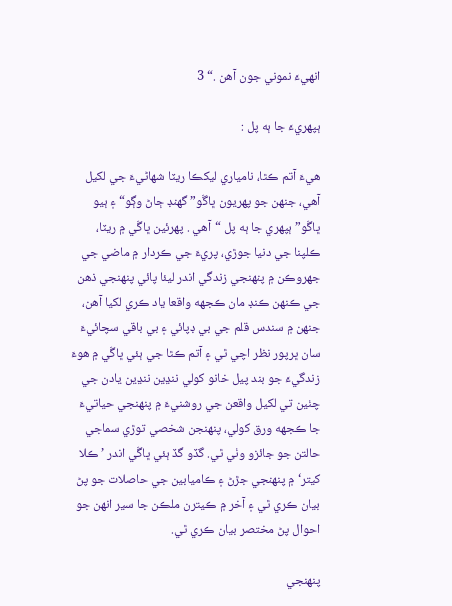انهيءَ نموني جون آهن .“ 3

ٻپهريءَ جا ٻه پل :

هيءَ آتم ڪٿا، نامياري ليکڪا ريٽا شهاڻيءَ جي لکيل آهي، جنهن جو پهريون ڀاڱو” گهنڊ ڄاڻ وڳو“ ۽ ٻيو ڀاڱو” ٻپهري جا ٻه پل “آهي . پهرئين ڀاڱي ۾ ريٽا، ڪلپنا جي دنيا جوڙي، پريءَ جي ڪردار ۾ ماضي جي جهروڪن ۾ پنهنجي زندگي اندر ليئا پائي پنهنجي ذهن جي ڪنهن ڪنڊ مان ڪجهه واقعا ياد ڪري لکيا آهن، جنهن ۾ سندس قلم جي بي ڊپائي ۽ بي باقي سچائيءَ سان ڀرپور نظر اچي ٿي ۽ آتم ڪٿا جي ٻئي ڀاڱي ۾ هوءَ زندگيءَ جو بند پيل خانو کولي ننڍين ننڍين يادن جي چٺين تي لکيل واقعن جي روشنيءَ ۾ پنهنجي حياتيءَ جا ڪجهه ورق کولي، پنهنجن شخصي توڙي سماجي حالتن جو جائزو وٺي ٿي. گڏو گڏ ٻئي ڀاڱي اندر ’ڪلا کيتر‘ ۾ پنهنجي جڙڻ ۽ ڪاميابين جي حاصلات جو پڻ بيان ڪري ٿي ۽ آخر ۾ ڪيترن ملڪن جا سير انهن جو احوال پڻ مختصر بيان ڪري ٿي.

پنهنجي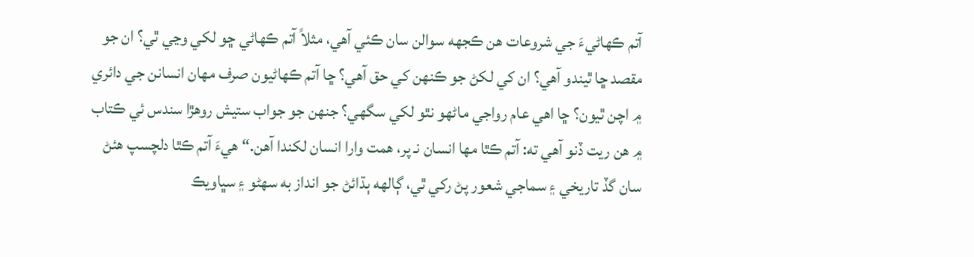آتم ڪهاڻيءَ جي شروعات هن ڪجهه سوالن سان ڪئي آهي، مثلاً آتم ڪهاڻي ڇو لکي وڃي ٿي؟ ان جو مقصد ڇا ٿيندو آهي؟ ان کي لکڻ جو ڪنهن کي حق آهي؟ ڇا آتم ڪهاڻيون صرف مهان انسانن جي دائري ۾ اچن ٿيون؟ ڇا اهي عام رواجي ماڻهو نٿو لکي سگهي؟ جنهن جو جواب ستيش روهڙا سندس ئي ڪتاب ۾ هن ريت ڏنو آهي ته: آتم ڪٿا مها انسان نـ پر، همت وارا انسان لکندا آهن.“ هيءَ آتم ڪٿا دلچسپ هئڻ سان گڏ تاريخي ۽ سماجي شعور پڻ رکي ٿي، ڳالهه ٻڌائڻ جو انداز به سهڻو ۽ سڀاويڪ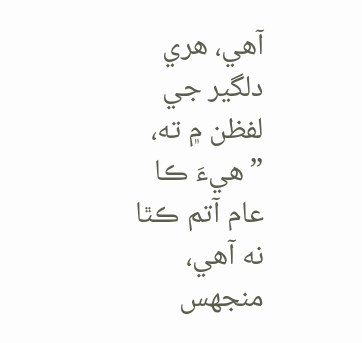آهي، هري دلگير جي لفظن ۾ ته، ”هيءَ ڪا عام آتم ڪٿا نه آهي، منجهس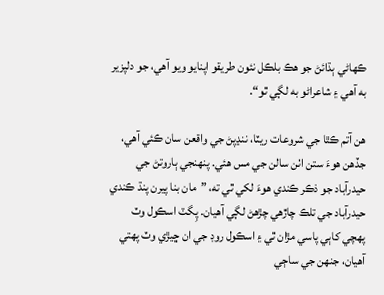ڪهاڻي ٻڌائڻ جو هڪ بلڪل نئون طريقو اپنايو ويو آهي، جو دلپزير به آهي ۽ شاعراڻو به لڳي ٿو“.

هن آتم ڪٿا جي شروعات ريٽا، ننڍپڻ جي واقعن سان ڪئي آهي، جڏهن هوءَ ستن اٺن سالن جي مس هئي. پنهنجي ٻاروتڻ جي حيدرآباد جو ذڪر ڪندي هوءَ لکي ٿي ته، ”مان بنا پيرن پنڌ ڪندي حيدرآباد جي تلڪ چاڙهي چڙهڻ لڳي آهيان. پِگٽ اسڪول وٽ پهچي کاٻي پاسي مڙان ٿي ۽ اسڪول روڊ جي ان ڇيڙي وٽ پهتي آهيان، جنهن جي ساڄي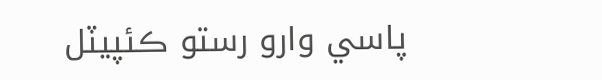پاسي وارو رستو ڪئپيٽل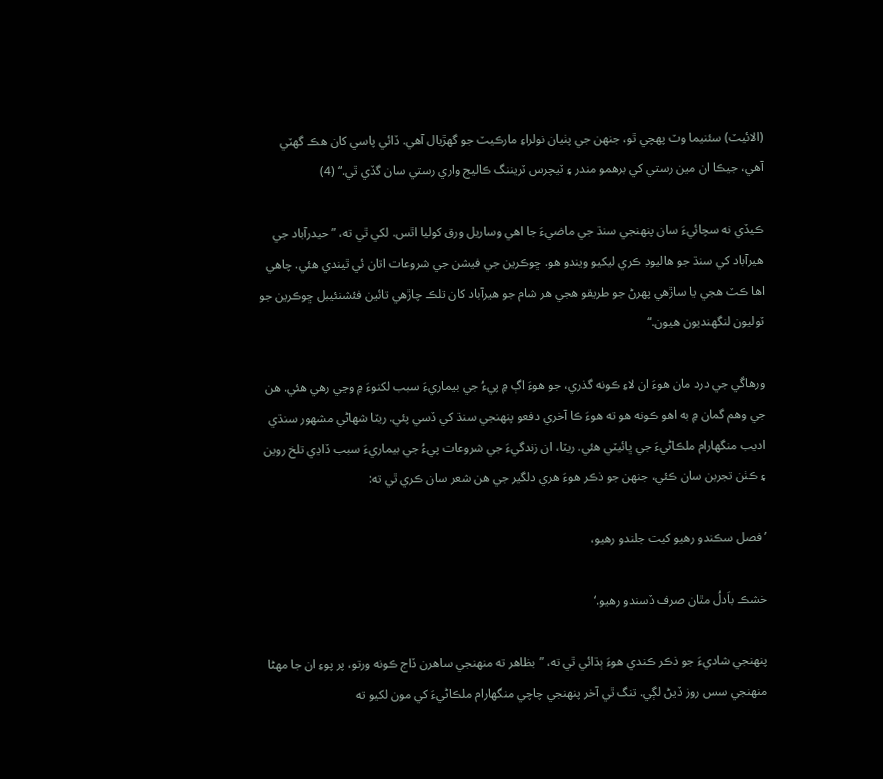(الائيٽ) سئنيما وٽ پهچي ٿو، جنهن جي پٺيان نولراءِ مارڪيٽ جو گهڙيال آهي. ڏائي پاسي کان هڪ گهٽي آهي، جيڪا ان مين رستي کي برهمو مندر ۽ ٽيچرس ٽريننگ ڪاليج واري رستي سان گڏي ٿي.“ (4)

ڪيڏي نه سچائيءَ سان پنهنجي سنڌ جي ماضيءَ جا اهي وساريل ورق کوليا اٿس. لکي ٿي ته، ”حيدرآباد جي هيرآباد کي سنڌ جو هاليوڊ ڪري ليکيو ويندو هو. ڇوڪرين جي فيشن جي شروعات اتان ئي ٿيندي هئي. چاهي اها ڪٽ هجي يا ساڙهي پهرڻ جو طريقو هجي هر شام جو هيرآباد کان تلڪ چاڙهي تائين فئشنئيبل ڇوڪرين جو ٽوليون لنگهنديون هيون.“

ورهاڱي جي درد مان هوءَ ان لاءِ ڪونه گذري، جو هوءَ اڳ ۾ پيءُ جي بيماريءَ سبب لکنوءَ ۾ وڃي رهي هئي. هن جي وهم گمان ۾ به اهو ڪونه هو ته هوءَ ڪا آخري دفعو پنهنجي سنڌ کي ڏسي پئي. ريٽا شهاڻي مشهور سنڌي اديب منگهارام ملڪاڻيءَ جي ڀائيٽي هئي. ريٽا، ان زندگيءَ جي شروعات پيءُ جي بيماريءَ سبب ڏاڍي تلخ روين ۽ ڪٺن تجربن سان ڪئي، جنهن جو ذڪر هوءَ هري دلگير جي هن شعر سان ڪري ٿي ته:

’فصل سڪندو رهيو کيت جلندو رهيو،

خشڪ باَدلُ مٿان صرف ڏسندو رهيو.‘

پنهنجي شاديءَ جو ذڪر ڪندي هوءَ ٻڌائي ٿي ته، ”بظاهر ته منهنجي ساهرن ڏاج ڪونه ورتو، پر پوءِ ان جا مهڻا منهنجي سس روز ڏيڻ لڳي. تنگ ٿي آخر پنهنجي چاچي منگهارام ملڪاڻيءَ کي مون لکيو ته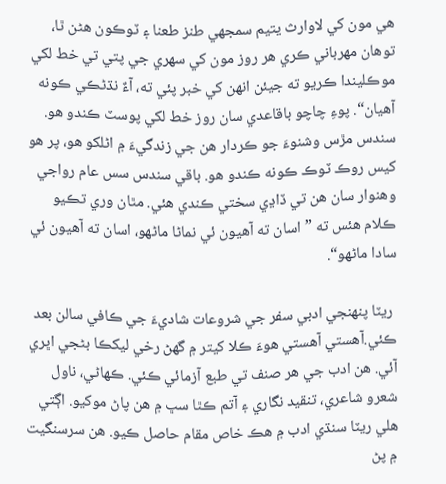هي مون کي لاوارث يتيم سمجهي طنز طعنا ۽ ٽوڪون هڻن ٿا، توهان مهرباني ڪري هر روز مون کي سهري جي پتي تي خط لکي موڪليندا ڪريو ته جيئن انهن کي خبر پئي ته، آءٌ نڌڻڪي ڪونه آهيان“. پوءِ چاچو باقاعدي سان روز خط لکي پوسٽ ڪندو هو. سندس مڙس وشنوءَ جو ڪردار هن جي زندگيءَ ۾ اڻلکو هو، پر هو کيس روڪ ٽوڪ ڪونه ڪندو هو. باقي سندس سس عام رواجي وهنوار سان هن تي ڏاڍي سختي ڪندي هئي. مٿان وري تڪيو ڪلام هئس ته ”اسان ته آهيون ئي نماڻا ماڻهو، اسان ته آهيون ئي سادا ماڻهو“.

 ريٽا پنهنجي ادبي سفر جي شروعات شاديءَ جي ڪافي سالن بعد ڪئي.آهستي آهستي هوءَ ڪلا کيتر ۾ گهڻ رخي ليکڪا بڻجي اڀري آئي. هن ادب جي هر صنف تي طبع آزمائي ڪئي. ڪهاڻي، ناول شعرو شاعري، تنقيد نگاري ۽ آتم ڪٿا سڀ ۾ هن پاڻ موکيو. اڳتي هلي ريٽا سنڌي ادب ۾ هڪ خاص مقام حاصل ڪيو. هن سرسنگيت ۾ پڻ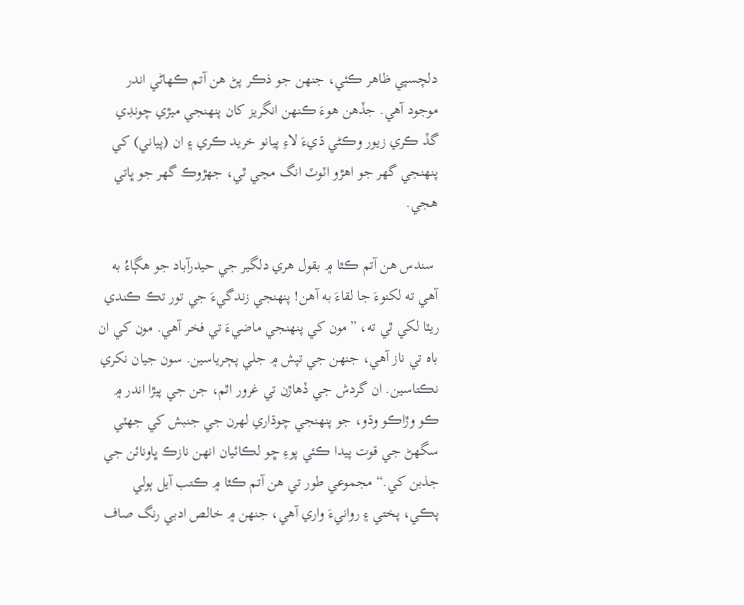دلچسپي ظاهر ڪئي، جنهن جو ذڪر پڻ هن آتم ڪهاڻي اندر موجود آهي. جڏهن هوءَ ڪنهن انگريز کان پنهنجي ميڙي چونڊي گڏ ڪري زيور وڪڻي ڌيءَ لاءِ پيانو خريد ڪري ۽ ان (پياني) کي پنهنجي گهر جو اهڙو اٽوٽ انگ مڃي ٿي، جهڙوڪ گهر جو ڀاتي هجي.

 سندس هن آتم ڪٿا ۾ بقول هري دلگير جي حيدرآباد جو هڳاءُ به آهي ته لکنوءَ جا لقاءَ به آهن! پنهنجي زندگيءَ جي تور تڪ ڪندي ريٽا لکي ٿي ته، ”مون کي پنهنجي ماضيءَ تي فخر آهي. مون کي ان باه تي ناز آهي، جنهن جي تپش ۾ جلي پڄرياسين. سون جيان نکري نڪتاسين. ان گردش جي ڏهاڙن تي غرور اٿم، جن جي پيڙا اندر ۾ ڪو وڙاڪو وڌو، جو پنهنجي چوڌاري لهرن جي جنبش کي جهٽي سگهڻ جي قوت پيدا ڪئي پوءِ ڇو لڪائيان انهن نازڪ ڀاونائن جي جذبن کي.“ مجموعي طور تي هن آتم ڪٿا ۾ ڪتب آيل ٻولي پڪي، پختي ۽ روانيءَ واري آهي، جنهن ۾ خالص ادبي رنگ صاف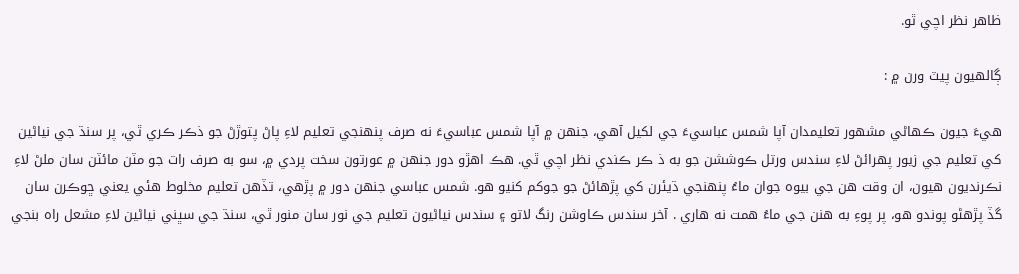ظاهر نظر اچي ٿو.

ڳالهيون پيٽ ورن ۾ :

هيءَ جيون ڪهاڻي مشهور تعليمدان آپا شمس عباسيءَ جي لکيل آهي، جنهن ۾ آپا شمس عباسيءَ نه صرف پنهنجي تعليم لاءِ پاڻ پتوڙڻ جو ذڪر ڪري ٿي، پر سنڌ جي نياڻين کي تعليم جي زيور پهرائڻ لاءِ سندس ورتل ڪوششن جو به ذ ڪر ڪندي نظر اچي ٿي. هڪ اهڙو دور جنهن ۾ عورتون سخت پردي ۾، سو به صرف رات جو مٽن مائٽن سان ملڻ لاءِ نڪرنديون هيون، ان وقت هن جي بيوه جوان ماءُ پنهنجي ڌيئرن کي پڙهائڻ جو جوکم کنيو هو. شمس عباسي جنهن دور ۾ پڙهي، تڏهن تعليم مخلوط هئي يعني ڇوڪرن سان گڏ پڙهڻو پوندو هو، پر پوءِ به هنن جي ماءُ همت نه هاري . آخر سندس ڪاوشن رنگ لاتو ۽ سندس نياڻيون تعليم جي نور سان منور ٿي، سنڌ جي سڀني نياڻين لاءِ مشعل راه بنجي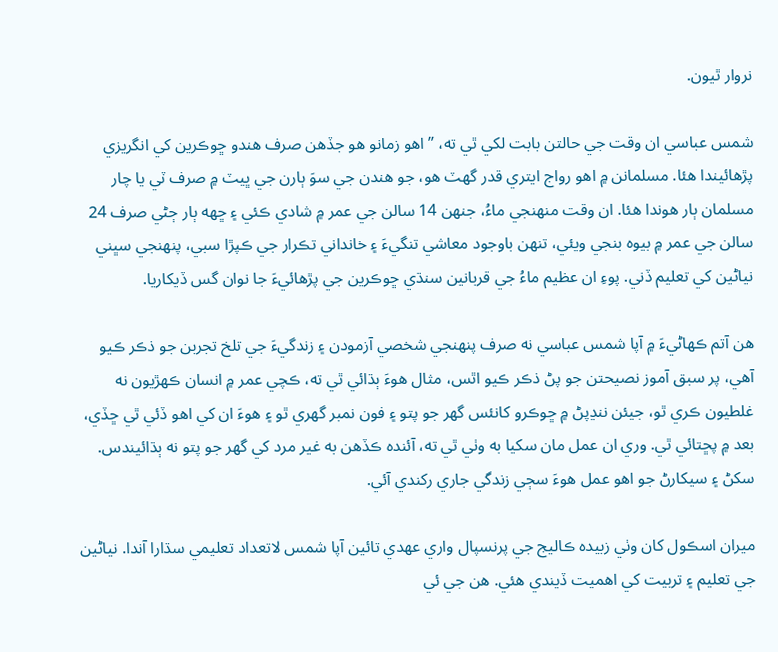نروار ٿيون.

شمس عباسي ان وقت جي حالتن بابت لکي ٿي ته، ”اهو زمانو هو جڏهن صرف هندو ڇوڪرين کي انگريزي پڙهائيندا هئا. مسلمانن ۾ اهو رواج ايتري قدر گهٽ هو، جو هندن جي سوَ ٻارن جي ڀيٽ ۾ صرف ٽي يا چار مسلمان ٻار هوندا هئا. ان وقت منهنجي ماءُ، جنهن 14 سالن جي عمر ۾ شادي ڪئي ۽ ڇهه ٻار ڄڻي صرف 24 سالن جي عمر ۾ بيوه بنجي ويئي، تنهن باوجود معاشي تنگيءَ ۽ خانداني تڪرار جي ڪپڙا سبي، پنهنجي سڀني نياڻين کي تعليم ڏني. پوءِ ان عظيم ماءُ جي قربانين سنڌي ڇوڪرين جي پڙهائيءَ جا نوان گس ڏيکاريا.

هن آتم ڪهاڻيءَ ۾ آپا شمس عباسي نه صرف پنهنجي شخصي آزمودن ۽ زندگيءَ جي تلخ تجربن جو ذڪر ڪيو آهي، پر سبق آموز نصيحتن جو پڻ ذڪر ڪيو اٿس، مثال هوءَ ٻڌائي ٿي ته، ڪچي عمر ۾ انسان ڪهڙيون نه غلطيون ڪري ٿو، جيئن ننڍپڻ ۾ ڇوڪرو کانئس گهر جو پتو ۽ فون نمبر گهري ٿو ۽ هوءَ ان کي اهو ڏئي ٿي ڇڏي، بعد ۾ پڇتائي ٿي. وري ان عمل مان سکيا به وٺي ٿي ته، آئنده ڪڏهن به غير مرد کي گهر جو پتو نه ٻڌائيندس. سکڻ ۽ سيکارڻ جو اهو عمل هوءَ سڄي زندگي جاري رکندي آئي.

ميران اسڪول کان وٺي زبيده ڪاليج جي پرنسپال واري عهدي تائين آپا شمس لاتعداد تعليمي سڌارا آندا. نياڻين جي تعليم ۽ تربيت کي اهميت ڏيندي هئي. هن جي ئي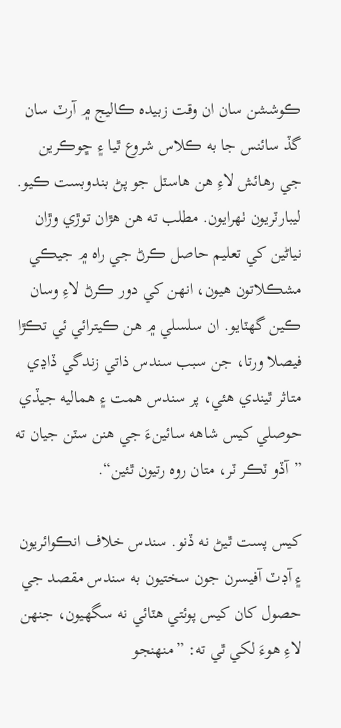ڪوششن سان ان وقت زبيده ڪاليج ۾ آرٽ سان گڏ سائنس جا به ڪلاس شروع ٿيا ۽ ڇوڪرين جي رهائش لاءِ هن هاسٽل جو پڻ بندوبست ڪيو. ليبارٽريون ٺهرايون. مطلب ته هن هڙان توڙي وڙان نياڻين کي تعليم حاصل ڪرڻ جي راه ۾ جيڪي مشڪلاتون هيون، انهن کي دور ڪرڻ لاءِ وسان ڪين گهٽايو. ان سلسلي ۾ هن ڪيترائي ئي تڪڙا فيصلا ورتا، جن سبب سندس ذاتي زندگي ڏاڍي متاثر ٿيندي هئي، پر سندس همت ۽ هماليه جيڏي حوصلي کيس شاهه سائينءَ جي هنن سٽن جيان ته ”آڏو ٽڪر ٽر، متان روه رتيون ٿئين“.

کيس پست ٿيڻ نه ڏنو. سندس خلاف انڪوائريون ۽ آڊٽ آفيسرن جون سختيون به سندس مقصد جي حصول کان کيس پوئتي هٽائي نه سگهيون، جنهن لاءِ هوءَ لکي ٿي ته: ”منهنجو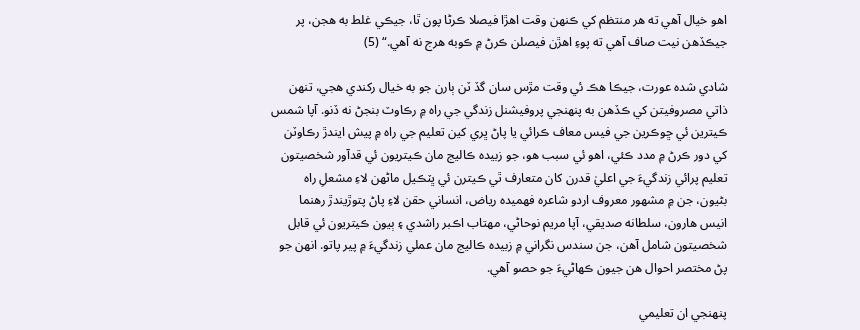اهو خيال آهي ته هر منتظم کي ڪنهن وقت اهڙا فيصلا ڪرڻا پون ٿا، جيڪي غلط به هجن، پر جيڪڏهن نيت صاف آهي ته پوءِ اهڙن فيصلن ڪرڻ ۾ ڪوبه هرج نه آهي.“ (5)

شادي شده عورت، جيڪا هڪ ئي وقت مڙس سان گڏ ٽن ٻارن جو به خيال رکندي هجي، تنهن ذاتي مصروفيتن کي ڪڏهن به پنهنجي پروفيشنل زندگي جي راه ۾ رڪاوٽ بنجڻ نه ڏنو. آپا شمس ڪيترين ئي ڇوڪرين جي فيس معاف ڪرائي يا پاڻ ڀري کين تعليم جي راه ۾ پيش ايندڙ رڪاوٽن کي دور ڪرڻ ۾ مدد ڪئي، اهو ئي سبب هو، جو زبيده ڪاليج مان ڪيتريون ئي قدآور شخصيتون تعليم پرائي زندگيءَ جي اعليٰ قدرن کان متعارف ٿي ڪيترن ئي ڀٽڪيل ماڻهن لاءِ مشعلِ راه بڻيون، جن ۾ مشهور معروف اردو شاعره فهميده رياض، انساني حقن لاءِ پاڻ پتوڙيندڙ رهنما انيس هارون، سلطانه صديقي، آپا مريم نوحاڻي، مهتاب اڪبر راشدي ۽ ٻيون ڪيتريون ئي قابل شخصيتون شامل آهن، جن سندس نگراني ۾ زبيده ڪاليج مان عملي زندگيءَ ۾ پير پاتو. انهن جو پڻ مختصر احوال هن جيون ڪهاڻيءَ جو حصو آهي.

پنهنجي ان تعليمي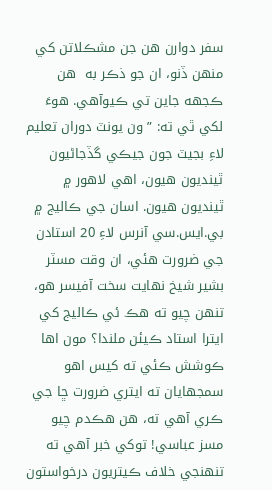سفر دوارن هن جن مشڪلاتن کي منهن ڏنو، ان جو ذڪر به  هن ڪجهه جاين تي ڪيوآهي. هوءَ لکي ٿي ته: ”ون يونٽ دوران تعليم لاءِ بجيٽ جون جيڪي گڏجاڻيون ٿينديون هيون، اهي لاهور ۾ ٿينديون هيون. اسان جي ڪاليج ۾ بي.ايس.سي آنرس لاءِ 20 استادن جي ضرورت هئي، ان وقت مسٽر بشير شيخ نهايت سخت آفيسر هو، تنهن چيو ته هڪ ئي ڪاليج کي ايترا استاد ڪيئن ملندا؟ مون اها ڪوشش ڪئي ته کيس اهو سمجهايان ته ايتري ضرورت ڇا جي ڪري آهي ته، هن هڪدم چيو مسز عباسي! توکي خبر آهي ته تنهنجي خلاف ڪيتريون درخواستون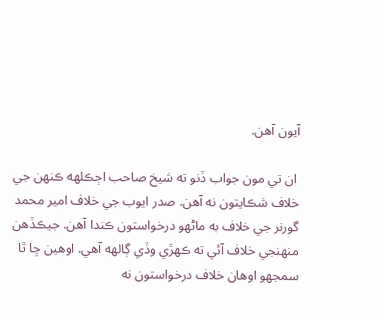آيون آهن.

 ان تي مون جواب ڏنو ته شيخ صاحب اڄڪلهه ڪنهن جي خلاف شڪايتون نه آهن. صدر ايوب جي خلاف امير محمد گورنر جي خلاف به ماڻهو درخواستون ڪندا آهن. جيڪڏهن منهنجي خلاف آئي ته ڪهڙي وڏي ڳالهه آهي. اوهين ڇا ٿا سمجهو اوهان خلاف درخواستون نه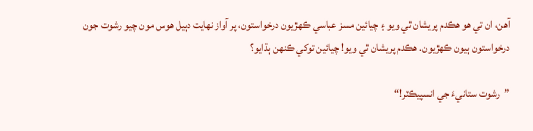آهن، ان تي هو هڪدم پريشان ٿي ويو ۽ چيائين مسز عباسي ڪهڙيون درخواستون، پر آواز نهايت دٻيل هوس مون چيو رشوت جون درخواستون ٻيون ڪهڙيون. هڪدم پريشان ٿي ويو! چيائين توکي ڪنهن ٻڌايو؟

”رشوت ستانيءَ جي انسپيڪٽر!“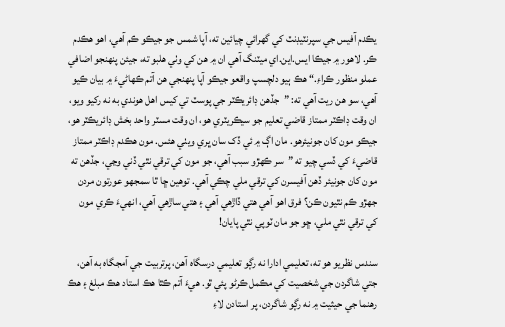يڪدم آفيس جي سپرنٽيڊنٽ کي گهرائي چيائين ته، آپا شمس جو جيڪو ڪم آهي، اهو هڪدم ڪر. لاهور ۾ جيڪا ايس.اين.اي ميٽنگ آهي ان ۾ هن کي وٺي هلبو ته، جيئن پنهنجو اضافي عملو منظور ڪراءِ.“ هڪ ٻيو دلچسپ واقعو جيڪو آپا پنهنجي هن آتم ڪهاڻيءَ ۾ بيان ڪيو آهي، سو هن ريت آهي ته: ”جڏهن ڊائريڪٽر جي پوسٽ تي کيس اهل هوندي به نه رکيو ويو، ان وقت ڊاڪٽر ممتاز قاضي تعليم جو سيڪريٽري هو، ان وقت مسٽر واحد بخش ڊائريڪٽر هو، جيڪو مون کان جونيئرهو. مان اڳ ۾ ئي ڏک سان ڀري ويٺي هئس. مون هڪدم ڊاڪٽر ممتاز قاضيءَ کي ڏسي چيو ته ”سر ڪهڙو سبب آهي، جو مون کي ترقي نٿي ڏني وڃي، جڏهن ته مون کان جونيئر ڏهن آفيسرن کي ترقي ملي چڪي آهي. توهين ڇا ٿا سمجهو عورتون مردن جهڙو ڪم نٿيون ڪن؟ فرق اهو آهي هتي ڏاڙهي آهي ۽ هتي ساڙهي آهي، انهيءَ ڪري مون کي ترقي نٿي ملي، ڇو جو مان ٽوپي نٿي پايان!

سندس نظريو هو ته، تعليمي ادارا نه رڳو تعليمي درسگاه آهن، پرتربيت جي آمجگاه به آهن، جتي شاگردن جي شخصيت کي مڪمل ڪرڻو پئي ٿو. هيءَ آتم ڪٿا هڪ استاد هڪ مبلغ ۽ هڪ رهنما جي حيثيت ۾ نه رڳو شاگردن، پر استادن لاءِ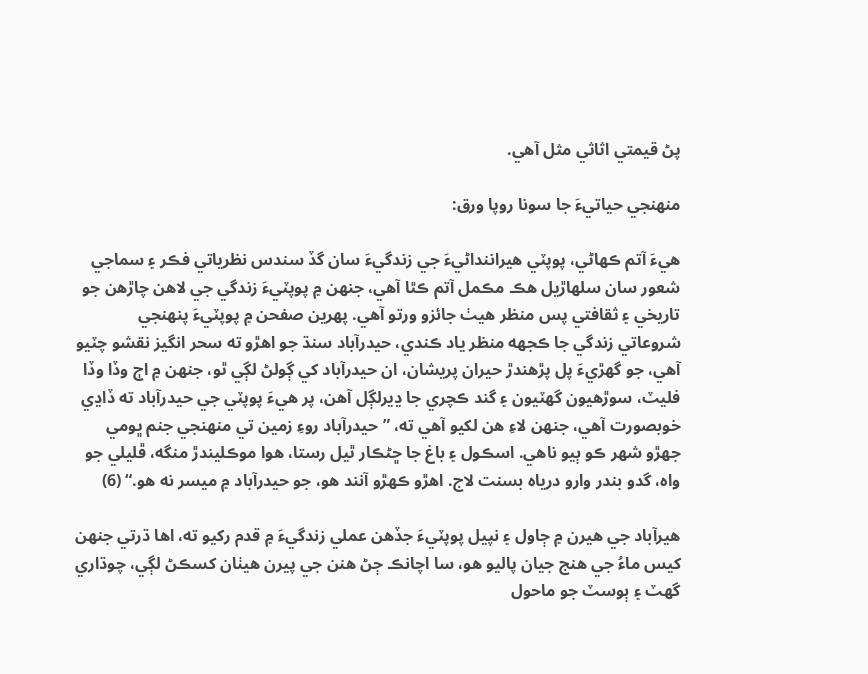پڻ قيمتي اثاثي مثل آهي.

منهنجي حياتيءَ جا سونا روپا ورق:

هيءَ آتم ڪهاڻي، پوپٽي هيراننداڻيءَ جي زندگيءَ سان گڏ سندس نظرياتي فڪر ۽ سماجي شعور سان سلهاڙيل هڪ مڪمل آتم ڪٿا آهي، جنهن ۾ پوپٽيءَ زندگي جي لاهن چاڙهن جو تاريخي ۽ ثقافتي پس منظر هيٺ جائزو ورتو آهي. پهرين صفحن ۾ پوپٽيءَ پنهنجي شروعاتي زندگي جا ڪجهه منظر ياد ڪندي، حيدرآباد سنڌ جو اهڙو ته سحر انگيز نقشو چٽيو آهي، جو گهڙيءَ پل پڙهندڙ حيران پريشان، ان حيدرآباد کي ڳولڻ لڳي ٿو، جنهن ۾ اڄ وڏا وڏا فليٽ، سوڙهيون گهٽيون ۽ گند ڪچري جا ڍيرلڳل آهن، پر هيءَ پوپٽي جي حيدرآباد ته ڏاڍي خوبصورت آهي، جنهن لاءِ هن لکيو آهي ته، ”حيدرآباد روءِ زمين تي منهنجي جنم ڀومي جهڙو شهر ڪو ٻيو ناهي. اسڪول ۽ باغ جا ڇڻڪار ٿيل رستا، هوا موڪليندڙ منگه، ڦليلي جو واه، گدو بندر وارو درياه بسنت لاج. اهڙو ڪهڙو آنند هو، جو حيدرآباد ۾ ميسر نه هو.“ (6)

هيرآباد جي هيرن ۾ ڄاول ۽ نپيل پوپٽيءَ جڏهن عملي زندگيءَ ۾ قدم رکيو ته، اها ڌرتي جنهن کيس ماءُ جي هنج جيان پاليو هو، سا اچانڪ ڄڻ هنن جي پيرن هيٺان کسڪڻ لڳي، چوڌاري گهٽ ۽ ٻوسٽ جو ماحول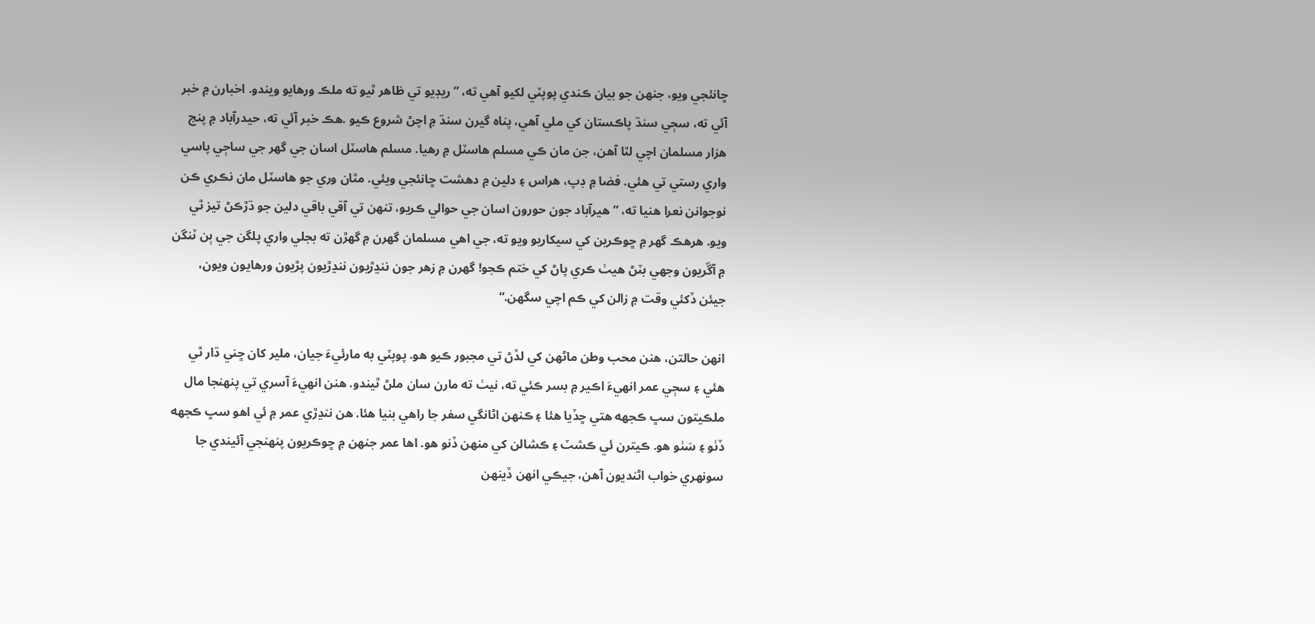ڇانئجي ويو، جنهن جو بيان ڪندي پوپٽي لکيو آهي ته، ”ريڊيو تي ظاهر ٿيو ته ملڪ ورهايو ويندو. اخبارن ۾ خبر آئي ته، سڄي سنڌ پاڪستان کي ملي آهي، پناه گيرن سنڌ ۾ اچڻ شروع ڪيو .هڪ خبر آئي ته، حيدرآباد ۾ پنج هزار مسلمان اچي لٿا آهن، جن مان ڪي مسلم هاسٽل ۾ رهيا. مسلم هاسٽل اسان جي گهر جي ساڄي پاسي واري رستي تي هئي. فضا ۾ ڊپ، هراس ۽ دلين ۾ دهشت ڇانئجي ويئي. مٿان وري جو هاسٽل مان نڪري ڪن نوجوانن نعرا هنيا ته، ”هيرآباد جون حورون اسان جي حوالي ڪريو، تنهن تي آقي باقي دلين جو ڌڙڪڻ تيز ٿي ويو. هرهڪ گهر ۾ ڇوڪرين کي سيکاريو ويو ته، جي اهي مسلمان گهرن ۾ گهڙن ته بجلي واري پلگن جي ٻن ٽنگن ۾ آڱريون وجهي بٽڻ هيٺ ڪري پاڻ کي ختم ڪجو! گهرن ۾ زهر جون ننڍڙيون ننڍڙيون پڙيون ورهايون ويون، جيئن ڏکئي وقت ۾ زالن کي ڪم اچي سگهن.“

انهن حالتن، هنن محب وطن ماڻهن کي لڏڻ تي مجبور ڪيو هو. پوپٽي به مارئيءَ جيان، ملير کان ڇني ڌار ٿي هئي ۽ سڄي عمر انهيءَ اڪير ۾ بسر ڪئي ته، نيٺ ته مارن سان ملڻ ٿيندو. هنن انهيءَ آسري تي پنهنجا مال ملڪيتون سڀ ڪجهه هتي ڇڏيا هئا ۽ ڪنهن اڻانگي سفر جا راهي بنيا هئا. هن ننڍڙي عمر ۾ ئي اهو سڀ ڪجهه ڏٺو ۽ سَٺو هو. ڪيترن ئي ڪشٽ ۽ ڪشالن کي منهن ڏنو هو. اها عمر جنهن ۾ ڇوڪريون پنهنجي آئيندي جا سونهري خواب اڻنديون آهن، جيڪي انهن ڏينهن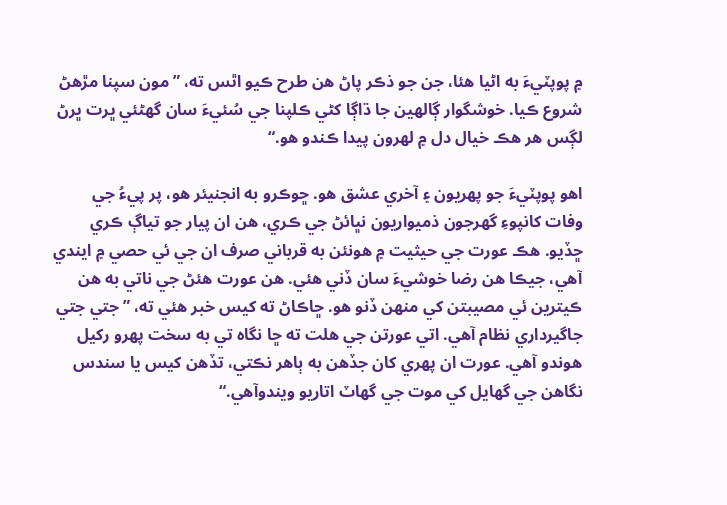۾ پوپٽيءَ به اڻيا هئا، جن جو ذڪر پاڻ هن طرح ڪيو اٿس ته، ”مون سپنا مڙهڻ شروع ڪيا. خوشگوار ڳالهين جا ڌاڳا کڻي ڪلپنا جي سُئيءَ سان گهڻئي ڀرت ڀرڻ لڳس هر هڪ خيال دل ۾ لهرون پيدا ڪندو هو.“

اهو پوپٽيءَ جو پهريون ۽ آخري عشق هو. ڇوڪرو به انجنيئر هو، پر پيءُ جي وفات کانپوءِ گهرجون ذميواريون نڀائڻ جي ڪري، هن ان پيار جو تياڳ ڪري ڇڏيو. هڪ عورت جي حيثيت ۾ هونئن به قرباني صرف ان جي ئي حصي ۾ ايندي آهي، جيڪا هن رضا خوشيءَ سان ڏني هئي. هن عورت هئڻ جي ناتي به هن ڪيترين ئي مصيبتن کي منهن ڏنو هو. ڇاڪاڻ ته کيس خبر هئي ته، ”جتي جتي جاگيرداري نظام آهي. اتي عورتن جي هلت ته ڇا نگاه تي به سخت پهرو رکيل هوندو آهي. عورت ان پهري کان جڏهن به ٻاهر نڪتي، تڏهن کيس يا سندس نگاهن جي گهايل کي موت جي گهاٽ اتاريو ويندوآهي.“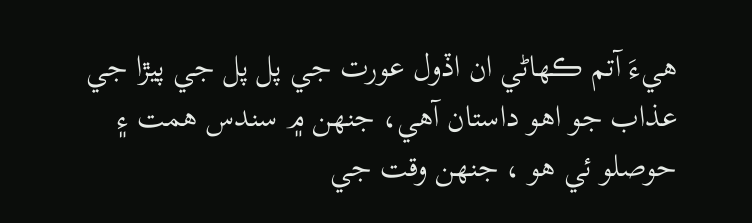هيءَ آتم ڪهاڻي ان اڏول عورت جي پل پل جي پيڙا جي عذاب جو اهو داستان آهي، جنهن ۾ سندس همت ۽ حوصلو ئي هو ، جنهن وقت جي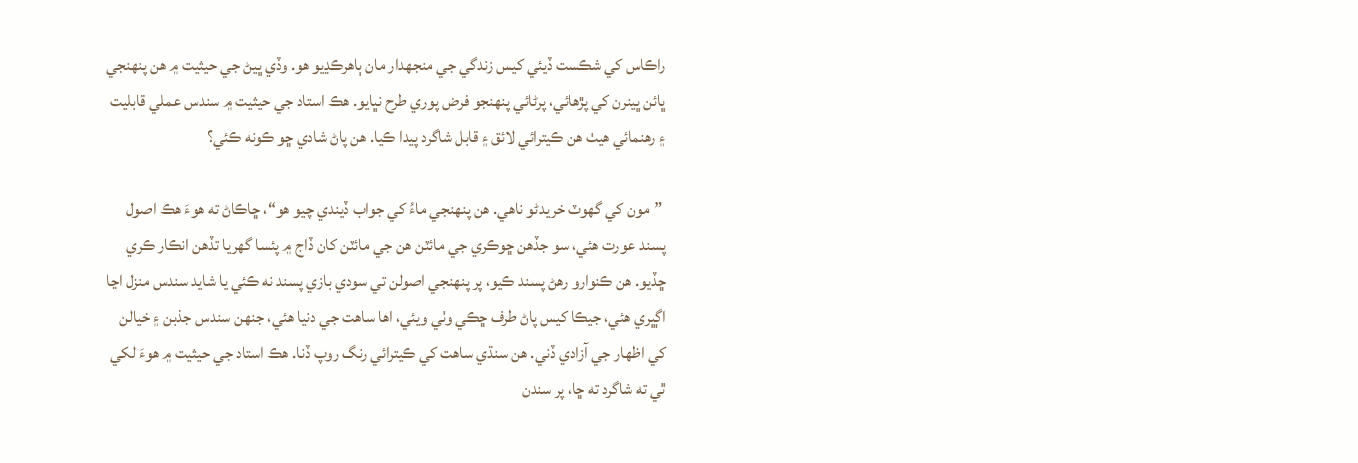راڪاس کي شڪست ڏيئي کيس زندگي جي منجهدار مان ٻاهرڪڍيو هو. وڏي ڀيڻ جي حيثيت ۾ هن پنهنجي ڀائن ڀينرن کي پڙهائي، پرڻائي پنهنجو فرض پوري طرح نڀايو. هڪ استاد جي حيثيت ۾ سندس عملي قابليت ۽ رهنمائي هيٺ هن ڪيترائي لائق ۽ قابل شاگرد پيدا ڪيا. هن پاڻ شادي ڇو ڪونه ڪئي؟

 ”مون کي گهوٽ خريدڻو ناهي. هن پنهنجي ماءُ کي جواب ڏيندي چيو هو“، ڇاڪاڻ ته هوءَ هڪ اصول پسند عورت هئي، سو جڏهن ڇوڪري جي مائٽن هن جي مائٽن کان ڏاج ۾ پئسا گهريا تڏهن انڪار ڪري ڇڏيو. هن ڪنوارو رهڻ پسند ڪيو، پر پنهنجي اصولن تي سودي بازي پسند نه ڪئي يا شايد سندس منزل اڃا اڳڀري هئي، جيڪا کيس پاڻ طرف ڇڪي وٺي ويئي، اها ساهت جي دنيا هئي، جنهن سندس جذبن ۽ خيالن کي اظهار جي آزادي ڏني. هن سنڌي ساهت کي ڪيترائي رنگ روپ ڏنا. هڪ استاد جي حيثيت ۾ هوءَ لکي ٿي ته شاگرد ته ڇا، پر سندن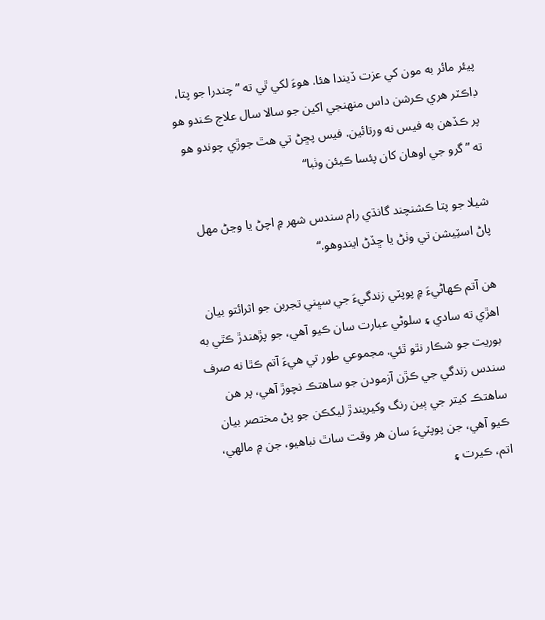پيئر مائر به مون کي عزت ڏيندا هئا. هوءَ لکي ٿي ته ”چندرا جو پتا، ڊاڪٽر هري ڪرشن داس منهنجي اکين جو سالا سال علاج ڪندو هو پر ڪڏهن به فيس نه ورتائين. فيس پڇڻ تي هٿ جوڙي چوندو هو ته ”گرو جي اوهان کان پئسا ڪيئن وٺبا“

شيلا جو پتا ڪشنچند گانڌي رام سندس شهر ۾ اچڻ يا وڃڻ مهل پاڻ اسٽِيشن تي وٺڻ يا ڇڏڻ ايندوهو.“

هن آتم ڪهاڻيءَ ۾ پوپٽي زندگيءَ جي سڀني تجربن جو اثرائتو بيان اهڙي ته سادي ۽ سلوڻي عبارت سان ڪيو آهي، جو پڙهندڙ ڪٿي به بوريت جو شڪار نٿو ٿئي. مجموعي طور تي هيءَ آتم ڪٿا نه صرف سندس زندگي جي ڪڙن آزمودن جو ساهتڪ نچوڙ آهي، پر هن ساهتڪ کيتر جي ٻين رنگ وکيريندڙ ليکڪن جو پڻ مختصر بيان ڪيو آهي، جن پوپٽيءَ سان هر وقت ساٿ نباهيو، جن ۾ مالهي، اتم، ڪيرت ۽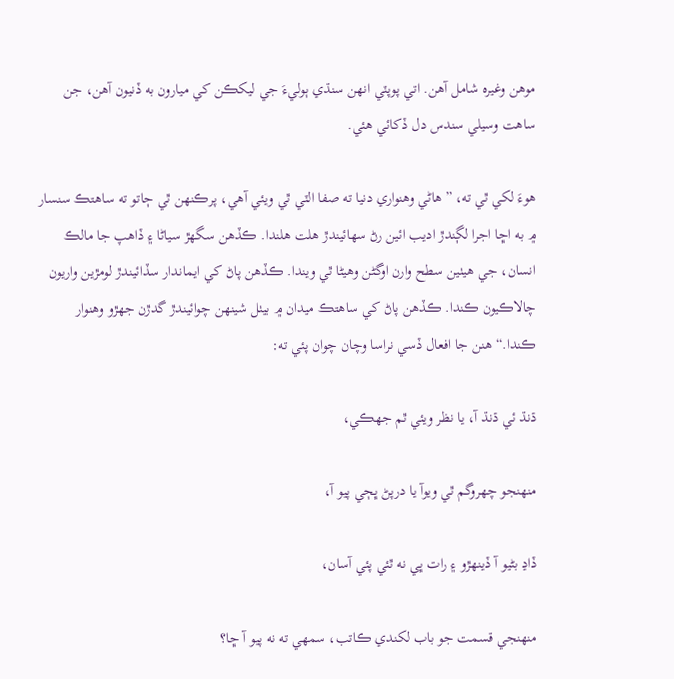موهن وغيره شامل آهن. اتي پوپٽي انهن سنڌي ٻوليءَ جي ليکڪن کي ميارون به ڏنيون آهن، جن ساهت وسيلي سندس دل ڏکائي هئي.

هوءَ لکي ٿي ته، ”هاڻي وهنواري دنيا ته صفا الٽي ٿي ويئي آهي، پرڪنهن ٿي ڄاتو ته ساهتڪ سنسار ۾ به اڇا اجرا لڳندڙ اديب ائين رڻ سهائيندڙ هلت هلندا. ڪڏهن سگهڙ سياڻا ۽ ڏاهپ جا مالڪ انسان، جي هيٺين سطح وارن اوگڻن وهيڻا ٿي ويندا. ڪڏهن پاڻ کي ايماندار سڏائيندڙ لومڙين واريون چالاڪيون ڪندا. ڪڏهن پاڻ کي ساهتڪ ميدان ۾ بيٺل شينهن چوائيندڙ گدڙن جهڙو وهنوار ڪندا.“ هنن جا افعال ڏسي نراسا وچان چوان پئي ته:

ڌنڌ ئي ڌنڌ آ، يا نظر ويئي ٿم جهڪي،

منهنجو چهروگم ٿي ويوآ يا درپڻ ڀڄي پيو آ،

ڏاڍ بڻيو آ ڏينهڙو ۽ رات ڀي نه ٿئي پئي آسان،

منهنجي قسمت جو باب لکندي ڪاتب، سمهي ته نه پيو آ ڇا؟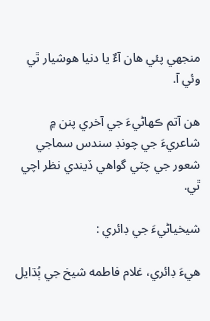منجهي پئي هان آءٌ يا دنيا هوشيار ٿي وئي آ.

هن آتم ڪهاڻيءَ جي آخري پنن ۾ شاعريءَ جي چونڊ سندس سماجي شعور جي چٽي گواهي ڏيندي نظر اچي ٿي.

شيخياڻيءَ جي ڊائري :

هيءَ ڊائري، غلام فاطمه شيخ جي ٻُڌايل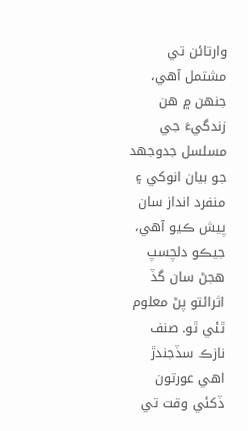وارتائن تي مشتمل آهي، جنهن ۾ هن زندگيءَ جي مسلسل جدوجهد جو بيان انوکي ۽ منفرد انداز سان پيش ڪيو آهي، جيڪو دلچسپ هجڻ سان گڏ اثرائتو پڻ معلوم ٿئي ٿو. صنف نازڪ سڏجندڙ اهي عورتون ڏکئي وقت تي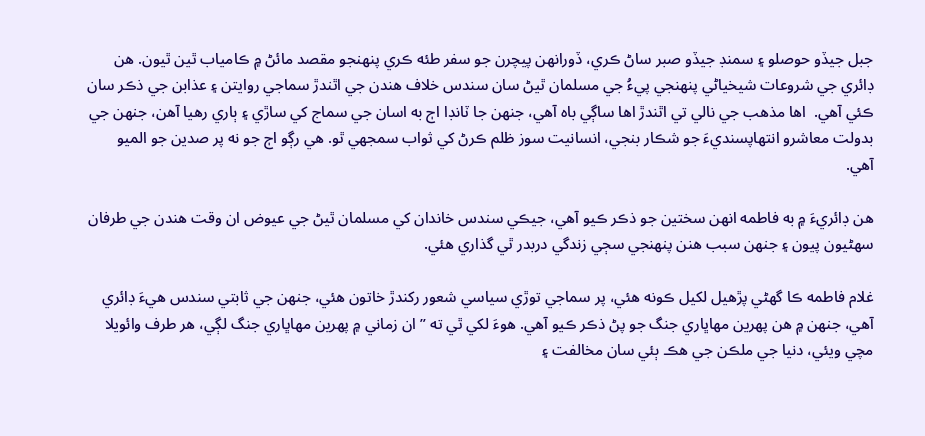جبل جيڏو حوصلو ۽ سمنڊ جيڏو صبر ساڻ ڪري، ڏورانهن پيچرن جو سفر طئه ڪري پنهنجو مقصد مائڻ ۾ ڪامياب ٿين ٿيون. هن ڊائري جي شروعات شيخياڻي پنهنجي پيءُ جي مسلمان ٿيڻ سان سندس خلاف هندن جي اٿندڙ سماجي روايتن ۽ عذابن جي ذڪر سان ڪئي آهي.  اها مذهب جي نالي تي اٿندڙ اها ساڳي باه آهي، جنهن جا ٽانڊا اڄ به اسان جي سماج کي ساڙي ۽ ٻاري رهيا آهن، جنهن جي بدولت معاشرو انتهاپسنديءَ جو شڪار بنجي، انسانيت سوز ظلم ڪرڻ کي ثواب سمجهي ٿو. هي رڳو اڄ جو نه پر صدين جو الميو آهي.

هن ڊائريءَ ۾ به فاطمه انهن سختين جو ذڪر ڪيو آهي، جيڪي سندس خاندان کي مسلمان ٿيڻ جي عيوض ان وقت هندن جي طرفان سهڻيون پيون ۽ جنهن سبب هنن پنهنجي سڄي زندگي دربدر ٿي گذاري هئي.

غلام فاطمه ڪا گهڻي پڙهيل لکيل ڪونه هئي، پر سماجي توڙي سياسي شعور رکندڙ خاتون هئي، جنهن جي ثابتي سندس هيءَ ڊائري آهي، جنهن ۾ هن پهرين مهاڀاري جنگ جو پڻ ذڪر ڪيو آهي. هوءَ لکي ٿي ته ”ان زماني ۾ پهرين مهاڀاري جنگ لڳي، هر طرف وائويلا مچي ويئي، دنيا جي ملڪن جي هڪ ٻئي سان مخالفت ۽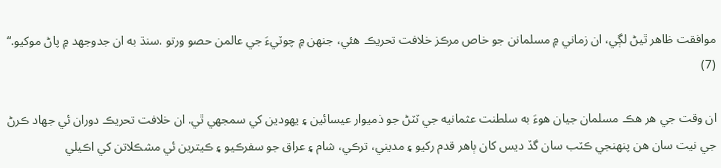موافقت ظاهر ٿيڻ لڳي، ان زماني ۾ مسلمانن جو خاص مرڪز خلافت تحريڪ هئي، جنهن ۾ چوٽيءَ جي عالمن حصو ورتو .سنڌ به ان جدوجهد ۾ پاڻ موکيو.“ (7)

ان وقت جي هر هڪ مسلمان جيان هوءَ به سلطنت عثمانيه جي ٽٽڻ جو ذميوار عيسائين ۽ يهودين کي سمجهي ٿي. ان خلافت تحريڪ دوران ئي جهاد ڪرڻ جي نيت سان هن پنهنجي ڪٽب سان گڏ ديس کان ٻاهر قدم رکيو ۽ مديني، ترڪي، شام ۽ عراق جو سفرڪيو ۽ ڪيترين ئي مشڪلاتن کي اڪيلي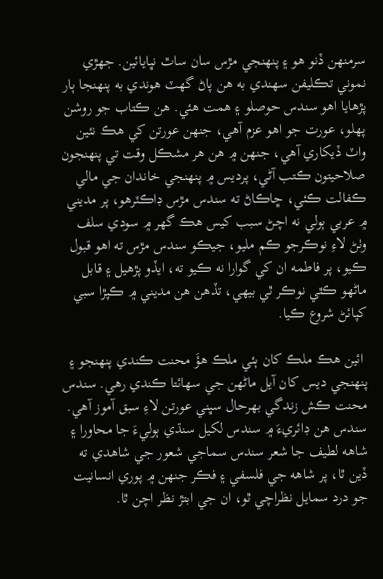سرمنهن ڏنو هو ۽ پنهنجي مڙس سان ساٿ نڀايائين. جهڙي نموني تڪليفن سهندي به هن پاڻ گهٽ هوندي به پنهنجا ٻار پڙهايا اهو سندس حوصلو ۽ همت هئي. هن ڪتاب جو روشن پهلو، عورت جو اهو عزم آهي، جنهن عورتن کي هڪ نئين واٽ ڏيکاري آهي، جنهن ۾ هن هر مشڪل وقت تي پنهنجون صلاحيتون ڪتب آڻي، پرديس ۾ پنهنجي خاندان جي مالي ڪفالت ڪئي، ڇاڪاڻ ته سندس مڙس ڊاڪٽرهو، پر مديني ۾ عربي ٻولي نه اچڻ سبب کيس هڪ گهر ۾ سودي سلف وٺڻ لاءِ نوڪرجو ڪم مليو، جيڪو سندس مڙس ته اهو قبول ڪيو، پر فاطمه ان کي گوارا نه ڪيو ته، ايڏو پڙهيل ۽ قابل ماڻهو ڪٿي نوڪر ٿي بيهي، تڏهن هن مديني ۾ ڪپڙا سبي کپائڻ شروع ڪيا.

 ائين هڪ ملڪ کان ٻئي ملڪ هؤَ محنت ڪندي پنهنجو ۽ پنهنجي ديس کان آيل ماڻهن جي سهائتا ڪندي رهي. سندس محنت ڪش زندگي بهرحال سڀني عورتن لاءِ سبق آموز آهي. سندس هن ڊائريءَ ۾ سندس لکيل سنڌي ٻوليءَ جا محاورا ۽ شاهه لطيف جا شعر سندس سماجي شعور جي شاهدي ته ڏين ٿا، پر شاهه جي فلسفي ۽ فڪر جنهن ۾ پوري انسانيت جو درد سمايل نظراچي ٿو، ان جي ابتڙ نظر اچن ٿا.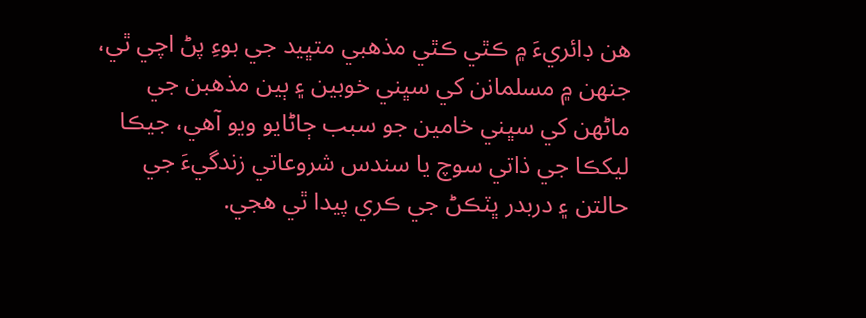هن ڊائريءَ ۾ ڪٿي ڪٿي مذهبي متڀيد جي بوءِ پڻ اچي ٿي، جنهن ۾ مسلمانن کي سڀني خوبين ۽ ٻين مذهبن جي ماڻهن کي سڀني خامين جو سبب ڄاڻايو ويو آهي، جيڪا ليکڪا جي ذاتي سوچ يا سندس شروعاتي زندگيءَ جي حالتن ۽ دربدر ڀٽڪڻ جي ڪري پيدا ٿي هجي.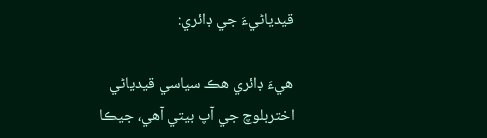قيدياڻيءَ جي ڊائري:

هيءَ ڊائري هڪ سياسي قيدياڻي اختربلوچ جي آپ بيتي آهي، جيڪا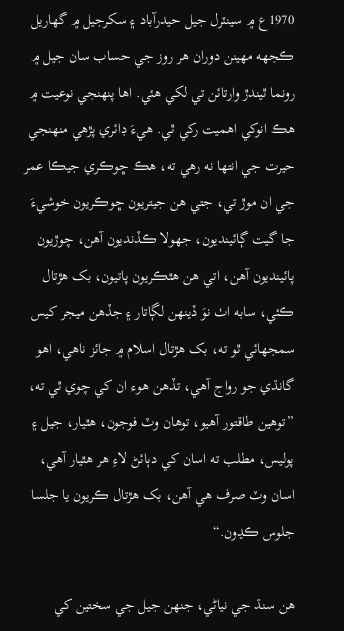1970ع ۾ سينٽرل جيل حيدرآباد ۽ سکرجيل ۾ گهاريل ڪجهه مهينن دوران هر روز جي حساب سان جيل ۾ رونما ٿيندڙ وارتائن تي لکي هئي. اها پنهنجي نوعيت ۾ هڪ انوکي اهميت رکي ٿي. هيءَ ڊائري پڙهي منهنجي حيرت جي انتها نه رهي ته، هڪ ڇوڪري جيڪا عمر جي ان موڙ تي، جتي هن جيتريون ڇوڪريون خوشيءَ جا گيت ڳائينديون، جهولا ڪڏنديون آهن، چوڙيون پائينديون آهن، اتي هن هٿڪريون پاتيون، بک هڙتال ڪئي، سابه اٺ نوَ ڏينهن لڳاتار ۽ جڏهن ميجر کيس سمجهائي ٿو ته، بک هڙتال اسلام ۾ جائز ناهي، اهو گانڌي جو رواج آهي، تڏهن هوء ان کي چوي ٿي ته، ”توهين طاقتور آهيو، توهان وٽ فوجون، هٿيار، جيل ۽ پوليس، مطلب ته اسان کي دٻائڻ لاءِ هر هٿيار آهي، اسان وٽ صرف هي آهن، بک هڙتال ڪريون يا جلسا جلوس ڪڍون.“

هن سنڌ جي نياڻي، جنهن جيل جي سختين کي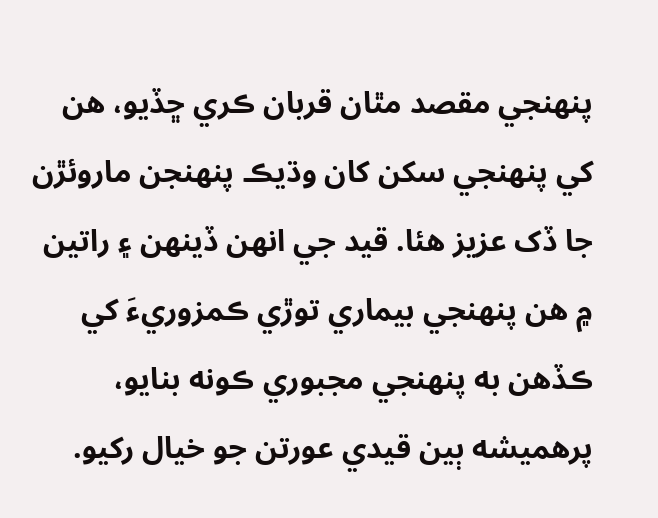پنهنجي مقصد مٿان قربان ڪري ڇڏيو، هن کي پنهنجي سکن کان وڌيڪ پنهنجن ماروئڙن جا ڏک عزيز هئا. قيد جي انهن ڏينهن ۽ راتين ۾ هن پنهنجي بيماري توڙي ڪمزوريءَ کي ڪڏهن به پنهنجي مجبوري ڪونه بنايو، پرهميشه ٻين قيدي عورتن جو خيال رکيو.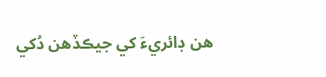هن ڊائريءَ کي جيڪڏهن دُکي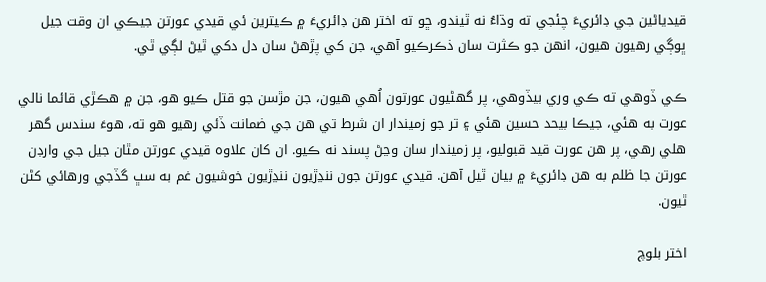قيدياڻين جي ڊائريءَ چئجي ته وڌاءُ نه ٿيندو، ڇو ته اختر هن ڊائريءَ ۾ ڪيترين ئي قيدي عورتن جيڪي ان وقت جيل ڀوڳي رهيون هيون، انهن جو ڪثرت سان ذڪرڪيو آهي، جن کي پڙهڻ سان دل دکي ٿيڻ لڳي ٿي.

ڪي ڏوهي ته ڪي وري بيڏوهي، پر گهڻيون عورتون اُهي هيون، جن مڙسن جو قتل ڪيو هو، جن ۾ هڪڙي قائما نالي عورت به هئي، جيڪا بيحد حسين هئي ۽ تر جو زميندار ان شرط تي هن جي ضمانت ڏئي رهيو هو ته، هوءَ سندس گهر هلي رهي، پر هن عورت قيد قبوليو، پر زميندار سان وڃڻ پسند نه ڪيو. ان کان علاوه قيدي عورتن مٿان جيل جي وارڊن عورتن جا ظلم به هن ڊائريءَ ۾ بيان ٿيل آهن. قيدي عورتن جون ننڍڙيون ننڍڙيون خوشيون غم به سڀ گڏجي ورهائي کڻن ٿيون.

اختر بلوچ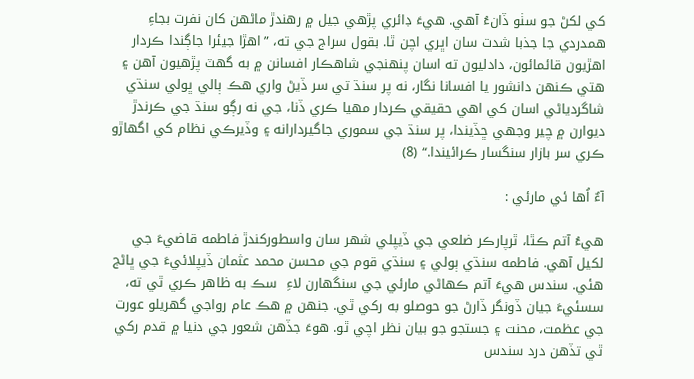کي لکڻ جو سٺو ڏانءُ آهي. هيءَ ڊائري پڙهي جيل ۾ رهندڙ ماڻهن کان نفرت بجاءِ همدردي جا جذبا شدت سان اڀري اچن ٿا. بقول سراج جي ته، ”اهڙا جيئرا جاڳندا ڪردار اهڙيون قائمائون، دادليون ته اسان پنهنجي شاهڪار افسانن ۾ به گهٽ پڙهيون آهن ۽ هتي ڪنهن دانشور يا افسانا نگار، نه پر سنڌ تي سر ڏيڻ واري هڪ ٻالي ڀولي سنڌي شاگردياڻي اسان کي اهي حقيقي ڪردار مهيا ڪري ڏنا، جي نه رڳو سنڌ جي ڪرندڙ ديوارن ۾ چير وجهي ڇڏيندا، پر سنڌ جي سموري جاگيردارانه ۽ وڏيرڪي نظام کي اگهاڙو ڪري سر بازار سنگسار ڪرائيندا.“ (8)

آءٌ اُها ئي مارئي :

هيءُ آتم ڪٿا، ٿرپارڪر ضلعي جي ڏيپلي شهر سان واسطورکندڙ فاطمه قاضيءَ جي لکيل آهي. فاطمه سنڌي ٻولي ۽ سنڌي قوم جي محسن محمد عثمان ڏيپلائيءَ جي ڀاڻج هئي. سندس هيءَ آتم ڪهاڻي مارئي جي سنگهارن لاءِ  سڪ به ظاهر ڪري ٿي ته، سسئيءَ جيان ڏونگر ڏارڻ جو حوصلو به رکي ٿي. جنهن ۾ هڪ عام رواجي گهريلو عورت جي عظمت، محنت ۽ جستجو جو بيان نظر اچي ٿو. هوءَ جڏهن شعور جي دنيا ۾ قدم رکي ٿي تڏهن درد سندس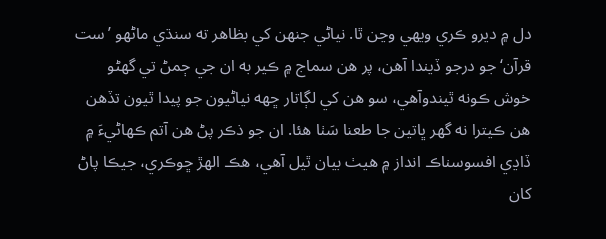دل ۾ ديرو ڪري ويهي وڃن ٿا. نياڻي جنهن کي بظاهر ته سنڌي ماڻهو ’ست قرآن‘ جو درجو ڏيندا آهن، پر هن سماج ۾ ڪير به ان جي ڄمڻ تي گهڻو خوش ڪونه ٿيندوآهي، سو هن کي لڳاتار ڇهه نياڻيون جو پيدا ٿيون تڏهن هن ڪيترا نه گهر ڀاتين جا طعنا سَٺا هئا. ان جو ذڪر پڻ هن آتم ڪهاڻيءَ ۾ ڏاڍي افسوسناڪ انداز ۾ هيٺ بيان ٿيل آهي، هڪ الهڙ ڇوڪري، جيڪا پاڻ کان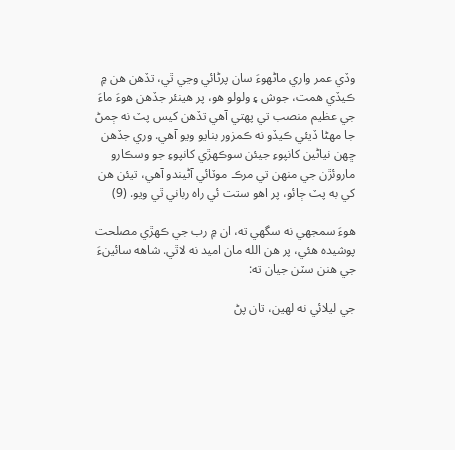وڏي عمر واري ماڻهوءَ سان پرڻائي وڃي ٿي، تڏهن هن ۾ ڪيڏي همت، جوش ۽ ولولو هو، پر هينئر جڏهن هوءَ ماءَ جي عظيم منصب تي پهتي آهي تڏهن کيس پٽ نه ڄمڻ جا مهڻا ڏيئي ڪيڏو نه ڪمزور بنايو ويو آهي. وري جڏهن ڇهن نياڻين کانپوءِ جيئن سوڪهڙي کانپوءِ جو وسڪارو ماروئڙن جي منهن تي مرڪ موٽائي آڻيندو آهي، تيئن هن کي به پٽ ڄائو، پر اهو ستت ئي راه رباني ٿي ويو. (9)

هوءَ سمجهي نه سگهي ته، ان ۾ رب جي ڪهڙي مصلحت پوشيده هئي، پر هن الله مان اميد نه لاٿي. شاهه سائينءَ جي هنن سٽن جيان ته:

جي ليلائي نه لهين، تان پڻ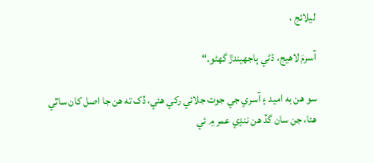ليلائج ،

آسرمَ لاهيج، ڌڻي ٻاجهيندڙ گهڻو.“

سو هن به اميد ۽ آسري جي جوت جلائي رکي هئي، ڏک ته هن جا اصل کان ساٿي هئا، جن سان گڏ هن ننڍي عمر ۾ ئي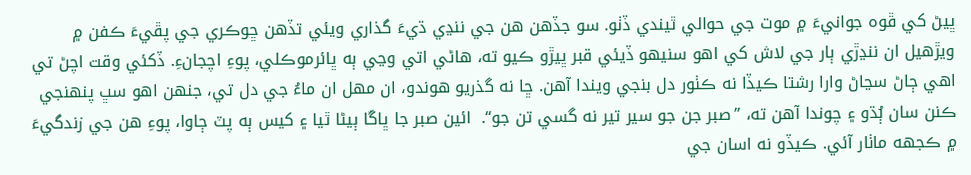ڀيڻ کي ڦوه جوانيءَ ۾ موت جي حوالي ٿيندي ڏٺو. سو جڏهن هن جي ننڍي ڌيءَ گذاري ويئي تڏهن ڇوڪري جي پڦيءَ ڪفن ۾ ويڙهيل ان ننڍڙي ٻار جي لاش کي اهو سنيهو ڏيئي قبر ڀيڙو ڪيو ته، هاڻي اتي وڃي ٻه ڀائرموڪلي، پوءِ اچجانءِ. ڏکئي وقت اچڻ تي اهي ڄاڻ سڃاڻ وارا رشتا ڪيڏا نه ڪٺور دل بنجي ويندا آهن. ڇا نه گذريو هوندو، ان مهل ان ماءُ جي دل تي، جنهن اهو سڀ پنهنجي ڪنن سان ٻُڌو ۽ چوندا آهن ته، ”صبر جن جو سير تير نه گسي تن جو“.  ائين صبر جا ڀاڱا ٻيڻا ٿيا ۽ کيس ٻه پٽ ڄاوا، پوءِ هن جي زندگيءَ ۾ ڪجهه ماٺار آئي. ڪيڏو نه اسان جي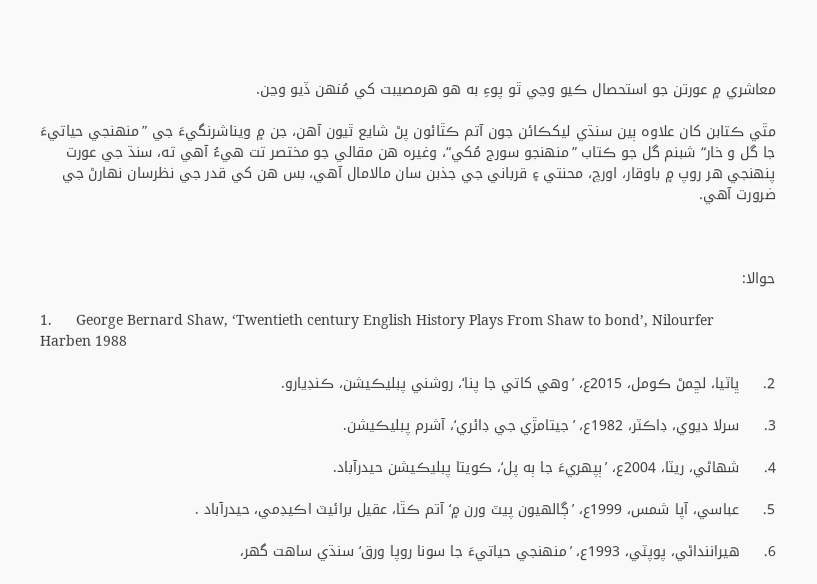معاشري ۾ عورتن جو استحصال ڪيو وڃي ٿو پوءِ به هو هرمصيبت کي مُنهن ڏيو وڃن.

مٿي ڪتابن کان علاوه ٻين سنڌي ليکڪائن جون آتم ڪٿائون پڻ شايع ٿيون آهن، جن ۾ ويناشرنگيءَ جي ”منهنجي حياتيءَ جا گل و خار“ شبنم گل جو ڪتاب ”منهنجو سورج مُکي“، وغيره هن مقالي جو مختصر تت هيءُ آهي ته، سنڌ جي عورت پنهنجي هر روپ ۾ باوقار، اورچ، محنتي ۽ قرباني جي جذبن سان مالامال آهي، بس هن کي قدر جي نظرسان نهارڻ جي ضرورت آهي.



حوالا:

1.      George Bernard Shaw, ‘Twentieth century English History Plays From Shaw to bond’, Nilourfer Harben 1988

2.     ڀاٽيا، لڇمڻ ڪومل، 2015ع، ’وهي کاتي جا پنا‘، روشني پبليڪيشن، ڪنڊيارو.

3.     سرلا ديوي، ڊاڪٽر، 1982ع، ’جيتامڙي جي ڊائري‘، آشرم پبليڪيشن.

4.     شهاڻي، ريٽا، 2004ع، ’ٻپهريءَ جا ٻه پل‘، ڪويتا پبليڪيشن حيدرآباد.

5.     عباسي، آپا شمس، 1999ع، ’ڳالهيون پيٽ ورن ۾‘ آتم ڪٿا، عقيل برائيٽ اڪيڊمي، حيدرآباد .

6.     هيراننداڻي، پوپٽي، 1993ع، ’منهنجي حياتيءَ جا سونا روپا ورق‘ سنڌي ساهت گهر،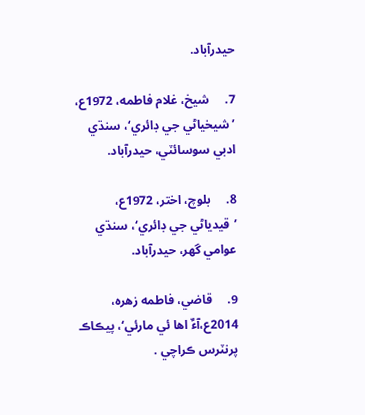حيدرآباد.

7.     شيخ، غلام فاطمه، 1972ع، ’شيخياڻي جي ڊائري‘، سنڌي ادبي سوسائٽي، حيدرآباد.

8.     بلوچ، اختر، 1972ع، ’قيدياڻي جي ڊائري‘، سنڌي عوامي گهر، حيدرآباد.

9.     قاضي، فاطمه زهره،  2014ع،آءٌ اها ئي مارئي‘، پيڪاڪ پرنٽرس ڪراچي .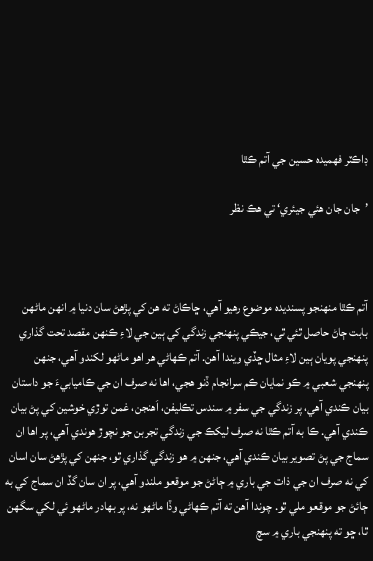ڊاڪٽر فهميده حسين جي آتم ڪٿا

’جان جان هئي جيئري‘ تي هڪ نظر



آتم ڪٿا منهنجو پسنديده موضوع رهيو آهي، ڇاڪاڻ ته هن کي پڙهڻ سان دنيا ۾ انهن ماڻهن بابت ڄاڻ حاصل ٿئي ٿي، جيڪي پنهنجي زندگي کي ٻين جي لاءِ ڪنهن مقصد تحت گذاري پنهنجي پويان ٻين لاءِ مثال ڇڏي ويندا آهن. آتم ڪهاڻي هر اهو ماڻهو لکندو آهي، جنهن پنهنجي شعبي ۾ ڪو نمايان ڪم سرانجام ڏنو هجي، اها نه صرف ان جي ڪاميابيءَ جو داستان بيان ڪندي آهي، پر زندگي جي سفر ۾ سندس تڪليفن، اَهنجن، غمن توڙي خوشين کي پڻ بيان ڪندي آهي. ڪا به آتم ڪٿا نه صرف ليکڪ جي زندگي تجربن جو نچوڙ هوندي آهي، پر اها ان سماج جي پڻ تصوير بيان ڪندي آهي، جنهن ۾ هو زندگي گذاري ٿو، جنهن کي پڙهڻ سان اسان کي نه صرف ان جي ذات جي باري ۾ ڄاڻڻ جو موقعو ملندو آهي، پر ان سان گڏ ان سماج کي به ڄائڻ جو موقعو ملي ٿو. چوندا آهن ته آتم ڪهاڻي وڏا ماڻهو نه، پر بهادر ماڻهو ئي لکي سگهن ٿا، ڇو ته پنهنجي باري ۾ سچ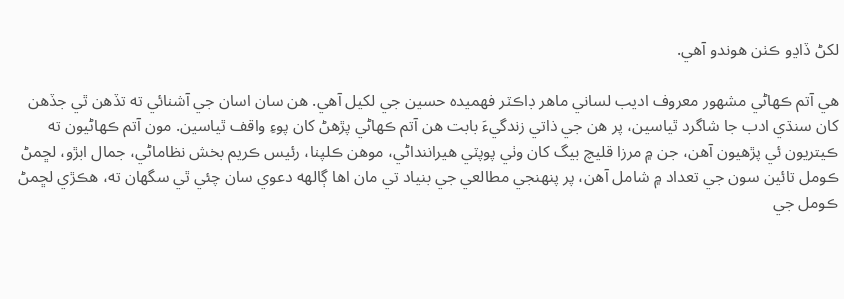لکڻ ڏاڍو ڪٺن هوندو آهي.

هي آتم ڪهاڻي مشهور معروف اديب لساني ماهر ڊاڪٽر فهميده حسين جي لکيل آهي. هن سان اسان جي آشنائي ته تڏهن ٿي جڏهن کان سنڌي ادب جا شاگرد ٿياسين، پر هن جي ذاتي زندگيءَ بابت هن آتم ڪهاڻي پڙهڻ کان پوءِ واقف ٿياسين. مون آتم ڪهاڻيون ته ڪيتريون ئي پڙهيون آهن، جن ۾ مرزا قليچ بيگ کان وٺي پوپٽي هيراننداڻي، موهن ڪلپنا، رئيس ڪريم بخش نظاماڻي، جمال ابڙو، لڇمڻ ڪومل تائين سون جي تعداد ۾ شامل آهن، پر پنهنجي مطالعي جي بنياد تي مان اها ڳالهه دعوي سان چئي ٿي سگهان ته، هڪڙي لڇمڻ ڪومل جي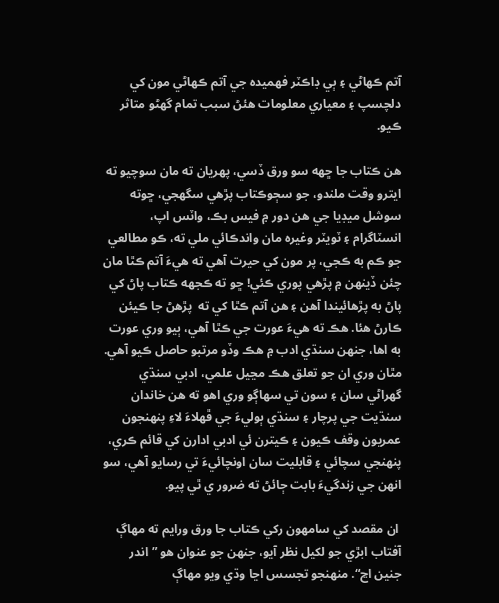آتم ڪهاڻي ۽ ٻي ڊاڪٽر فهميده جي آتم ڪهاڻي مون کي دلچسپ ۽ معياري معلومات هئڻ سبب تمام گهڻو متاثر ڪيو.

هن ڪتاب جا ڇهه سو ورق ڏسي، پهريان ته مان سوچيو ته ايترو وقت ملندو، جو سڄوڪتاب پڙهي سگهجي، ڇوته سوشل ميڊيا جي هن دور ۾ فيس بڪ، واٽس اپ، انسٽاگرام ۽ ٽويٽر وغيره مان واندڪائي ملي ته، ڪو مطالعي جو ڪم به ڪجي، پر مون کي حيرت آهي ته هيءَ آتم ڪٿا مان چئن ڏينهن ۾ پڙهي پوري ڪئي! ڇو ته ڪجهه ڪتاب پاڻ کي پاڻ به پڙهائيندا آهن ۽ هن آتم ڪٿا کي ته  پڙهڻ جا ڪيئن ڪارڻ هئا. هڪ ته هيءَ عورت جي ڪٿا آهي، ٻيو وري عورت به اها، جنهن سنڌي ادب ۾ هڪ وڏو مرتبو حاصل ڪيو آهي. مٿان وري ان جو تعلق هڪ مڃيل علمي، ادبي سنڌي گهراڻي سان ۽ سون تي سهاڳو وري اهو ته هن خاندان سنڌيت جي پرچار ۽ سنڌي ٻوليءَ جي ڦهلاءَ لاءِ پنهنجون عمريون وقف ڪيون ۽ ڪيترن ئي ادبي ادارن کي قائم ڪري، پنهنجي سچائي ۽ قابليت سان اونچائيءَ تي رسايو آهي، سو انهن جي زندگيءَ بابت ڄائڻ ته ضرور ي ٿي پيو.

 ان مقصد کي سامهون رکي ڪتاب جا ورق ورايم ته مهاڳ آفتاب ابڙي جو لکيل نظر آيو، جنهن جو عنوان هو ”اندر جنين اڃ“. منهنجو تجسس اڃا وڌي ويو مهاڳ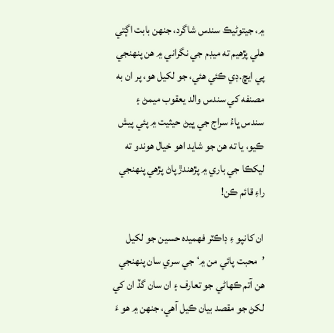۾، جيتوڻيڪ سندس شاگرد، جنهن بابت اڳتي هلي پڙهيم ته ميڊم جي نگراني ۾ هن پنهنجي پي ايڇ.ڊي ڪئي هئي، جو لکيل هو، پر ان به مصنفه کي سندس والد يعقوب ميمڻ ۽ سندس ڀاءُ سراج جي ڀيڻ حيثيت ۾ پئي پيش ڪيو، يا ته هن جو شايد اهو خيال هوندو ته ليکڪا جي باري ۾ پڙهندڙ پاڻ پڙهي پنهنجي راءِ قائم ڪن!

ان کانپو ءِ ڊاڪٽر فهميده حسين جو لکيل ’محبت پائي من ۾‘ جي سري سان پنهنجي هن آتم ڪهاڻي جو تعارف ۽ ان سان گڏ ان کي لکڻ جو مقصد بيان ڪيل آهي، جنهن ۾ هو ءَ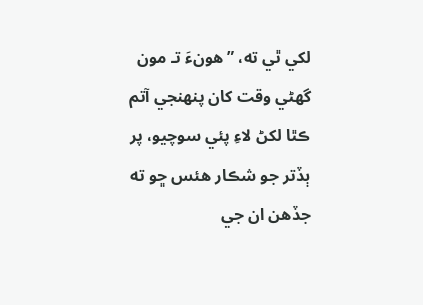لکي ٿي ته، ”هونءَ تـ مون گهڻي وقت کان پنهنجي آتم ڪٿا لکڻ لاءِ پئي سوچيو، پر ٻڏتر جو شڪار هئس ڇو ته جڏهن ان جي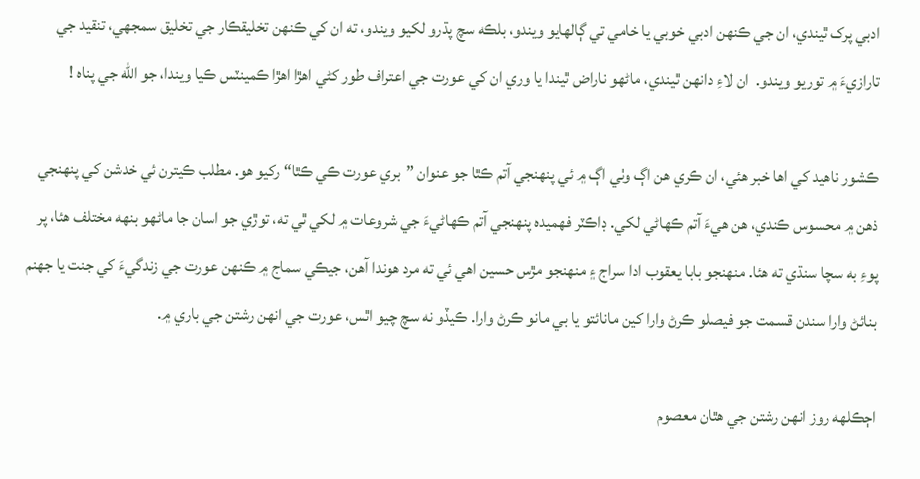ادبي پرک ٿيندي، ان جي ڪنهن ادبي خوبي يا خامي تي ڳالهايو ويندو، بلڪه سچ پڌرو لکيو ويندو، ته ان کي ڪنهن تخليقڪار جي تخليق سمجهي، تنقيد جي تارازيءَ ۾ توريو ويندو.  ان لاءِ دانهن ٿيندي، ماڻهو ناراض ٿيندا يا وري ان کي عورت جي اعتراف طور کڻي اهڙا اهڙا ڪمينٽس ڪيا ويندا، جو الله جي پناه !

ڪشور ناهيد کي اها خبر هئي، ان ڪري هن اڳ وٺي اڳ ۾ ئي پنهنجي آتم ڪٿا جو عنوان ”بري عورت ڪي ڪٿا“ رکيو هو. مطلب ڪيترن ئي خدشن کي پنهنجي ذهن ۾ محسوس ڪندي، هن هيءَ آتم ڪهاڻي لکي. ڊاڪٽر فهميده پنهنجي آتم ڪهاڻيءَ جي شروعات ۾ لکي ٿي ته، توڙي جو اسان جا ماڻهو بنهه مختلف هئا، پر پوءِ به سچا سنڌي ته هئا. منهنجو بابا يعقوب ادا سراج ۽ منهنجو مڙس حسين اهي ئي ته مرد هوندا آهن، جيڪي سماج ۾ ڪنهن عورت جي زندگيءَ کي جنت يا جهنم بنائڻ وارا سندن قسمت جو فيصلو ڪرڻ وارا کين مانائتو يا بي مانو ڪرڻ وارا. ڪيڏو نه سچ چيو اٿس، عورت جي انهن رشتن جي باري ۾.

اڄڪلهه روز انهن رشتن جي هٿان معصوم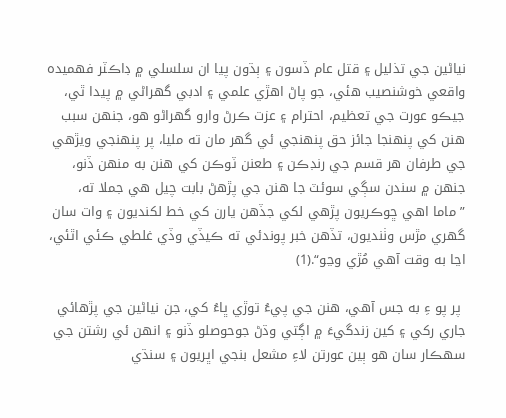نياڻين جي تذليل ۽ قتل عام ڏسون ۽ ٻڌون پيا ان سلسلي ۾ ڊاڪٽر فهميده واقعي خوشنصيب هئي، جو پاڻ اهڙي علمي ۽ ادبي گهراڻي ۾ پيدا ٿي، جيڪو عورت جي تعظيم، احترام ۽ عزت ڪرڻ وارو گهراڻو هو، جنهن سبب هنن کي پنهنجا جائز حق پنهنجي ئي گهر مان ته مليا، پر پنهنجي ويڙهي جي طرفان هر قسم جي رنڊڪن ۽ طعنن ٽوڪن کي هنن به منهن ڏنو، جنهن ۾ سندن سڳي سوئٽ جا هنن جي پڙهڻ بابت چيل هي جملا ته، ”ماما اهي ڇوڪريون پڙهي لکي جڏهن يارن کي خط لکنديون ۽ وات سان گهري مڙس وٺنديون، تڏهن خبر پوندئي ته ڪيڏي وڏي غلطي ڪئي اٿئي، اڃا به وقت آهي مُڙي وڃو“.(1)

 پر پو ءِ به جس آهي، هنن جي پيءُ توڙي ڀاءُ کي، جن نياڻين جي پڙهائي جاري رکي ۽ کين زندگيءَ ۾ اڳتي وڌڻ جوحوصلو ڏنو ۽ انهن ئي رشتن جي سهڪار سان هو ٻين عورتن لاءِ مشعل بنجي اڀريون ۽ سنڌي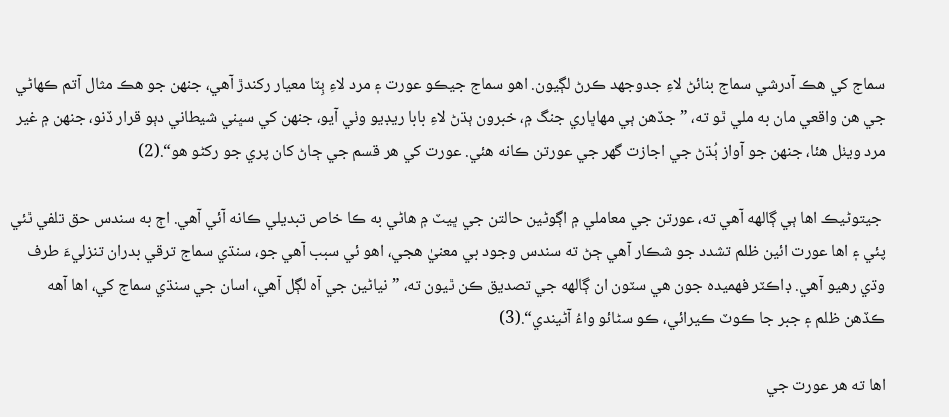سماج کي هڪ آدرشي سماج بنائڻ لاءِ جدوجهد ڪرڻ لڳيون. اهو سماج جيڪو عورت ۽ مرد لاءِ ٻِٽا معيار رکندڙ آهي، جنهن جو هڪ مثال آتم ڪهاڻي جي هن واقعي مان به ملي ٿو ته، ”جڏهن ٻي مهاڀاري جنگ ۾، خبرون ٻڌڻ لاءِ بابا ريڊيو وٺي آيو، جنهن کي سڀني شيطاني دٻو قرار ڏنو، جنهن ۾ غير مرد ويٺل هئا، جنهن جو آواز ٻُڌڻ جي اجازت گهر جي عورتن ڪانه هئي. عورت کي هر قسم جي ڄاڻ کان پري جو رکڻو هو“.(2)

 جيتوڻيڪ اها ٻي ڳالهه آهي ته، عورتن جي معاملي ۾ اڳوڻين حالتن جي ڀيٽ ۾ هاڻي به ڪا خاص تبديلي ڪانه آئي آهي. اڄ به سندس حق تلفي ٿئي پئي ۽ اها عورت ائين ظلم تشدد جو شڪار آهي ڄڻ ته سندس وجود بي معنيٰ هجي، اهو ئي سبب آهي جو، سنڌي سماج ترقي بدران تنزليءَ طرف وڌي رهيو آهي. ڊاڪٽر فهميده جون هي سٽون ان ڳالهه جي تصديق ڪن ٿيون ته، ”نياڻين جي آه لڳل آهي، اسان جي سنڌي سماج کي، اها آهه ڪڏهن ظلم ۽ جبر جا ڪوٽ ڪيرائي، ڪو سڻائو واءُ آڻيندي“.(3)

اها ته هر عورت جي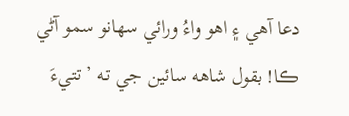دعا آهي ۽ اهو واءُ ورائي سهانو سمو آڻي ڪا! بقول شاهه سائين جي تـه ’تتيءَ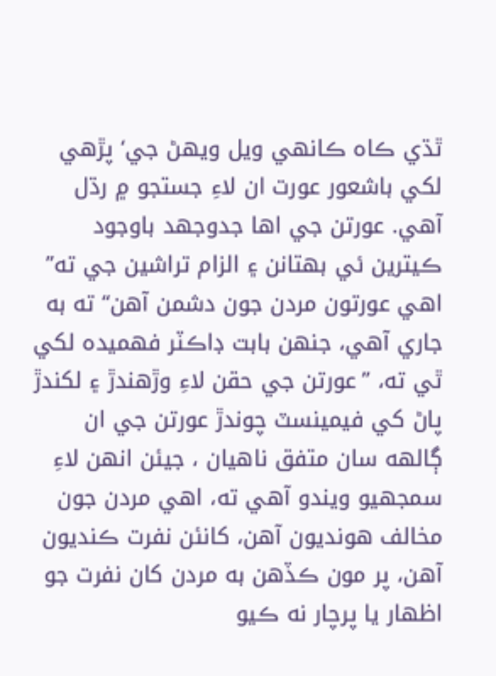ٿڌي ڪاه ڪانهي ويل ويهڻ جي‘ پڙهي لکي باشعور عورت ان لاءِ جستجو ۾ رڌل آهي. عورتن جي اها جدوجهد باوجود ڪيترين ئي بهتانن ۽ الزام تراشين جي ته” اهي عورتون مردن جون دشمن آهن“ ته به جاري آهي، جنهن بابت ڊاڪٽر فهميده لکي ٿي ته، ”عورتن جي حقن لاءِ وڙهندڙ ۽ لکندڙ پاڻ کي فيمينسٽ چوندڙ عورتن جي ان ڳالهه سان متفق ناهيان ، جيئن انهن لاءِ سمجهيو ويندو آهي ته، اهي مردن جون مخالف هونديون آهن، کانئن نفرت ڪنديون آهن، پر مون ڪڏهن به مردن کان نفرت جو اظهار يا پرچار نه ڪيو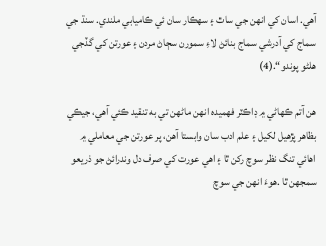آهي. اسان کي انهن جي ساٿ ۽ سهڪار سان ئي ڪاميابي ملندي. سنڌ جي سماج کي آدرشي سماج بنائڻ لاءِ سمورن سڄاڻ مردن ۽ عورتن کي گڏجي هلڻو پوندو“.(4)

هن آتم ڪهاڻي ۾ ڊاڪٽر فهميده انهن ماڻهن تي به تنقيد ڪئي آهي، جيڪي بظاهر پڙهيل لکيل ۽ علم ادب سان وابستا آهن، پر عورتن جي معاملي ۾ اهائي تنگ نظر سوچ رکن ٿا ۽ اهي عورت کي صرف دل وندرائڻ جو ذريعو سمجهن ٿا .هوءَ انهن جي سوچ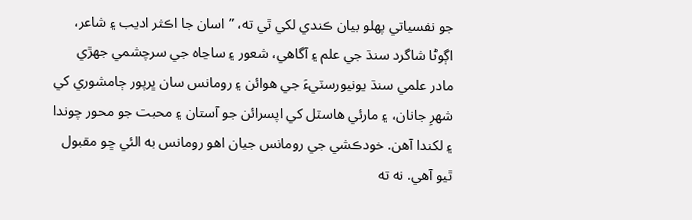جو نفسياتي پهلو بيان ڪندي لکي ٿي ته، ”اسان جا اڪثر اديب ۽ شاعر، اڳوڻا شاگرد سنڌ جي علم ۽ آگاهي، شعور ۽ ساڃاه جي سرچشمي جهڙي مادر علمي سنڌ يونيورسٽيءَ جي هوائن ۽ رومانس سان ڀرپور ڄامشوري کي شهرِ جانان، ۽ مارئي هاسٽل کي اپسرائن جو آستان ۽ محبت جو محور چوندا ۽ لکندا آهن. خودڪشي جي رومانس جيان اهو رومانس به الئي ڇو مقبول ٿيو آهي. نه ته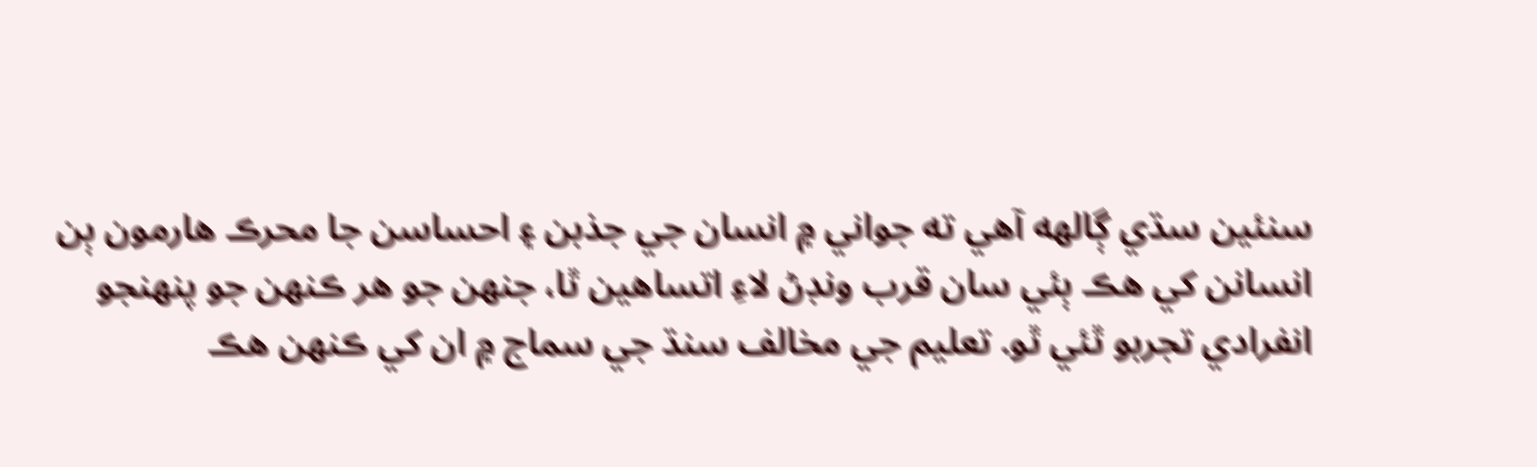سنئين سڌي ڳالهه آهي ته جواني ۾ انسان جي جذبن ۽ احساسن جا محرڪ هارمون ٻن انسانن کي هڪ ٻئي سان قرب ونڊڻ لاءِ اتساهين ٿا، جنهن جو هر ڪنهن جو پنهنجو انفرادي تجربو ٿئي ٿو. تعليم جي مخالف سنڌ جي سماج ۾ ان کي ڪنهن هڪ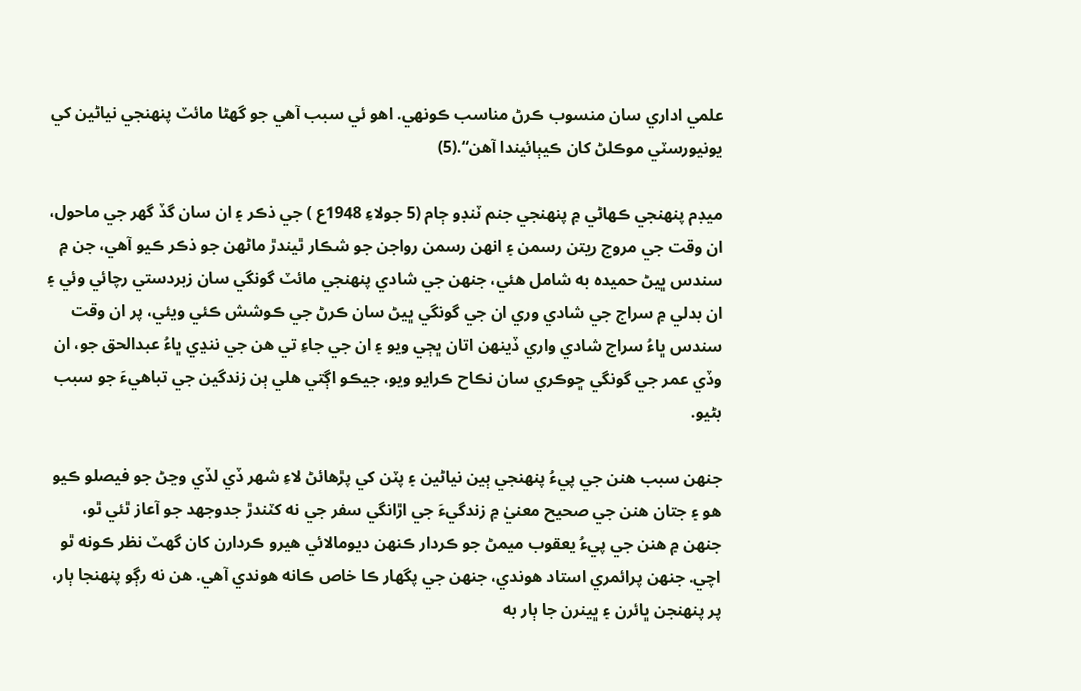علمي اداري سان منسوب ڪرڻ مناسب ڪونهي. اهو ئي سبب آهي جو گهڻا مائٽ پنهنجي نياڻين کي يونيورسٽي موڪلڻ کان ڪيٻائيندا آهن“.(5)

ميڊم پنهنجي ڪهاڻي ۾ پنهنجي جنم ٽنڊو ڄام (5 جولاءِ 1948ع ) جي ذڪر ۽ ان سان گڏ گهر جي ماحول، ان وقت جي مروج ريتن رسمن ۽ انهن رسمن رواجن جو شڪار ٿيندڙ ماڻهن جو ذڪر ڪيو آهي، جن ۾ سندس ڀيڻ حميده به شامل هئي، جنهن جي شادي پنهنجي مائٽ گونگي سان زبردستي رچائي وئي ۽ ان بدلي ۾ سراج جي شادي وري ان جي گونگي ڀيڻ سان ڪرڻ جي ڪوشش ڪئي ويئي، پر ان وقت سندس ڀاءُ سراج شادي واري ڏينهن اتان ڀڄي ويو ۽ ان جي جاءِ تي هن جي ننڍي ڀاءُ عبدالحق جو، ان وڏي عمر جي گونگي ڇوڪري سان نڪاح ڪرايو ويو، جيڪو اڳتي هلي ٻن زندگين جي تباهيءَ جو سبب بڻيو.

جنهن سبب هنن جي پيءُ پنهنجي ٻين نياڻين ۽ پٽن کي پڙهائڻ لاءِ شهر ڏي لڏي وڃڻ جو فيصلو ڪيو هو ۽ جتان هنن جي صحيح معنيٰ ۾ زندگيءَ جي اڙانگي سفر جي نه کٽندڙ جدوجهد جو آعاز ٿئي ٿو، جنهن ۾ هنن جي پيءُ يعقوب ميمڻ جو ڪردار ڪنهن ديومالائي هيرو ڪردارن کان گهٽ نظر ڪونه ٿو اچي. جنهن پرائمري استاد هوندي، جنهن جي پگهار ڪا خاص ڪانه هوندي آهي. هن نه رڳو پنهنجا ٻار، پر پنهنجن ڀائرن ۽ ڀينرن جا ٻار به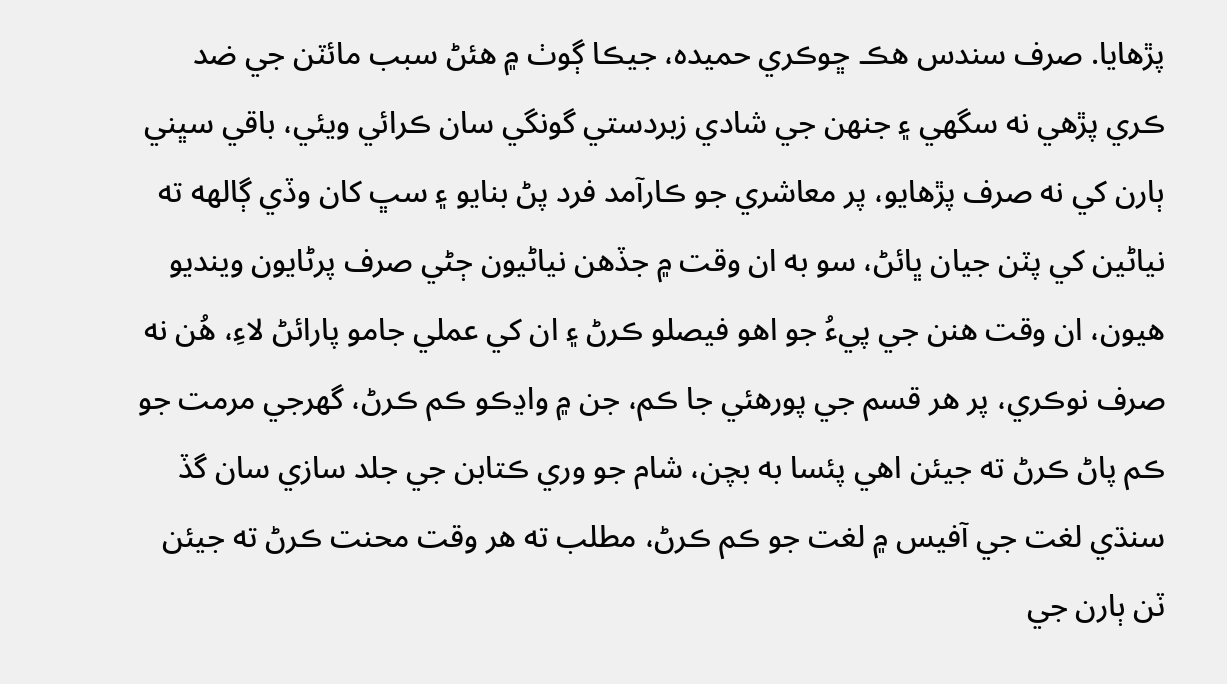پڙهايا. صرف سندس هڪ ڇوڪري حميده، جيڪا ڳوٺ ۾ هئڻ سبب مائٽن جي ضد ڪري پڙهي نه سگهي ۽ جنهن جي شادي زبردستي گونگي سان ڪرائي ويئي، باقي سڀني ٻارن کي نه صرف پڙهايو، پر معاشري جو ڪارآمد فرد پڻ بنايو ۽ سڀ کان وڏي ڳالهه ته نياڻين کي پٽن جيان ڀائڻ، سو به ان وقت ۾ جڏهن نياڻيون ڄڻي صرف پرڻايون وينديو هيون، ان وقت هنن جي پيءُ جو اهو فيصلو ڪرڻ ۽ ان کي عملي جامو پارائڻ لاءِ، هُن نه صرف نوڪري، پر هر قسم جي پورهئي جا ڪم، جن ۾ واڍڪو ڪم ڪرڻ، گهرجي مرمت جو ڪم پاڻ ڪرڻ ته جيئن اهي پئسا به بچن، شام جو وري ڪتابن جي جلد سازي سان گڏ سنڌي لغت جي آفيس ۾ لغت جو ڪم ڪرڻ، مطلب ته هر وقت محنت ڪرڻ ته جيئن  ٽن ٻارن جي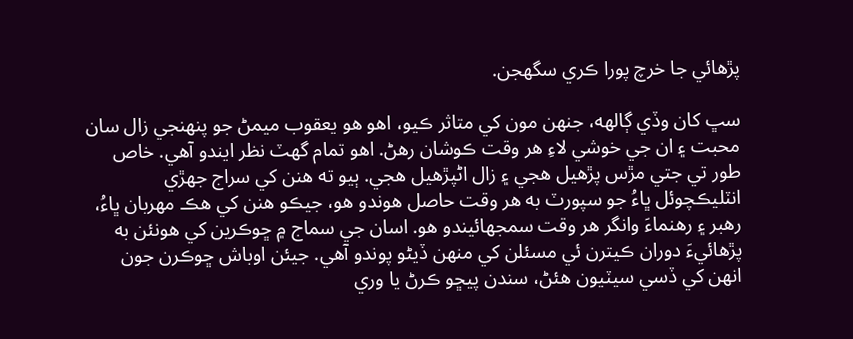پڙهائي جا خرچ پورا ڪري سگهجن.

سڀ کان وڏي ڳالهه، جنهن مون کي متاثر ڪيو، اهو هو يعقوب ميمڻ جو پنهنجي زال سان محبت ۽ ان جي خوشي لاءِ هر وقت ڪوشان رهڻ. اهو تمام گهٽ نظر ايندو آهي. خاص طور تي جتي مڙس پڙهيل هجي ۽ زال اڻپڙهيل هجي. ٻيو ته هنن کي سراج جهڙي انٽليڪچوئل ڀاءُ جو سپورٽ به هر وقت حاصل هوندو هو، جيڪو هنن کي هڪ مهربان ڀاءُ، رهبر ۽ رهنماءَ وانگر هر وقت سمجهائيندو هو. اسان جي سماج ۾ ڇوڪرين کي هونئن به پڙهائيءَ دوران ڪيترن ئي مسئلن کي منهن ڏيڻو پوندو آهي. جيئن اوباش ڇوڪرن جون انهن کي ڏسي سيٽيون هئڻ، سندن پيڇو ڪرڻ يا وري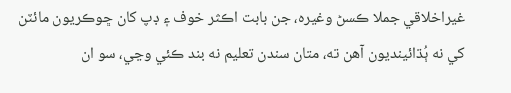غيراخلاقي جملا ڪسڻ وغيره، جن بابت اڪثر خوف ۽ ڊپ کان ڇوڪريون مائٽن کي نه ٻُڌائينديون آهن ته، متان سندن تعليم نه بند ڪئي وڃي، سو ان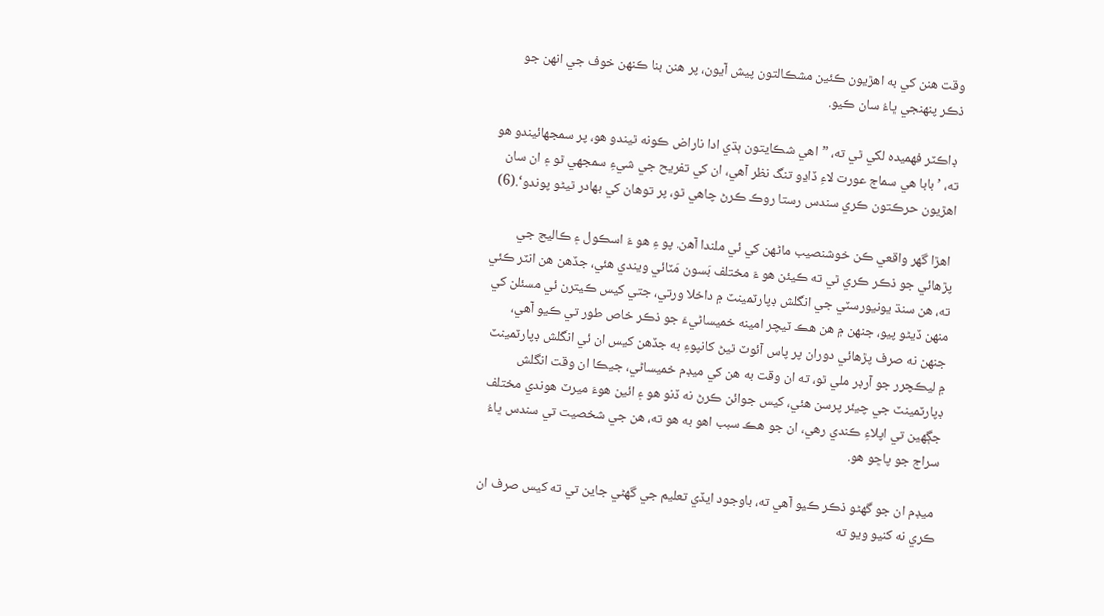وقت هنن کي به اهڙيون ڪئين مشڪالتون پيش آيون، پر هنن بنا ڪنهن خوف جي انهن جو ذڪر پنهنجي ڀاءُ سان ڪيو.

 ڊاڪٽر فهميده لکي ٿي ته، ”اهي شڪايتون ٻڌي ادا ناراض ڪونه ٿيندو هو، پر سمجهائيندو هو ته، ’بابا هي سماج عورت لاءِ ڏاڍو تنگ نظر آهي، ان کي تفريح جي شيءِ سمجهي ٿو ۽ ان سان اهڙيون حرڪتون ڪري سندس رستا روڪ ڪرڻ چاهي ٿو، پر توهان کي بهادر ٿيڻو پوندو‘.(6)

 اهڙا گهر واقعي ڪن خوشنصيب ماڻهن کي ئي ملندا آهن. پو ءِ هو ءَ اسڪول ۽ ڪاليج جي پڙهائي جو ذڪر ڪري ٿي ته ڪيئن هو ءَ مختلف بَسون مَٽائي ويندي هئي، جڏهن هن انٽر ڪئي ته، هن سنڌ يونيورسٽي جي انگلش ڊپارٽمينٽ ۾ داخلا ورتي، جتي کيس ڪيترن ئي مسئلن کي منهن ڏيڻو پيو، جنهن ۾ هن هڪ ٽيچر امينه خميساڻيءَ جو ذڪر خاص طور تي ڪيو آهي، جنهن نه صرف پڙهائي دوران پر پاس آئوٽ ٿيڻ کانپوءِ به جڏهن کيس ان ئي انگلش ڊپارٽمينٽ ۾ ليڪچرر جو آرڊر ملي ٿو، ته ان وقت به هن کي ميڊم خميساڻي، جيڪا ان وقت انگلش ڊپارٽمينٽ جي چيئر پرسن هئي، کيس جوائن ڪرڻ نه ڏنو هو ۽ ائين هوءَ ميرٽ هوندي مختلف جڳهين تي اپلاءِ ڪندي رهي، ان جو هڪ سبب اهو به هو ته، هن جي شخصيت تي سندس ڀاءُ سراج جو پاڇو هو.

 ميڊم ان جو گهڻو ذڪر ڪيو آهي ته، باوجود ايڏي تعليم جي گهڻي جاين تي ته کيس صرف ان ڪري نه کنيو ويو ته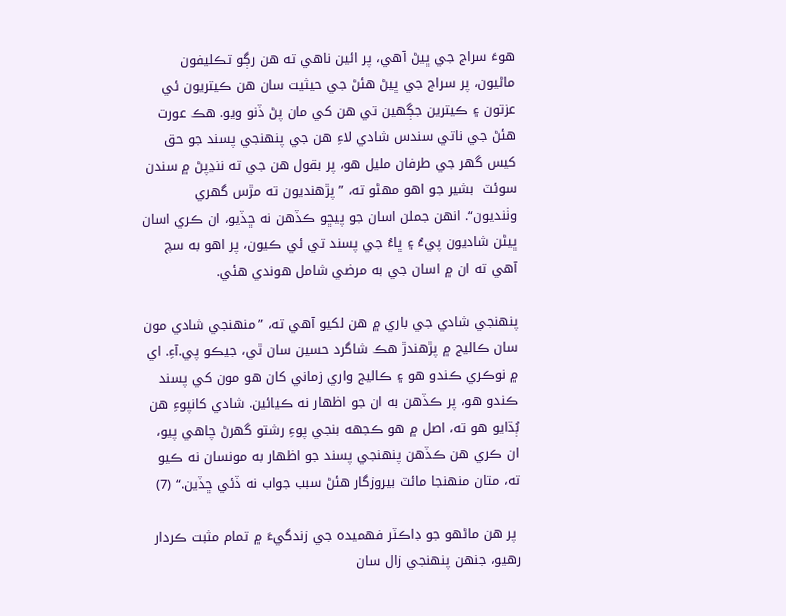هوءَ سراج جي ڀيڻ آهي، پر ائين ناهي ته هن رڳو تڪليفون ماڻيون، پر سراج جي ڀيڻ هئڻ جي حيثيت سان هن ڪيتريون ئي عزتون ۽ ڪيترين جڳهين تي هن کي مان پڻ ڏنو ويو. هڪ عورت هئڻ جي ناتي سندس شادي لاءِ هن جي پنهنجي پسند جو حق کيس گهر جي طرفان مليل هو، پر بقول هن جي ته ننڍپڻ ۾ سندن سوئٽ  بشير جو اهو مهڻو ته، ”پڙهنديون ته مڙس گهري وٺنديون“. انهن جملن اسان جو پيڇو ڪڏهن نه ڇڏيو، ان ڪري اسان ڀيڻن شاديون پيءُ ۽ ڀاءُ جي پسند تي ئي ڪيون، پر اهو به سچ آهي ته ان ۾ اسان جي به مرضي شامل هوندي هئي.

پنهنجي شادي جي باري ۾ هن لکيو آهي ته، ”منهنجي شادي مون سان ڪاليج ۾ پڙهندڙ هڪ شاگرد حسين سان ٿي، جيڪو پي.آءِ. اي ۾ نوڪري ڪندو هو ۽ ڪاليج واري زماني کان هو مون کي پسند ڪندو هو، پر ڪڏهن به ان جو اظهار نه ڪيائين. شادي کانپوءِ هن ٻُڌايو هو ته، اصل ۾ هو ڪجهه بنجي پوءِ رشتو گهرڻ چاهي پيو، ان ڪري هن ڪڏهن پنهنجي پسند جو اظهار به مونسان نه ڪيو ته، متان منهنجا مائٽ بيروزگار هئڻ سبب جواب نه ڏئي ڇڏين.“ (7)

 پر هن ماڻهو جو ڊاڪٽر فهميده جي زندگيءَ ۾ تمام مثبت ڪردار رهيو، جنهن پنهنجي زال سان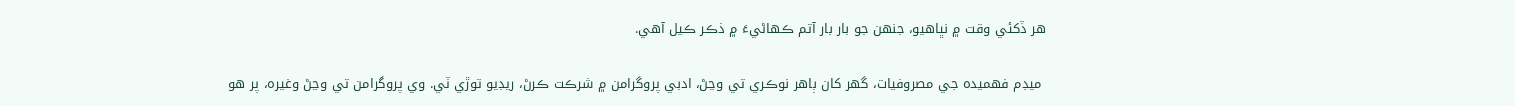هر ڏکئي وقت ۾ نڀاهيو، جنهن جو بار بار آتم ڪهاڻيءَ ۾ ذڪر ڪيل آهي.

 ميڊم فهميده جي مصروفيات، گهر کان ٻاهر نوڪري تي وڃڻ، ادبي پروگرامن ۾ شرڪت ڪرڻ، ريڊيو توڙي ٽي. وي پروگرامن تي وڃڻ وغيره، پر هو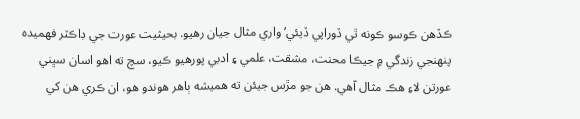ڪڏهن ڪوسو ڪونه ٿي ڏوراپي ڏيئي‘ واري مثال جيان رهيو. بحيثيت عورت جي ڊاڪٽر فهميده پنهنجي زندگي ۾ جيڪا محنت، مشقت، علمي ۽ ادبي پورهيو ڪيو، سچ ته اهو اسان سڀني عورتن لاءِ هڪ مثال آهي. هن جو مڙس جيئن ته هميشه ٻاهر هوندو هو، ان ڪري هن کي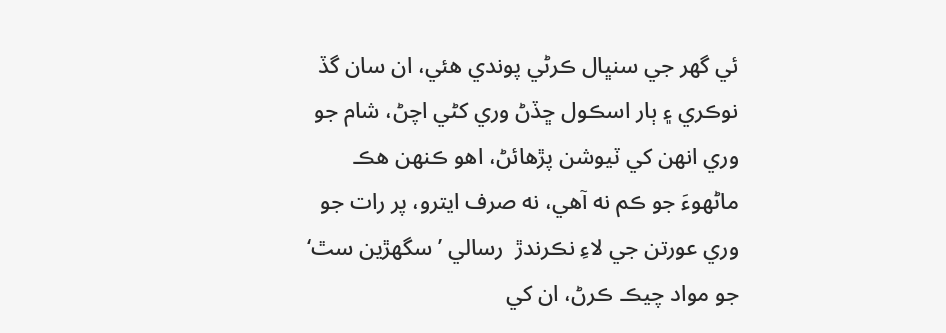ئي گهر جي سنڀال ڪرڻي پوندي هئي، ان سان گڏ نوڪري ۽ ٻار اسڪول ڇڏڻ وري کڻي اچڻ، شام جو وري انهن کي ٽيوشن پڙهائڻ، اهو ڪنهن هڪ ماڻهوءَ جو ڪم نه آهي، نه صرف ايترو، پر رات جو وري عورتن جي لاءِ نڪرندڙ  رسالي ’سگهڙين سٿ‘ جو مواد چيڪ ڪرڻ، ان کي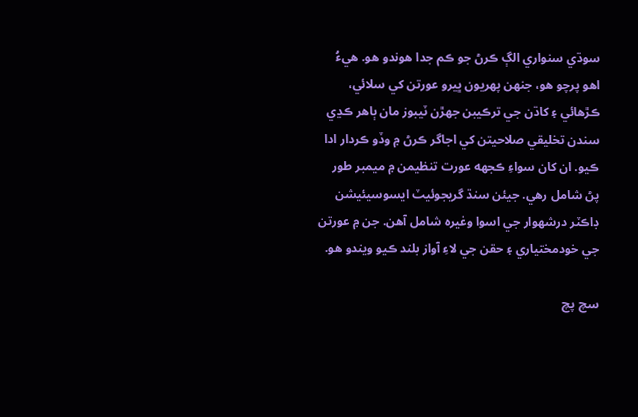سوڌي سنواري الڳ ڪرڻ جو ڪم جدا هوندو هو. هيءُ اهو پرچو هو، جنهن پهريون ڀيرو عورتن کي سلائي، ڪڙهائي ۽ کاڌن جي ترڪيبن جهڙن ٽيبوز مان ٻاهر ڪڍي سندن تخليقي صلاحيتن کي اجاگر ڪرڻ ۾ وڏو ڪردار ادا ڪيو. ان کان سواءِ ڪجهه عورت تنظيمن ۾ ميمبر طور پڻ شامل رهي. جيئن سنڌ گريجوئيٽ ايسوسيئيشن ڊاڪٽر درشهوار جي اسوا وغيره شامل آهن. جن ۾ عورتن جي خودمختياري ۽ حقن جي لاءِ آواز بلند ڪيو ويندو هو.

سچ پچ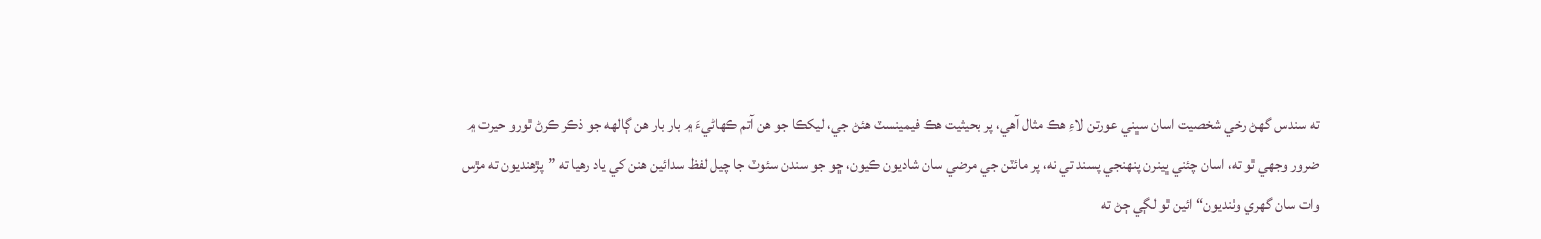ته سندس گهڻ رخي شخصيت اسان سڀني عورتن لاءِ هڪ مثال آهي، پر بحيثيت هڪ فيمينسٽ هئڻ جي، ليکڪا جو هن آتم ڪهاڻيءَ ۾ بار بار هن ڳالهه جو ذڪر ڪرڻ ٿورو حيرت ۾ ضرور وجهي ٿو ته، اسان چئني ڀينرن پنهنجي پسند تي نه، پر مائٽن جي مرضي سان شاديون ڪيون، ڇو جو سندن سئوٽ جا چيل لفظ سدائين هنن کي ياد رهيا ته ”پڙهنديون ته مڙس وات سان گهري وٺنديون“ ائين ٿو لڳي ڄڻ ته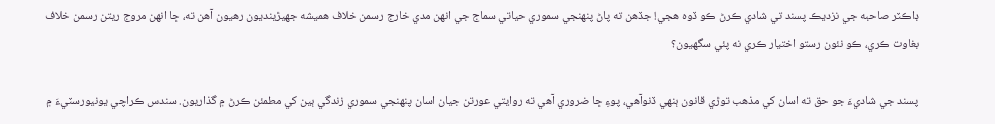ڊاڪٽر صاحبه جي نزديڪ پسند تي شادي ڪرڻ ڪو ڏوه هجي! جڏهن ته پاڻ پنهنجي سموري حياتي سماج جي انهن مدي خارج رسمن خلاف هميشه جهيڙينديون رهيون آهن ته، ڇا انهن مروج ريتن رسمن خلاف بغاوت ڪري، ڪو نئون رستو اختيار ڪري نه پئي سگهيون؟

پسند جي شاديءَ جو حق ته اسان کي مذهب توڙي قانون ٻنهي ڏنوآهي، پوءِ ڇا ضروري آهي ته روايتي عورتن جيان اسان پنهنجي سموري زندگي ٻين کي مطمئن ڪرڻ ۾ گذاريون. سندس ڪراچي يونيورسٽيءَ ۾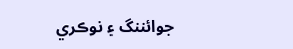جوائننگ ۽ نوڪري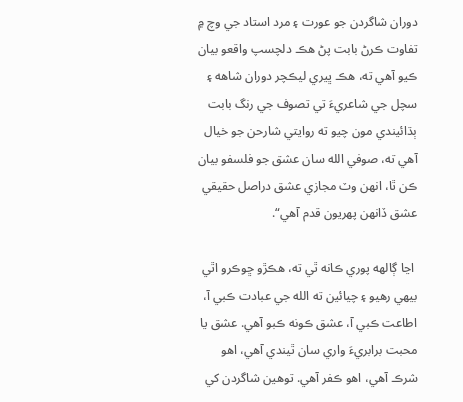دوران شاگردن جو عورت ۽ مرد استاد جي وچ ۾ تفاوت ڪرڻ بابت پڻ هڪ دلچسپ واقعو بيان ڪيو آهي ته، هڪ ڀيري ليڪچر دوران شاهه ۽ سچل جي شاعريءَ تي تصوف جي رنگ بابت ٻڌائيندي مون چيو ته روايتي شارحن جو خيال آهي ته، صوفي الله سان عشق جو فلسفو بيان ڪن ٿا، انهن وٽ مجازي عشق دراصل حقيقي عشق ڏانهن پهريون قدم آهي“.

 اڃا ڳالهه پوري ڪانه ٿي ته، هڪڙو ڇوڪرو اٿي بيهي رهيو ۽ چيائين ته الله جي عبادت ڪبي آ، اطاعت ڪبي آ، عشق ڪونه ڪبو آهي. عشق يا محبت برابريءَ واري سان ٿيندي آهي، اهو شرڪ آهي، اهو ڪفر آهي. توهين شاگردن کي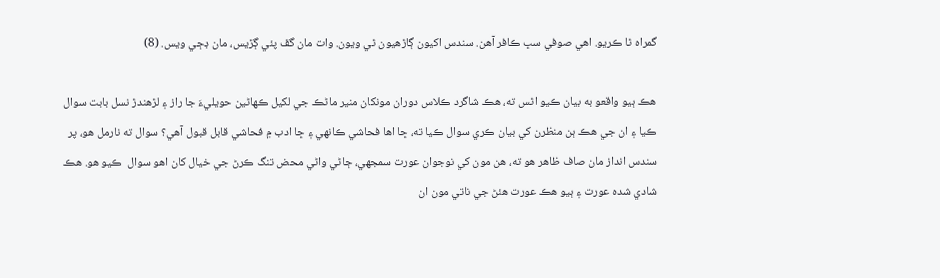گمراه ٿا ڪريو. اهي صوفي سڀ ڪافر آهن. سندس اکيون ڳاڙهيون ٿي ويون. وات مان گڦ پئي ڳڙيس، مان ڊڄي ويس. (8)

هڪ ٻيو واقعو به بيان ڪيو اٿس ته، هڪ شاگرد ڪلاس دوران مونکان منير ماڻڪ جي لکيل ڪهاڻين حويليءَ جا راز ۽ لڙهندڙ نسل بابت سوال ڪيا ۽ ان جي هڪ ٻن منظرن کي بيان ڪري سوال ڪيا ته، ڇا اها فحاشي ڪانهي ۽ ڇا ادب ۾ فحاشي قابل قبول آهي؟ سوال ته نارمل هو، پر سندس انداز مان صاف ظاهر هو ته، هن مون کي نوجوان عورت سمجهي، ڄاڻي واڻي محض تنگ ڪرڻ جي خيال کان اهو سوال  ڪيو هو. هڪ شادي شده عورت ۽ ٻيو هڪ عورت هئڻ جي ناتي مون ان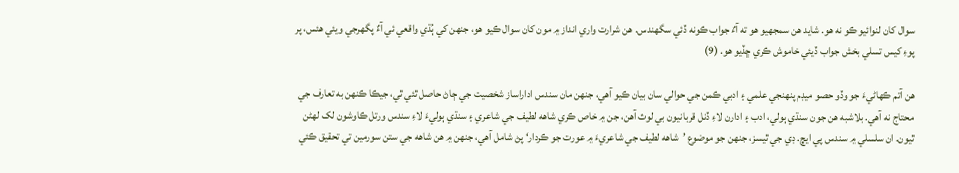سوال کان لنوائيو ڪو نه هو. شايد هن سمجهيو هو ته آءٌ جواب ڪونه ڏئي سگهندس. هن شرارت واري انداز ۾ مون کان سوال ڪيو هو، جنهن کي ٻُڌي واقعي ئي آءٌ پگهرجي ويئي هئس، پر پوءِ کيس تسلي بخش جواب ڏيئي خاموش ڪري ڇڏيو هو. (9)

هن آتم ڪهاڻيءَ جو وڏو حصو ميڊم پنهنجي علمي ۽ ادبي ڪمن جي حوالي سان بيان ڪيو آهي، جنهن مان سندس اداراساز شخصيت جي ڄاڻ حاصل ٿئي ٿي، جيڪا ڪنهن به تعارف جي محتاج نه آهي. بلاشبه هن جون سنڌي ٻولي، ادب ۽ ادارن لاءِ ڏنل قربانيون بي لوث آهن، جن ۾ خاص ڪري شاهه لطيف جي شاعري ۽ سنڌي ٻوليءَ لاءِ سندس ورتل ڪاوشون لک لهڻن ٿيون. ان سلسلي ۾ سندس پي ايڇ. ڊي جي ٿيسز، جنهن جو موضوع ’شاهه لطيف جي شاعريءَ ۾ عورت جو ڪردار‘ پڻ شامل آهي، جنهن ۾ هن شاهه جي ستن سورمين تي تحقيق ڪئي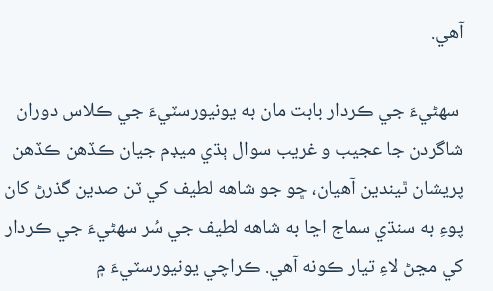آهي.

 سهڻيءَ جي ڪردار بابت مان به يونيورسٽيءَ جي ڪلاس دوران  شاگردن جا عجيب و غريب سوال ٻڌي ميڊم جيان ڪڏهن ڪڏهن پريشان ٿيندين آهيان، ڇو جو شاهه لطيف کي ٽن صدين گذرڻ کان پوءِ به سنڌي سماج اڃا به شاهه لطيف جي سُر سهڻيءَ جي ڪردار کي مڃڻ لاءِ تيار ڪونه آهي. ڪراچي يونيورسٽيءَ ۾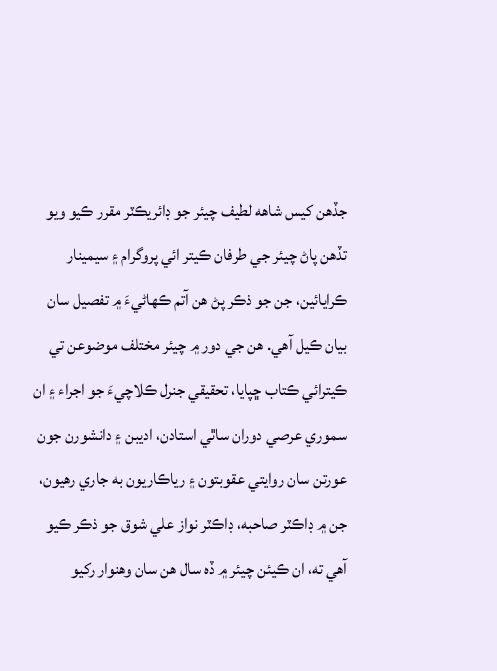جڏهن کيس شاهه لطيف چيئر جو ڊائريڪٽر مقرر ڪيو ويو تڏهن پاڻ چيئر جي طرفان ڪيتر ائي پروگرام ۽ سيمينار ڪرايائين، جن جو ذڪر پڻ هن آتم ڪهاڻيءَ ۾ تفصيل سان بيان ڪيل آهي. هن جي دور ۾ چيئر مختلف موضوعن تي ڪيترائي ڪتاب ڇپايا، تحقيقي جنرل ڪلاچيءَ جو اجراء ۽ ان سموري عرصي دوران ساٿي استادن، اديبن ۽ دانشورن جون عورتن سان روايتي عقوبتون ۽ رياڪاريون به جاري رهيون، جن ۾ ڊاڪٽر صاحبه، ڊاڪٽر نواز علي شوق جو ذڪر ڪيو آهي ته، ان ڪيئن چيئر ۾ ڏه سال هن سان وهنوار رکيو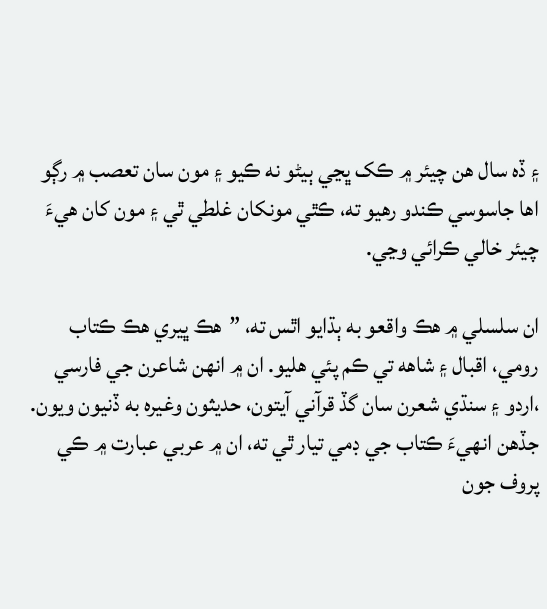۽ ڏه سال هن چيئر ۾ ڪک ڀڃي ٻيڻو نه ڪيو ۽ مون سان تعصب ۾ رڳو اها جاسوسي ڪندو رهيو ته، ڪٿي مونکان غلطي ٿي ۽ مون کان هيءَ چيئر خالي ڪرائي وڃي.

ان سلسلي ۾ هڪ واقعو به ٻڌايو اٿس ته، ”هڪ ڀيري هڪ ڪتاب رومي، اقبال ۽ شاهه تي ڪم پئي هليو. ان ۾ انهن شاعرن جي فارسي ،اردو ۽ سنڌي شعرن سان گڏ قرآني آيتون، حديثون وغيره به ڏنيون ويون. جڏهن انهيءَ ڪتاب جي ڊمي تيار ٿي ته، ان ۾ عربي عبارت ۾ ڪي پروف جون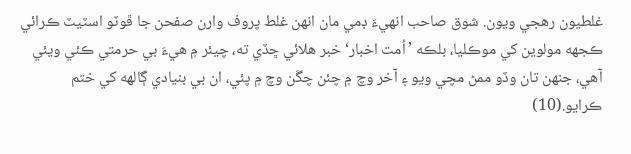غلطيون رهجي ويون. شوق صاحب انهيءَ ڊمي مان انهن غلط پروف وارن صفحن جا ڦوٽو اسٽيٽ ڪرائي ڪجهه مولوين کي موڪليا، بلڪه ’اُمت اخبار‘ خبر هلائي ڇڏي ته، چيئر ۾ هيءَ بي حرمتي ڪئي ويئي آهي، جنهن تان وڏو ممڻ مچي ويو ۽ آخر وچ ۾ چئن چڱن وچ ۾ پئي، ان بي بنيادي ڳالهه کي ختم ڪرايو.(10)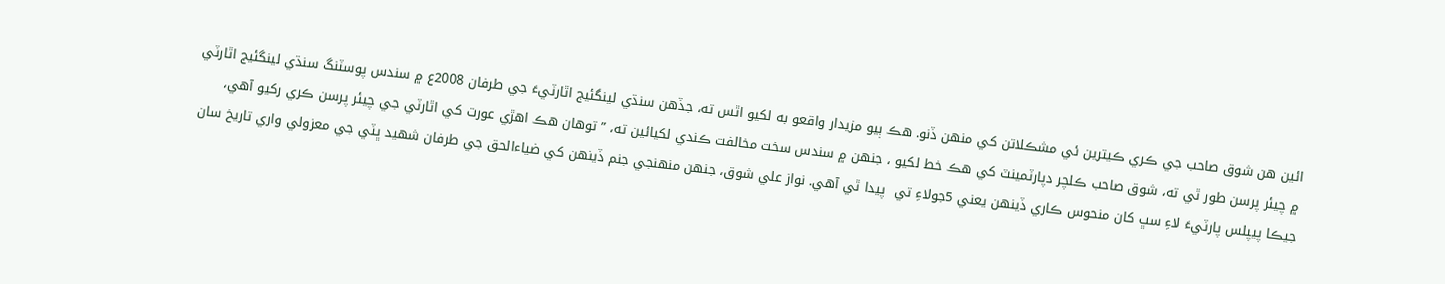ائين هن شوق صاحب جي ڪري ڪيترين ئي مشڪلاتن کي منهن ڏنو. هڪ ٻيو مزيدار واقعو به لکيو اٿس ته، جڏهن سنڌي لينگئيج اٿارٽيءَ جي طرفان 2008ع ۾ سندس پوسٽنگ سنڌي لينگئيج اٿارٽي ۾ چيئر پرسن طور ٿي ته، شوق صاحب ڪلچر دپارٽمينٽ کي هڪ خط لکيو ، جنهن ۾ سندس سخت مخالفت ڪندي لکيائين ته، ”توهان هڪ اهڙي عورت کي اٿارٽي جي چيئر پرسن ڪري رکيو آهي، جيڪا پيپلس پارٽيءَ لاءِ سڀ کان منحوس ڪاري ڏينهن يعني 5جولاءِ تي  پيدا ٿي آهي. نواز علي شوق، جنهن منهنجي جنم ڏينهن کي ضياءالحق جي طرفان شهيد ڀٽي جي معزولي واري تاريخ سان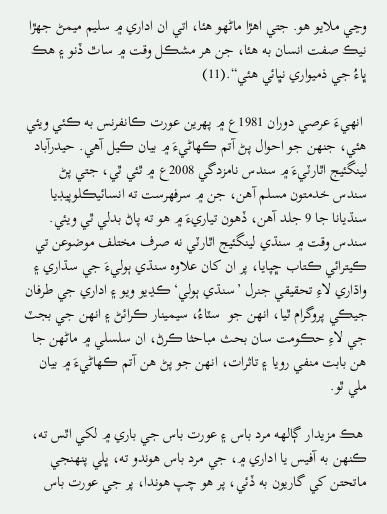وڃي ملايو هو. جتي اهڙا ماڻهو هئا، اتي ان اداري ۾ سليم ميمڻ جهڙا نيڪ صفت انسان به هئا، جن هر مشڪل وقت ۾ ساٿ ڏنو ۽ هڪ ڀاءُ جي ذميواري نڀائي هئي“.(11)

 انهيءَ عرصي دوران 1981ع ۾ پهرين عورت ڪانفرنس به ڪئي ويئي هئي، جنهن جو احوال پڻ آتم ڪهاڻيءَ ۾ بيان ڪيل آهي. حيدرآباد لينگئيج اٿارٽيءَ ۾ سندس نامزدگي 2008ع ۾ ٿئي ٿي، جتي پڻ سندس خدمتون مسلم آهن، جن ۾ سرفهرست ته انسائيڪلوپيڊيا سنڌيانا جا 9 جلد آهن، ڏهون تياريءَ ۾ هو ته پاڻ بدلي ٿي ويئي. سندس وقت ۾ سنڌي لينگئيج اٿارٽي نه صرف مختلف موضوعن تي ڪيترائي ڪتاب ڇپايا، پر ان کان علاوه سنڌي ٻوليءَ جي سڌاري ۽ واڌاري لاءِ تحقيقي جنرل ’سنڌي ٻولي‘ ڪڍيو ويو ۽ اداري جي طرفان جيڪي پروگرام ٿيا، انهن جو  سٽاءُ، سيمينار ڪرائڻ ۽ انهن جي بجٽ جي لاءِ حڪومت سان بحث مباحثا ڪرڻ، ان سلسلي ۾ ماڻهن جا هن بابت منفي رويا ۽ تاثرات، انهن جو پڻ هن آتم ڪهاڻيءَ ۾ بيان ملي ٿو.

 هڪ مزيدار ڳالهه مرد باس ۽ عورت باس جي باري ۾ لکي اٿس ته، ڪنهن به آفيس يا اداري ۾، جي مرد باس هوندو ته، ڀلي پنهنجي ماتحتن کي گاريون به ڏئي، پر هو چپ هوندا، پر جي عورت باس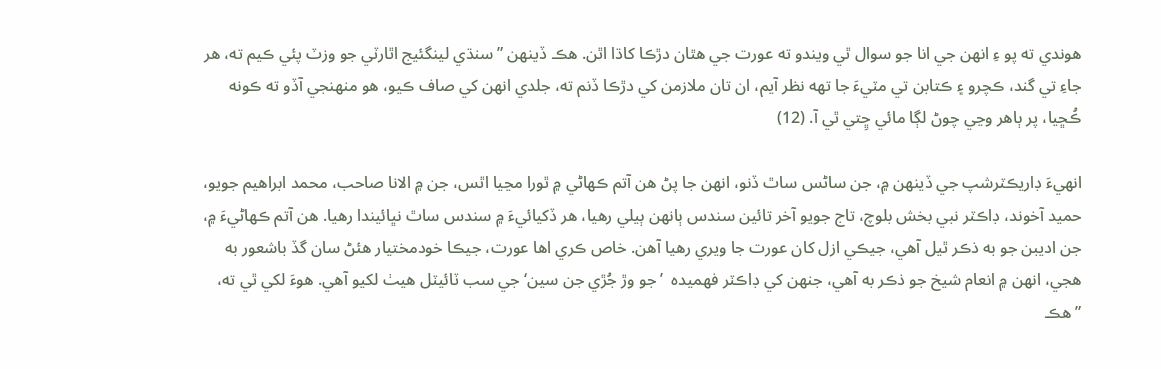هوندي ته پو ءِ انهن جي انا جو سوال ٿي ويندو ته عورت جي هٿان دڙڪا کاڌا اٿن. هڪ ڏينهن ”سنڌي لينگئيج اٿارٽي جو وزٽ پئي ڪيم ته، هر جاءِ تي گند، ڪچرو ۽ ڪتابن تي مٽيءَ جا تهه نظر آيم، ان تان ملازمن کي دڙڪا ڏنم ته، جلدي انهن کي صاف ڪيو، هو منهنجي آڏو ته ڪونه ڪُڇيا، پر ٻاهر وڃي چوڻ لڳا مائي ڇِتي ٿي آ. (12)

انهيءَ ڊاريڪٽرشپ جي ڏينهن ۾، جن ساڻس ساٿ ڏنو، انهن جا پڻ هن آتم ڪهاڻي ۾ ٿورا مڃيا اٿس، جن ۾ الانا صاحب، محمد ابراهيم جويو، حميد آخوند، ڊاڪٽر نبي بخش بلوچ، تاج جويو آخر تائين سندس ٻانهن ٻيلي رهيا، هر ڏکيائيءَ ۾ سندس ساٿ نڀائيندا رهيا. هن آتم ڪهاڻيءَ ۾، جن اديبن جو به ذڪر ٿيل آهي، جيڪي ازل کان عورت جا ويري رهيا آهن. خاص ڪري اها عورت، جيڪا خودمختيار هئڻ سان گڏ باشعور به هجي، انهن ۾ انعام شيخ جو ذڪر به آهي، جنهن کي ڊاڪٽر فهميده  ’جو وڙ جُڙي جن سين‘ جي سب ٽائيٽل هيٺ لکيو آهي. هوءَ لکي ٿي ته، ”هڪ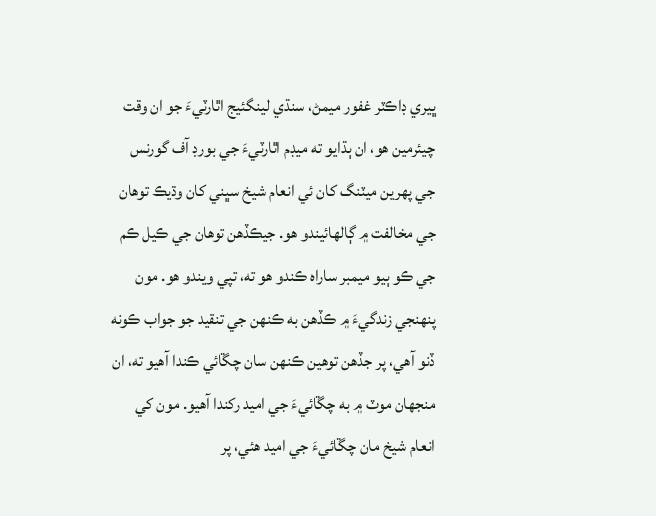ڀيري ڊاڪٽر غفور ميمڻ، سنڌي لينگئيج اٿارٽيءَ جو ان وقت چيئرمين هو، ان ٻڌايو ته ميڊم اٿارٽيءَ جي بورڊ آف گورنس جي پهرين ميٽنگ کان ئي انعام شيخ سڀني کان وڌيڪ توهان جي مخالفت ۾ ڳالهائيندو هو. جيڪڏهن توهان جي ڪيل ڪم جي ڪو ٻيو ميمبر ساراه ڪندو هو ته، تپي ويندو هو. مون پنهنجي زندگيءَ ۾ ڪڏهن به ڪنهن جي تنقيد جو جواب ڪونه ڏنو آهي، پر جڏهن توهين ڪنهن سان چڱائي ڪندا آهيو ته، ان منجهان موٽ ۾ به چڱائيءَ جي اميد رکندا آهيو. مون کي انعام شيخ مان چڱائيءَ جي اميد هئي، پر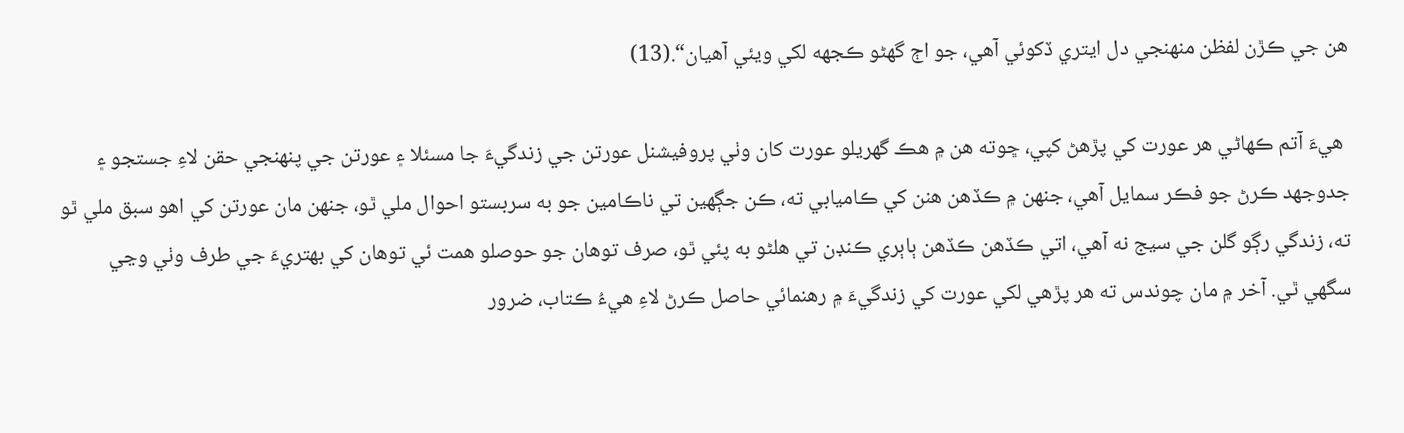هن جي ڪڙن لفظن منهنجي دل ايتري ڏکوئي آهي، جو اڄ گهڻو ڪجهه لکي ويئي آهيان“.(13)

 هيءَ آتم ڪهاڻي هر عورت کي پڙهڻ کپي، ڇوته هن ۾ هڪ گهريلو عورت کان وٺي پروفيشنل عورتن جي زندگيءَ جا مسئلا ۽ عورتن جي پنهنجي حقن لاءِ جستجو ۽ جدوجهد ڪرڻ جو فڪر سمايل آهي، جنهن ۾ ڪڏهن هنن کي ڪاميابي ته، ڪن جڳهين تي ناڪامين جو به سربستو احوال ملي ٿو، جنهن مان عورتن کي اهو سبق ملي ٿو ته، زندگي رڳو گلن جي سيج نه آهي، اتي ڪڏهن ڪڏهن ٻاٻري ڪنڊن تي هلڻو به پئي ٿو، صرف توهان جو حوصلو همت ئي توهان کي بهتريءَ جي طرف وٺي وڃي سگهي ٿي. آخر ۾ مان چوندس ته هر پڙهي لکي عورت کي زندگيءَ ۾ رهنمائي حاصل ڪرڻ لاءِ هيءُ ڪتاب، ضرور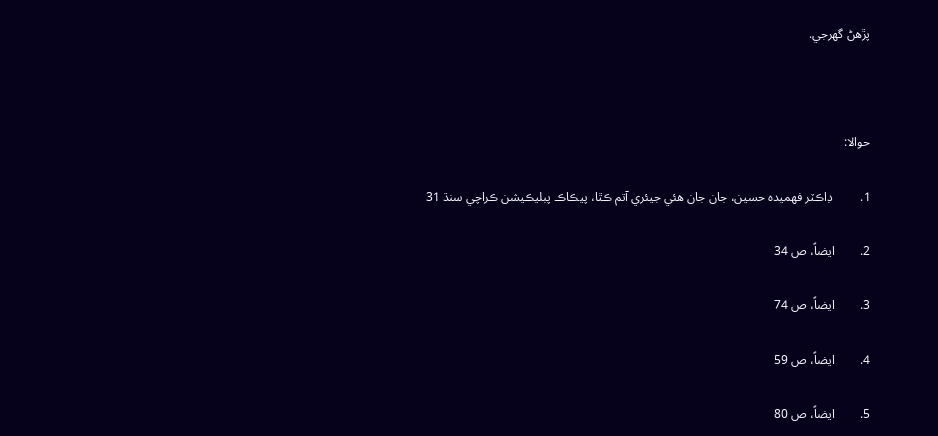پڙهڻ گهرجي.



حوالا:

1.         ڊاڪٽر فهميده حسين، جان جان هئي جيئري آتم ڪٿا، پيڪاڪ پبليڪيشن ڪراچي سنڌ 31

2.        ايضاً، ص 34

3.        ايضاً، ص 74

4.        ايضاً، ص 59

5.        ايضاً، ص 80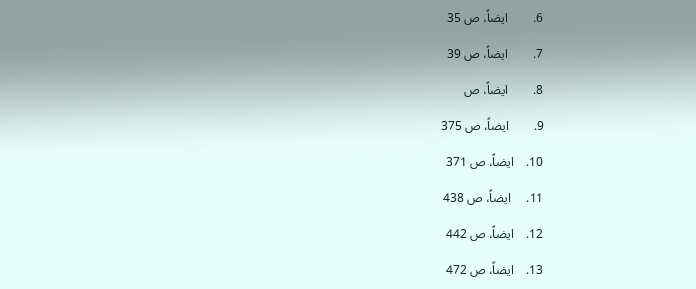6.        ايضاً، ص 35

7.        ايضاً، ص 39

8.        ايضاً، ص

9.        ايضاً، ص 375

10.    ايضاً، ص 371

11.     ايضاً، ص 438

12.    ايضاً، ص 442

13.    ايضاً، ص 472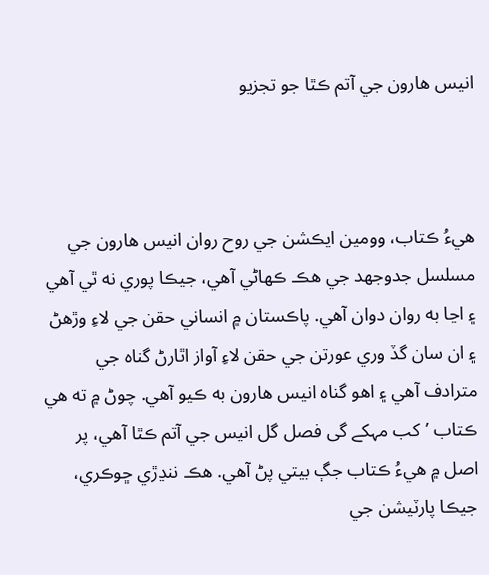انيس هارون جي آتم ڪٿا جو تجزيو



هيءُ ڪتاب، وومين ايڪشن جي روح روان انيس هارون جي مسلسل جدوجهد جي هڪ ڪهاڻي آهي، جيڪا پوري نه ٿي آهي ۽ اڃا به روان دوان آهي. پاڪستان ۾ انساني حقن جي لاءِ وڙهڻ ۽ ان سان گڏ وري عورتن جي حقن لاءِ آواز اٿارڻ گناه جي مترادف آهي ۽ اهو گناه انيس هارون به ڪيو آهي. چوڻ ۾ ته هي ڪتاب ’کب مہکے گی فصل گل انيس جي آتم ڪٿا آهي، پر اصل ۾ هيءُ ڪتاب جڳ بيتي پڻ آهي. هڪ ننڍڙي ڇوڪري، جيڪا پارٽيشن جي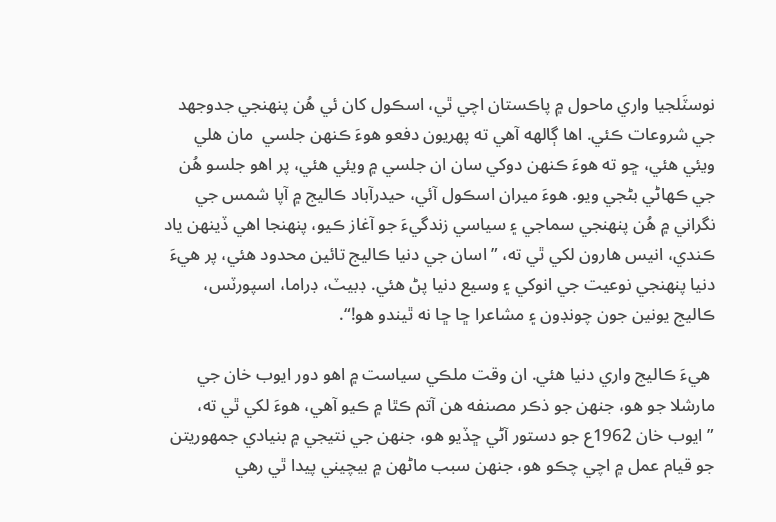نوسٽَلجيا واري ماحول ۾ پاڪستان اچي ٿي، اسڪول کان ئي هُن پنهنجي جدوجهد جي شروعات ڪئي. اها ڳالهه آهي ته پهريون دفعو هوءَ ڪنهن جلسي  مان هلي ويئي هئي، ڇو ته هوءَ ڪنهن دوکي سان ان جلسي ۾ ويئي هئي، پر اهو جلسو هُن جي ڪهاڻي بڻجي ويو. هوءَ ميران اسڪول آئي، حيدرآباد ڪاليج ۾ آپا شمس جي نگراني ۾ هُن پنهنجي سماجي ۽ سياسي زندگيءَ جو آغاز ڪيو، پنهنجا اهي ڏينهن ياد ڪندي، انيس هارون لکي ٿي ته، ”اسان جي دنيا ڪاليج تائين محدود هئي، پر هيءَ دنيا پنهنجي نوعيت جي انوکي ۽ وسيع دنيا پڻ هئي. ڊبيٽ، ڊراما، اسپورٽس، ڪاليج يونين جون چونڊون ۽ مشاعرا ڇا ڇا نه ٿيندو هو!“.

 هيءَ ڪاليج واري دنيا هئي. ان وقت ملڪي سياست ۾ اهو دور ايوب خان جي مارشلا جو هو، جنهن جو ذڪر مصنفه هن آتم ڪٿا ۾ ڪيو آهي، هوءَ لکي ٿي ته، ”ايوب خان 1962ع جو دستور آڻي ڇڏيو هو، جنهن جي نتيجي ۾ بنيادي جمهوريتن جو قيام عمل ۾ اچي چڪو هو، جنهن سبب ماڻهن ۾ بيچيني پيدا ٿي رهي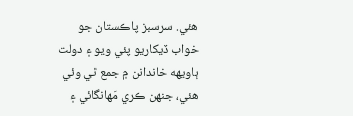هئي. سرسبز پاڪستان جو خواب ڏيکاريو پئي ويو ۽ دولت ٻاويهه خاندانن ۾ جمع ٿي وئي هئي، جنهن ڪري مَهانگائي ۽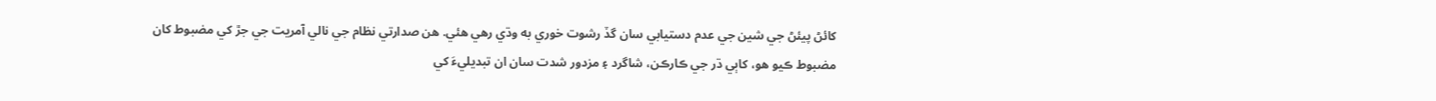کائڻ پيئڻ جي شين جي عدم دستيابي سان گڏ رشوت خوري به وڌي رهي هئي. هن صدارتي نظام جي نالي آمريت جي جڙ کي مضبوط کان مضبوط ڪيو هو، کاٻي ڌر جي ڪارڪن، شاگرد ۽ مزدور شدت سان ان تبديليءَ کي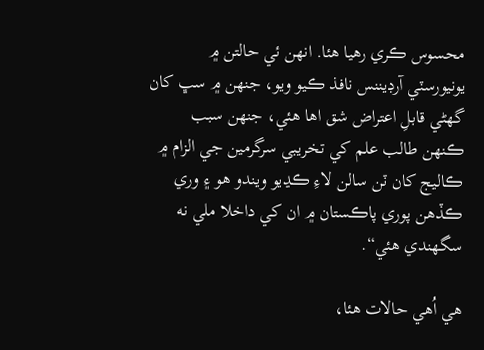محسوس ڪري رهيا هئا. انهن ئي حالتن ۾ يونيورسٽي آرڊيننس نافذ ڪيو ويو، جنهن ۾ سڀ کان گهڻي قابلِ اعتراض شق اها هئي، جنهن سبب ڪنهن طالب علم کي تخريبي سرگرمين جي الزام ۾ ڪاليج کان ٽن سالن لاءِ ڪڍيو ويندو هو ۽ وري ڪڏهن پوري پاڪستان ۾ ان کي داخلا ملي نه سگهندي هئي“.

هي اُهي حالات هئا،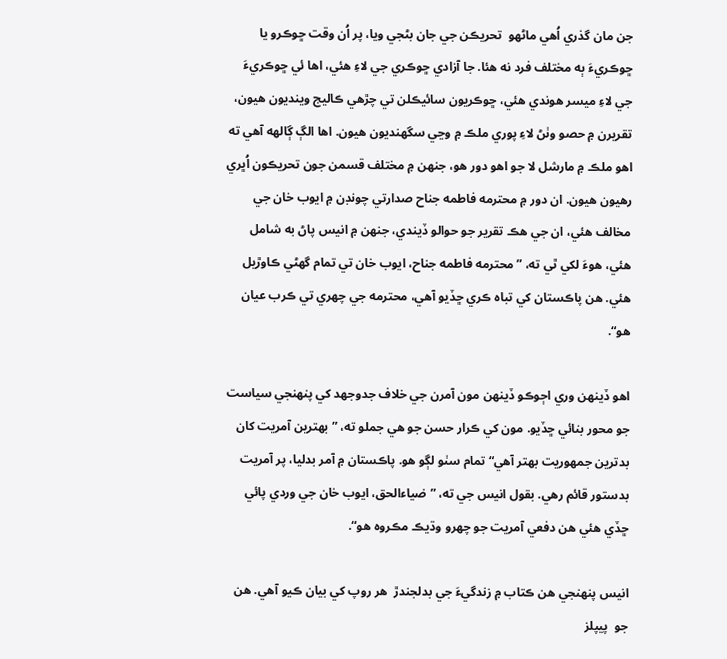جن مان گذري اُهي ماڻهو  تحريڪن جي جان بڻجي ويا، پر اُن وقت ڇوڪرو يا ڇوڪريءَ ٻه مختلف فرد نه هئا. جا آزادي ڇوڪري جي لاءِ هئي، اها ئي ڇوڪريءَ جي لاءِ ميسر هوندي هئي، ڇوڪريون سائيڪلن تي چڙهي ڪاليج وينديون هيون، تقريرن ۾ حصو وٺڻ لاءِ پوري ملڪ ۾ وڃي سگهنديون هيون. اها الڳ ڳالهه آهي ته اهو ملڪ ۾ مارشل لا جو اهو دور هو، جنهن ۾ مختلف قسمن جون تحريڪون اُڀري رهيون هيون. ان دور ۾ محترمه فاطمه جناح صدارتي چونڊن ۾ ايوب خان جي مخالف هئي، ان جي هڪ تقرير جو حوالو ڏيندي، جنهن ۾ انيس پاڻ به شامل هئي، هوءَ لکي ٿي ته، ”محترمه فاطمه جناح، ايوب خان تي تمام گهڻي ڪاوڙيل هئي. هن پاڪستان کي تباه ڪري ڇڏيو آهي، محترمه جي چهري تي ڪرب عيان هو“.

اهو ڏينهن وري اڄوڪو ڏينهن مون آمرن جي خلاف جدوجهد کي پنهنجي سياست جو محور بنائي ڇڏيو. مون کي ڪرار حسن جو هي جملو ته، ”بهترين آمريت کان بدترين جمهوريت بهتر آهي“ تمام سٺو لڳو هو. پاڪستان ۾ آمر بدليا، پر آمريت بدستور قائم رهي. بقول انيس جي ته، ”ضياءالحق، ايوب خان جي وردي پائي ڇڏي هئي هن دفعي آمريت جو چهرو وڌيڪ مڪروه هو“.

انيس پنهنجي هن ڪتاب ۾ زندگيءَ جي بدلجندڙ  هر روپ کي بيان ڪيو آهي. هن جو  پيپلز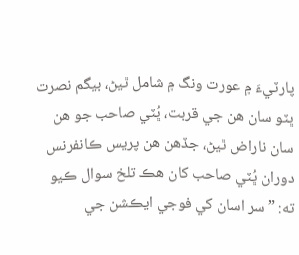پارٽيءَ ۾ عورت ونگ ۾ شامل ٿيڻ، بيگم نصرت ڀٽو سان هن جي قربت، ڀُٽي صاحب جو هن سان ناراض ٿيڻ، جڏهن هن پريس ڪانفرنس دوران ڀُٽي صاحب کان هڪ تلخ سوال ڪيو ته: ”سر اسان کي فوجي ايڪشن جي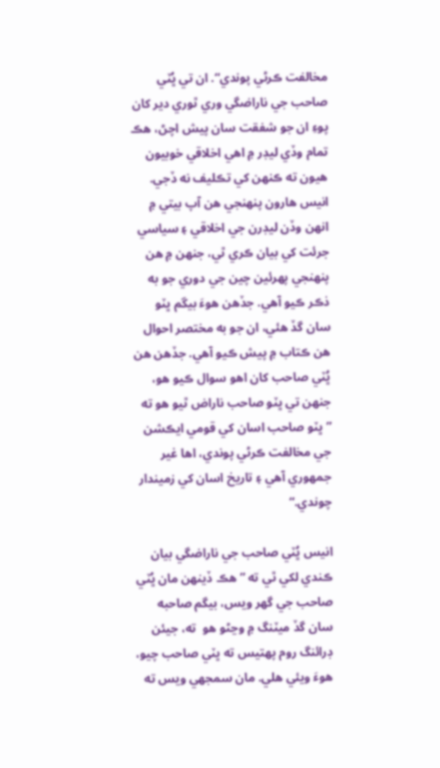مخالفت ڪرڻي پوندي“. ان تي ڀُٽي صاحب جي ناراضگي وري ٿوري دير کان پوءِ ان جو شفقت سان پيش اچڻ، هڪ تمام وڏي ليڊر ۾ اهي اخلاقي خوبيون هيون ته ڪنهن کي تڪليف نه ڏجي. انيس هارون پنهنجي هن آپ بيتي ۾ انهن وڏن ليڊرن جي اخلاقي ۽ سياسي جرئت کي بيان ڪري ٿي، جنهن ۾ هن پنهنجي پهرئين چين جي دوري جو به ذڪر ڪيو آهي. جڏهن هوءَ بيگم ڀٽو سان گڏ هئي، ان جو به مختصر احوال هن ڪتاب ۾ پيش ڪيو آهي. جڏهن هن ڀُٽي صاحب کان اهو سوال ڪيو هو، جنهن تي ڀٽو صاحب ناراض ٿيو هو ته ”ڀٽو صاحب اسان کي قومي ايڪشن جي مخالفت ڪرڻي پوندي، اها غير جمهوري آهي ۽ تاريخ اسان کي زميندار چوندي.“

انيس ڀُٽي صاحب جي ناراضگي بيان ڪندي لکي ٿي ته ”هڪ ڏينهن مان ڀُٽي صاحب جي گهر ويس، بيگم صاحبه سان گڏ ميٽنگ ۾ وڃڻو هو  ته، جيئن ڊرائنگ روم پهتيس ته ڀٽي صاحب چيو، هوءَ ويئي هلي. مان سمجهي ويس ته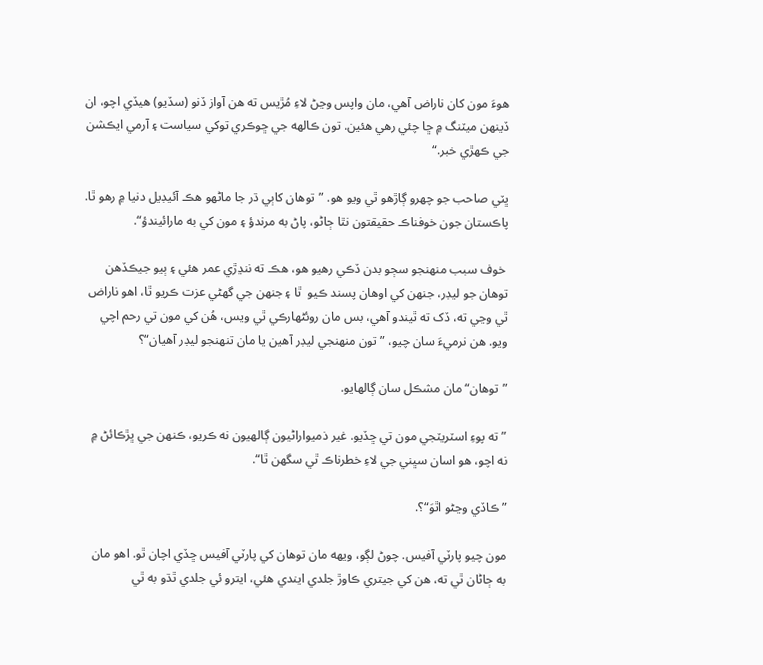هوءَ مون کان ناراض آهي، مان واپس وڃڻ لاءِ مُڙيس ته هن آواز ڏنو (سڏيو) هيڏي اچو، ان ڏينهن ميٽنگ ۾ ڇا چئي رهي هئين. تون ڪالهه جي ڇوڪري توکي سياست ۽ آرمي ايڪشن جي ڪهڙي خبر.“

ڀٽي صاحب جو چهرو ڳاڙهو ٿي ويو هو. ”توهان کاٻي ڌر جا ماڻهو هڪ آئيڊيل دنيا ۾ رهو ٿا.  پاڪستان جون خوفناڪ حقيقتون نٿا ڄاڻو، پاڻ به مرندؤ ۽ مون کي به مارائيندؤ“.

 خوف سبب منهنجو سڄو بدن ڏڪي رهيو هو، هڪ ته ننڍڙي عمر هئي ۽ ٻيو جيڪڏهن توهان جو ليڊر، جنهن کي اوهان پسند ڪيو  ٿا ۽ جنهن جي گهڻي عزت ڪريو ٿا، اهو ناراض ٿي وڃي ته، ڏک ته ٿيندو آهي، بس مان روئڻهارڪي ٿي ويس، هُن کي مون تي رحم اچي ويو. هن نرميءَ سان چيو، ”تون منهنجي ليڊر آهين يا مان تنهنجو ليڊر آهيان“؟

”توهان“ مان مشڪل سان ڳالهايو.

”ته پوءِ اسٽريٽجي مون تي ڇڏيو. غير ذميواراڻيون ڳالهيون نه ڪريو، ڪنهن جي ڀڙڪائڻ ۾ نه اچو، هو اسان سڀني جي لاءِ خطرناڪ ٿي سگهن ٿا“.

”ڪاڏي وڃڻو اٿوَ“؟.

مون چيو پارٽي آفيس. چوڻ لڳو، ويهه مان توهان کي پارٽي آفيس ڇڏي اچان ٿو. اهو مان به ڄاڻان ٿي ته، هن کي جيتري ڪاوڙ جلدي ايندي هئي، ايترو ئي جلدي ٿڌو به ٿي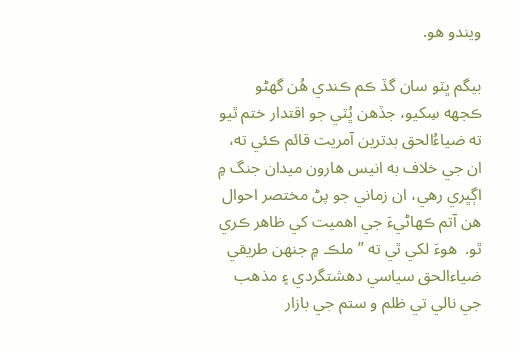ويندو هو.

بيگم ڀٽو سان گڏ ڪم ڪندي هُن گهڻو ڪجهه سِکيو، جڏهن ڀُٽي جو اقتدار ختم ٿيو ته ضياءُالحق بدترين آمريت قائم ڪئي ته، ان جي خلاف به انيس هارون ميدان جنگ ۾ اڳڀري رهي، ان زماني جو پڻ مختصر احوال هن آتم ڪهاڻيءَ جي اهميت کي ظاهر ڪري ٿو.  هوءَ لکي ٿي ته ”ملڪ ۾ جنهن طريقي ضياءالحق سياسي دهشتگردي ۽ مذهب جي نالي تي ظلم و ستم جي بازار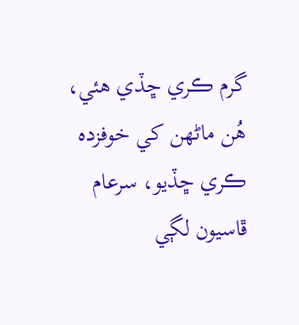گرم ڪري ڇڏي هئي، هُن ماڻهن کي خوفزده ڪري ڇڏيو، سرعام ڦاسيون لڳي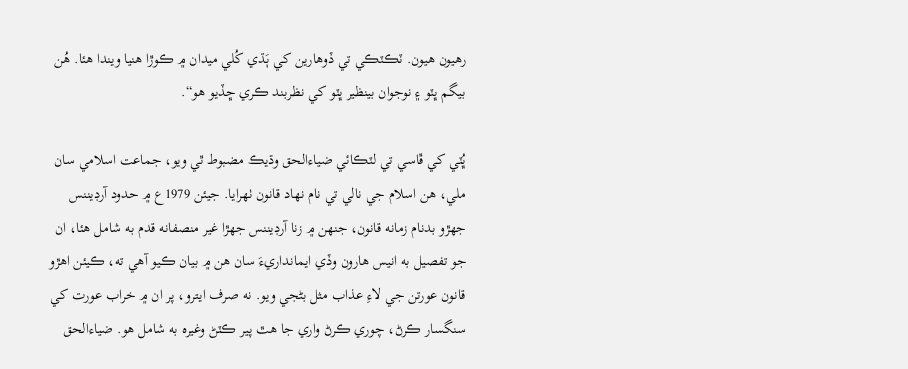رهيون هيون. ٽڪٽڪي تي ڏوهارين کي ٻَڌي کُلي ميدان ۾ ڪوڙا هنيا ويندا هئا. هُن بيگم ڀٽو ۽ نوجوان بينظير ڀٽو کي نظربند ڪري ڇڏيو هو“.

ڀُٽي کي ڦاسي تي لٽڪائي ضياءالحق وڌيڪ مضبوط ٿي ويو، جماعت اسلامي سان ملي، هن اسلام جي نالي تي نام نهاد قانون ٺهرايا. جيئن 1979ع ۾ حدود آرڊيننس جهڙو بدنام زمانه قانون، جنهن ۾ زنا آرڊيننس جهڙا غير منصفانه قدم به شامل هئا، ان جو تفصيل به انيس هارون وڏي ايمانداريءَ سان هن ۾ بيان ڪيو آهي ته، ڪيئن اهڙو قانون عورتن جي لاءِ عذاب مثل بڻجي ويو. نه صرف ايترو، پر ان ۾ خراب عورت کي سنگسار ڪرڻ، چوري ڪرڻ واري جا هٿ پير ڪٽڻ وغيره به شامل هو. ضياءالحق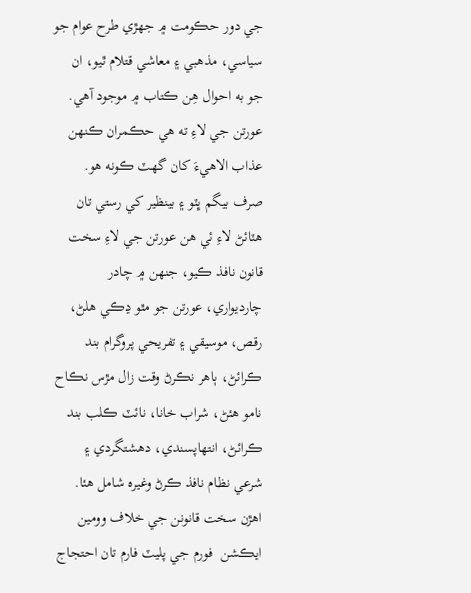جي دور حڪومت ۾ جهڙي طرح عوام جو سياسي، مذهبي ۽ معاشي قتلام ٿيو، ان جو به احوال هِن ڪتاب ۾ موجود آهي. عورتن جي لاءِ ته هي حڪمران ڪنهن عذاب الاهيءَ کان گهٽ ڪونه هو. صرف بيگم ڀٽو ۽ بينظير کي رستي تان هٽائڻ لاءِ ئي هن عورتن جي لاءِ سخت قانون نافذ ڪيو، جنهن ۾ چادر چارديواري، عورتن جو مٿو ڍڪي هلڻ، رقص، موسيقي ۽ تفريحي پروگرام بند ڪرائڻ، ٻاهر نڪرڻ وقت زال مڙس نڪاح نامو هئڻ، شراب خانا، نائٽ ڪلب بند ڪرائڻ، انتهاپسندي، دهشتگردي ۽ شرعي نظام نافذ ڪرڻ وغيره شامل هئا. اهڙن سخت قانونن جي خلاف وومين ايڪشن  فورم جي پليٽ فارم تان احتجاج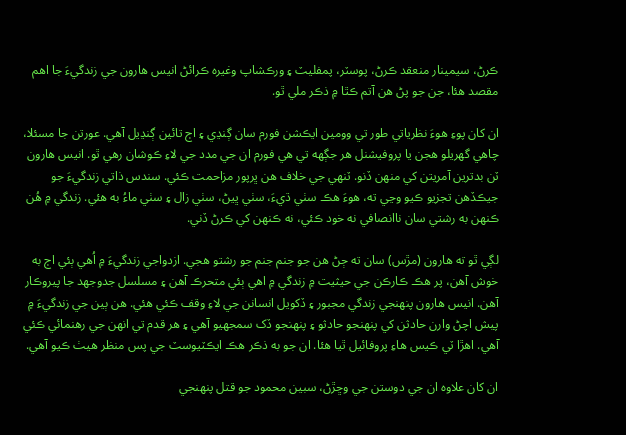ڪرڻ، سيمينار منعقد ڪرڻ، پوسٽر، پمفليٽ ۽ ورڪشاپ وغيره ڪرائڻ انيس هارون جي زندگيءَ جا اهم مقصد هئا، جن جو پڻ هن آتم ڪٿا ۾ ذڪر ملي ٿو.

ان کان پوءِ هوءَ نظرياتي طور تي وومين ايڪشن فورم سان ڳنڍي ۽ اڄ تائين ڳنڍيل آهي. عورتن جا مسئلا، چاهي گهريلو هجن يا پروفيشنل هر جڳهه تي هي فورم ان جي مدد جي لاءِ ڪوشان رهي ٿو. انيس هارون ٽن بدترين آمريتن کي منهن ڏنو. ٽنهي جي خلاف هن ڀرپور مزاحمت ڪئي. سندس ذاتي زندگيءَ جو جيڪڏهن تجزيو ڪيو وڃي ته، هوءَ هڪ سٺي ڌيءَ، سٺي ڀيڻ، سٺي زال ۽ سٺي ماءُ به هئي. زندگي ۾ هُن ڪنهن به رشتي سان ناانصافي نه خود ڪئي، نه ڪنهن کي ڪرڻ ڏني.

لڳي ٿو ته هارون (مڙس) سان ته ڄڻ هن جو جنم جنم جو رشتو هجي. ازدواجي زندگيءَ ۾ اُهي ٻئي اڄ به خوش آهن، پر هڪ ڪارڪن جي حيثيت ۾ زندگي ۾ اهي ٻئي متحرڪ آهن ۽ مسلسل جدوجهد جا پيروڪار آهن. انيس هارون پنهنجي زندگي مجبور ۽ ڏکويل انسانن جي لاءِ وقف ڪئي هئي. هن ٻين جي زندگيءَ ۾ پيش اچڻ وارن حادثن کي پنهنجو حادثو ۽ پنهنجو ڏک سمجهيو آهي ۽ هر قدم تي انهن جي رهنمائي ڪئي آهي. اهڙا ٽي ڪيس هاءِ پروفائيل ٿيا هئا. ان جو به ذڪر هڪ ايڪٽيوسٽ جي پس منظر هيٺ ڪيو آهي.

ان کان علاوه ان جي دوستن جي وڇڙڻ، سبين محمود جو قتل پنهنجي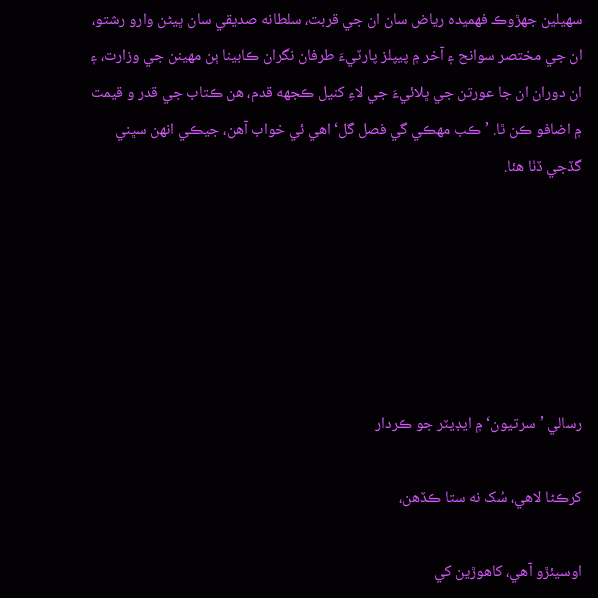سهيلين جهڙوڪ فهميده رياض سان ان جي قربت، سلطانه صديقي سان ڀيڻن وارو رشتو، ان جي مختصر سوانح ۽ آخر ۾ پيپلز پارٽيءَ طرفان نگران ڪابينا ٻن مهينن جي وزارت، ۽ ان دوران ان جا عورتن جي ڀلائيءَ جي لاءِ کنيل ڪجهه قدم، هن ڪتاب جي قدر و قيمت ۾ اضافو ڪن ٿا. ’ڪب مهڪي گي فصل گل‘ اهي ئي خواب آهن، جيڪي انهن سڀني گڏجي ڏٺا هئا.






رسالي ’سرتيون‘ ۾ ايڊيٽر جو ڪردار

کرڪڻا لاهي، سُک نه ستا ڪڏهن،

اوسيئڙو آهي، کاهوڙين کي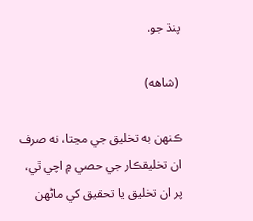پنڌ جو.

 (شاهه)

ڪنهن به تخليق جي مڃتا، نه صرف ان تخليقڪار جي حصي ۾ اچي ٿي، پر ان تخليق يا تحقيق کي ماڻهن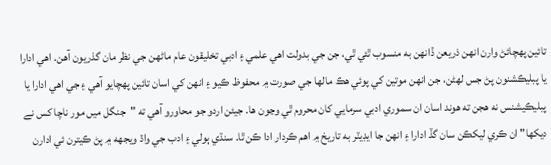تائين پهچائڻ وارن انهن ذريعن ڏانهن به منسوب ٿئي ٿي، جن جي بدولت اهي علمي ۽ ادبي تخليقون عام ماڻهن جي نظر مان گذريون آهن. اهي ادارا يا پبليڪشنون پڻ جس لهڻن، جن انهن موتين کي پوئي هڪ مالها جي صورت ۾ محفوظ ڪيو ۽ انهن کي اسان تائين پهچايو آهي ۽ جي اهي ادارا يا پبليڪيشنس نه هجن ته هوند اسان ان سموري ادبي سرمايي کان محروم ٿي وڃون ها. جيئن اردو جو محاورو آهي ته "جنگل میں مور ناچا کس نے دیکها" ان ڪري ليکڪن سان گڏ ادارا ۽ انهن جا ايڊيٽر به تاريخ ۾ اهم ڪردار ادا ڪن ٿا. سنڌي ٻولي ۽ ادب جي واڌ ويجهه ۾ پڻ ڪيترن ئي ادارن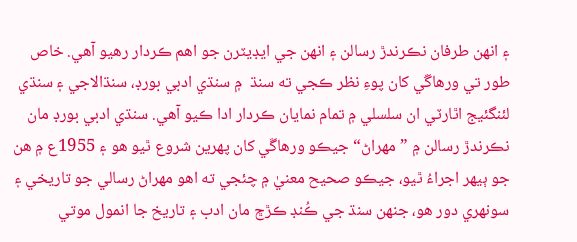۽ انهن طرفان نڪرندڙ رسالن ۽ انهن جي ايڊيٽرن جو اهم ڪردار رهيو آهي. خاص طور تي ورهاڱي کان پوءِ نظر ڪجي ته سنڌ  ۾ سنڌي ادبي بورڊ، سنڌالاجي ۽ سنڌي لئنگئيج اٿارٽي ان سلسلي ۾ تمام نمايان ڪردار ادا ڪيو آهي. سنڌي ادبي بورڊ مان نڪرندڙ رسالن ۾ ”مهراڻ“ جيڪو ورهاڱي کان پهرين شروع ٿيو هو ۽ 1955ع ۾ هن جو ٻيهر اجراءُ ٿيو، جيڪو صحيح معنيٰ ۾ چئجي ته اهو مهراڻ رسالي جو تاريخي ۽ سونهري دور هو، جنهن سنڌ جي ڪُنڊ ڪڙڇ مان ادب ۽ تاريخ جا انمول موتي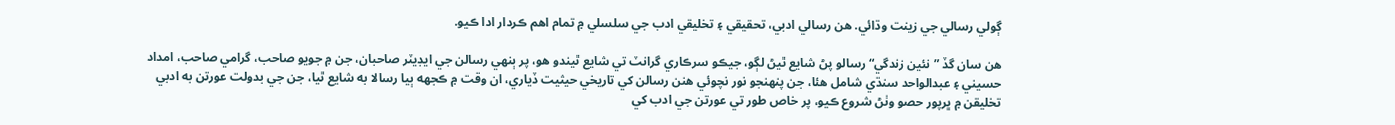ڳولي رسالي جي زينت وڌائي. هن رسالي ادبي، تحقيقي ۽ تخليقي ادب جي سلسلي ۾ تمام اهم ڪردار ادا ڪيو.

هن سان گڏ ”نئين زندگي“ رسالو پڻ شايع ٿيڻ لڳو، جيڪو سرڪاري گرانٽ تي شايع ٿيندو هو، پر ٻنهي رسالن جي ايڊيٽر صاحبان، جن ۾ جويو صاحب، گرامي صاحب، امداد حسيني ۽ عبدالواحد سنڌي شامل هئا، جن پنهنجو نور نچوئي هنن رسالن کي تاريخي حيثيت ڏياري، ان وقت ۾ ڪجهه ٻيا رسالا به شايع ٿيا، جن جي بدولت عورتن به ادبي تخليقن ۾ ڀرپور حصو وٺڻ شروع ڪيو، پر خاص طور تي عورتن جي ادب کي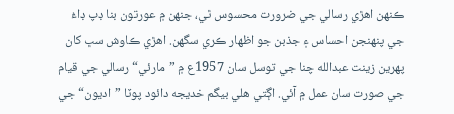ڪنهن اهڙي رسالي جي ضرورت محسوس ٿي، جنهن ۾ عورتون بنا ڊپ ڊاءُ جي پنهنجن احساس ۽ جذبن جو اظهار ڪري سگهن. اهڙي ڪاوش سڀ کان پهرين زينت عبدالله چنا جي توسل سان 1957ع ۾ ”مارئي“ رسالي جي قيام جي صورت سان عمل ۾ آئي. اڳتي هلي بيگم خديجه دائود پوٽا ”اديون“ جي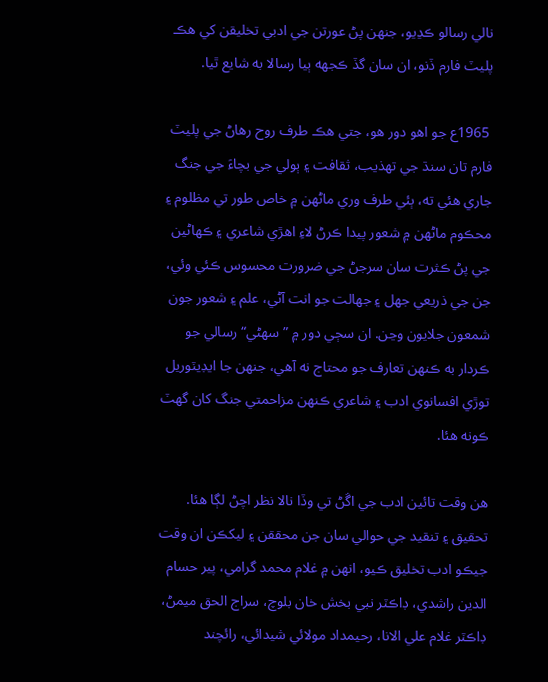نالي رسالو ڪڍيو، جنهن پڻ عورتن جي ادبي تخليقن کي هڪ پليٽ فارم ڏنو، ان سان گڏ ڪجهه ٻيا رسالا به شايع ٿيا.

 1965ع جو اهو دور هو، جتي هڪ طرف روح رهاڻ جي پليٽ فارم تان سنڌ جي تهذيب، ثقافت ۽ ٻولي جي بچاءَ جي جنگ جاري هئي ته، ٻئي طرف وري ماڻهن ۾ خاص طور تي مظلوم ۽ محڪوم ماڻهن ۾ شعور پيدا ڪرڻ لاءِ اهڙي شاعري ۽ ڪهاڻين جي پڻ ڪثرت سان سرجڻ جي ضرورت محسوس ڪئي وئي، جن جي ذريعي جهل ۽ جهالت جو انت آڻي، علم ۽ شعور جون شمعون جلايون وڃن. ان سڄي دور ۾ ”سهڻي“ رسالي جو ڪردار به ڪنهن تعارف جو محتاج نه آهي، جنهن جا ايڊيٽوريل توڙي افسانوي ادب ۽ شاعري ڪنهن مزاحمتي جنگ کان گهٽ ڪونه هئا.

هن وقت تائين ادب جي اڱڻ تي وڏا نالا نظر اچڻ لڳا هئا. تحقيق ۽ تنقيد جي حوالي سان جن محققن ۽ ليکڪن ان وقت جيڪو ادب تخليق ڪيو، انهن ۾ غلام محمد گرامي، پير حسام الدين راشدي، ڊاڪٽر نبي بخش خان بلوچ، سراج الحق ميمڻ، ڊاڪٽر غلام علي الانا، رحيمداد مولائي شيدائي، رائچند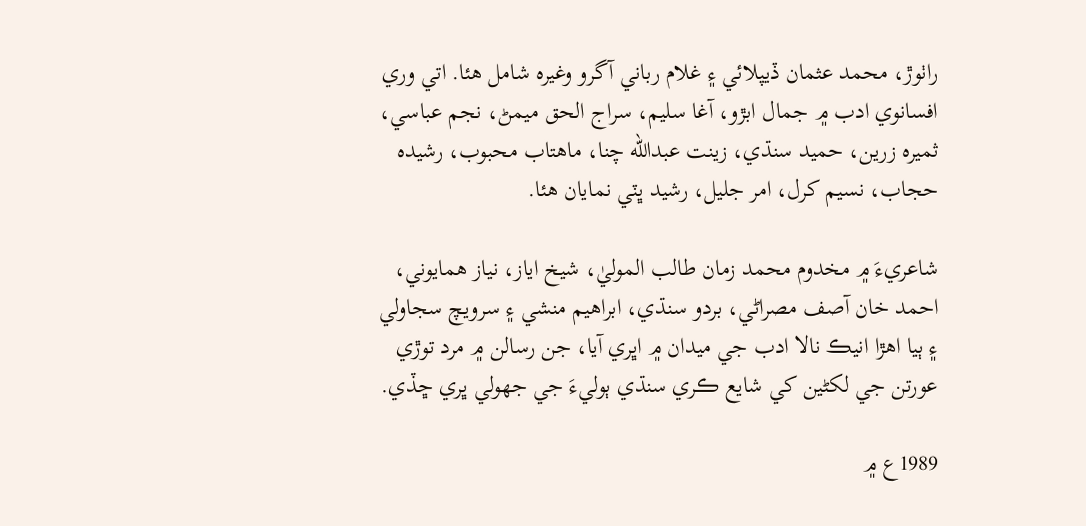راٺوڙ، محمد عثمان ڏيپلائي ۽ غلام رباني آگرو وغيره شامل هئا. اتي وري افسانوي ادب ۾ جمال ابڙو، آغا سليم، سراج الحق ميمڻ، نجم عباسي، ثميره زرين، حميد سنڌي، زينت عبدالله چنا، ماهتاب محبوب، رشيده حجاب، نسيم کرل، امر جليل، رشيد ڀٽي نمايان هئا.

شاعريءَ ۾ مخدوم محمد زمان طالب الموليٰ، شيخ اياز، نياز همايوني، احمد خان آصف مصراڻي، بردو سنڌي، ابراهيم منشي ۽ سرويچ سجاولي ۽ ٻيا اهڙا انيڪ نالا ادب جي ميدان ۾ اڀري آيا، جن رسالن ۾ مرد توڙي عورتن جي لکڻين کي شايع ڪري سنڌي ٻوليءَ جي جهولي ڀري ڇڏي.

1989ع ۾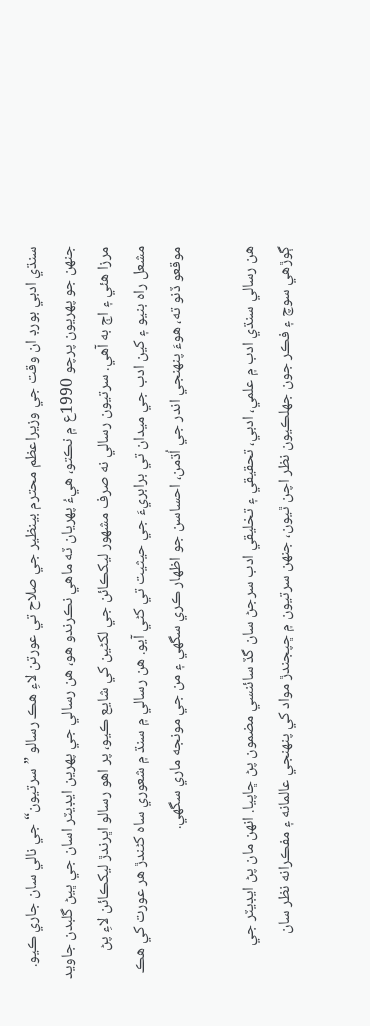سنڌي ادبي بورڊ ان وقت جي وزيراعظم محترم بينظير جي صلاح تي عورتن لاءِ هڪ رسالو ”سرتيون“ جي نالي سان جاري ڪيو. جنهن جو پهريون پرچو 1990ع ۾ نڪتو، هيءُ پهريان ٽه ماهي نڪرندو هو، هن رسالي جي پهرين ايڊيٽر اسان جي ڀيڻ گلبدن جاويد مرزا هئي ۽ اڄ به آهي. سرتيون رسالي نه صرف مشهور ليکڪائن جي لکڻين کي شايع ڪيو، پر اهو رسالو اڀرندڙ ليکڪائن لاءِ پڻ مشعل راه بنيو ۽ کين ادب جي ميدان تي برابريءَ جي حيثيت تي کڻي آيو. هن رسالي ۾ سنڌ ۾ شعوري ساه کڻندڙ هر عورت کي هڪ موقعو ڏنو ته، هوءَ پنهنجي اندر جي اُڌمن، احساسن جو اظهار ڪري سگهي ۽ من جي مونجه ماري سگهي.

هن رسالي سنڌي ادب ۾ علمي، ادبي، تحقيقي ۽ تخليقي ادب سرجڻ سان گڏ سائنسي مضمون پڻ ڇاپيا. انهن مان پڻ ايڊيٽر جي ڳوڙهي سوچ ۽ فڪر جون جهلڪيون نظر اچن ٿيون، جنهن سرتيون ۾ ڇپجندڙ مواد کي پنهنجي عالمانه ۽ مفڪرانه نظر سان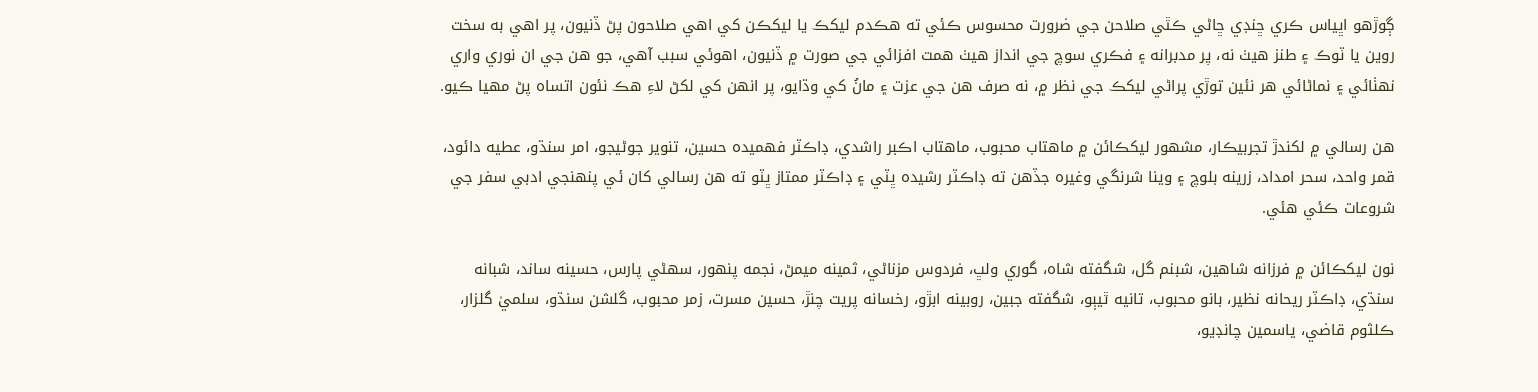ڳوڙهو اڀياس ڪري ڇنڊي ڇاڻي ڪٿي صلاحن جي ضرورت محسوس ڪئي ته هڪدم ليکڪ يا ليکڪن کي اهي صلاحون پڻ ڏنيون، پر اهي به سخت روين يا ٽوڪ ۽ طنز هيٺ نه، پر مدبرانه ۽ فڪري سوچ جي انداز هيٺ همت افزائي جي صورت ۾ ڏنيون، اهوئي سبب آهي، جو هن جي ان نوري واري نهٺائي ۽ نماڻائي هر نئين توڙي پراڻي ليکڪ جي نظر ۾، نه صرف هن جي عزت ۽ مانُ کي وڌايو، پر انهن کي لکڻ لاءِ هڪ نئون اتساه پڻ مهيا ڪيو.

هن رسالي ۾ لکندڙ تجربيڪار، مشهور ليکڪائن ۾ ماهتاب محبوب، ماهتاب اڪبر راشدي، ڊاڪٽر فهميده حسين، تنوير جوڻيجو، امر سنڌو، عطيه دائود، قمر واحد، سحر امداد، زرينه بلوچ ۽ وينا شرنگي وغيره جڏهن ته ڊاڪٽر رشيده ڀٽي ۽ ڊاڪٽر ممتاز ڀٽو ته هن رسالي کان ئي پنهنجي ادبي سفر جي شروعات ڪئي هئي.

نون ليکڪائن ۾ فرزانه شاهين، شبنم گل، شگفته شاه، گوري ولڀ، فردوس مزناڻي، ثمينه ميمڻ، نجمه پنهور، سهڻي پارس، حسينه ساند، شبانه سنڌي، ڊاڪٽر ريحانه نظير، بانو محبوب، تانيه ٿيٻو، شگفته جبين، روبينه ابڙو، رخسانه پريت چنڙ، حسين مسرت، زمر محبوب، گلشن سنڌو، سلميٰ گلزار، ڪلثوم قاضي، ياسمين چانڊيو،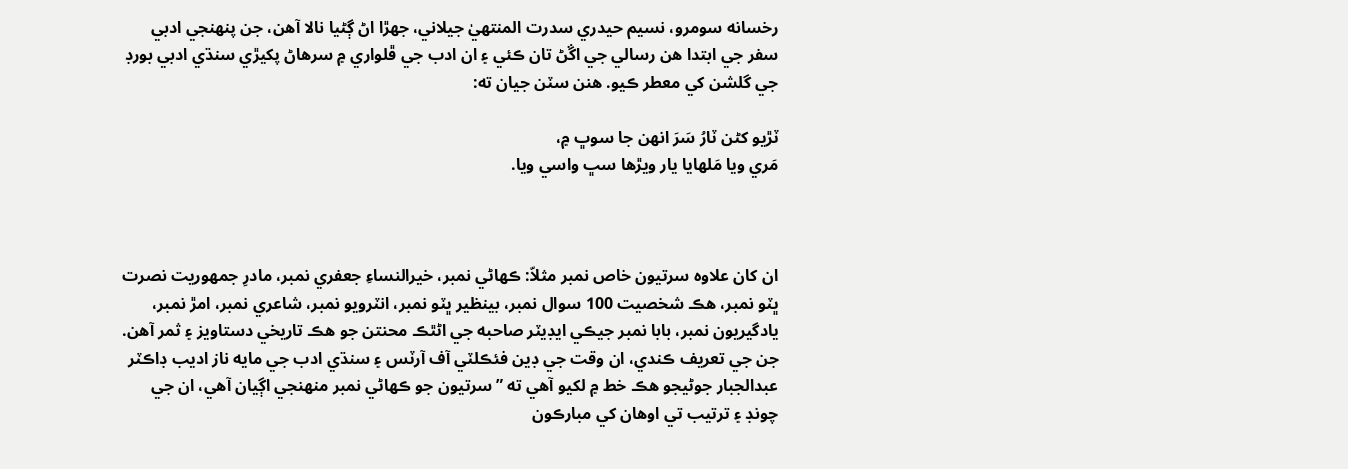رخسانه سومرو، نسيم حيدري سدرت المنتهيٰ جيلاني، جهڙا اڻ ڳڻيا نالا آهن، جن پنهنجي ادبي سفر جي ابتدا هن رسالي جي اڱڻ تان ڪئي ۽ ان ادب جي ڦلواري ۾ سرهاڻ پکيڙي سنڌي ادبي بورڊ جي گلشن کي معطر ڪيو. هنن سٽن جيان ته:

ٽڙيو کڻن ٽارُ سَرَ انهن جا سوڀ ۾،
مَري ويا مَلهايا يار ويڙها سڀ واسي ويا.



ان کان علاوه سرتيون خاص نمبر مثلاّ: ڪهاڻي نمبر، خيرالنساءِ جعفري نمبر، مادرِ جمهوريت نصرت ڀٽو نمبر، هڪ شخصيت 100 سوال نمبر، بينظير ڀٽو نمبر، انٽرويو نمبر، شاعري نمبر، امڙ نمبر، يادگيريون نمبر، بابا نمبر جيڪي ايڊيٽر صاحبه جي اڻٿڪ محنتن جو هڪ تاريخي دستاويز ۽ ثمر آهن. جن جي تعريف ڪندي، ان وقت جي ڊين فئڪلٽي آف آرٽس ۽ سنڌي ادب جي مايه ناز اديب ڊاڪٽر عبدالجبار جوڻيجو هڪ خط ۾ لکيو آهي ته ”سرتيون جو ڪهاڻي نمبر منهنجي اڳيان آهي، ان جي چونڊ ۽ ترتيب تي اوهان کي مبارڪون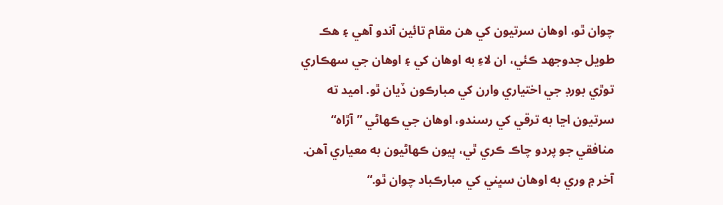چوان ٿو، اوهان سرتيون کي هن مقام تائين آندو آهي ۽ هڪ طويل جدوجهد ڪئي، ان لاءِ به اوهان کي ۽ اوهان جي سهڪاري توڙي بورڊ جي اختياري وارن کي مبارڪون ڏيان ٿو. اميد ته سرتيون اڃا به ترقي کي رسندو، اوهان جي ڪهاڻي ”آڙاه“ منافقي جو پردو چاڪ ڪري ٿي، ٻيون ڪهاڻيون به معياري آهن. آخر ۾ وري به اوهان سڀني کي مبارڪباد چوان ٿو.“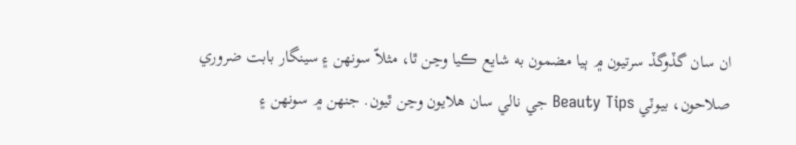ان سان گڏوگڏ سرتيون ۾ ٻيا مضمون به شايع ڪيا وڃن ٿا، مثلاّ سونهن ۽ سينگار بابت ضروري صلاحون، بيوٽي Beauty Tips جي نالي سان هلايون وڃن ٿيون. جنهن ۾ سونهن ۽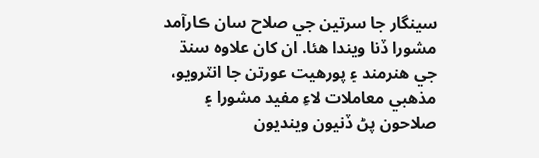سينگار جا سرتين جي صلاح سان ڪارآمد مشورا ڏنا ويندا هئا. ان کان علاوه سنڌ جي هنرمند ۽ پورهيت عورتن جا انٽرويو، مذهبي معاملات لاءِ مفيد مشورا ۽ صلاحون پڻ ڏنيون وينديون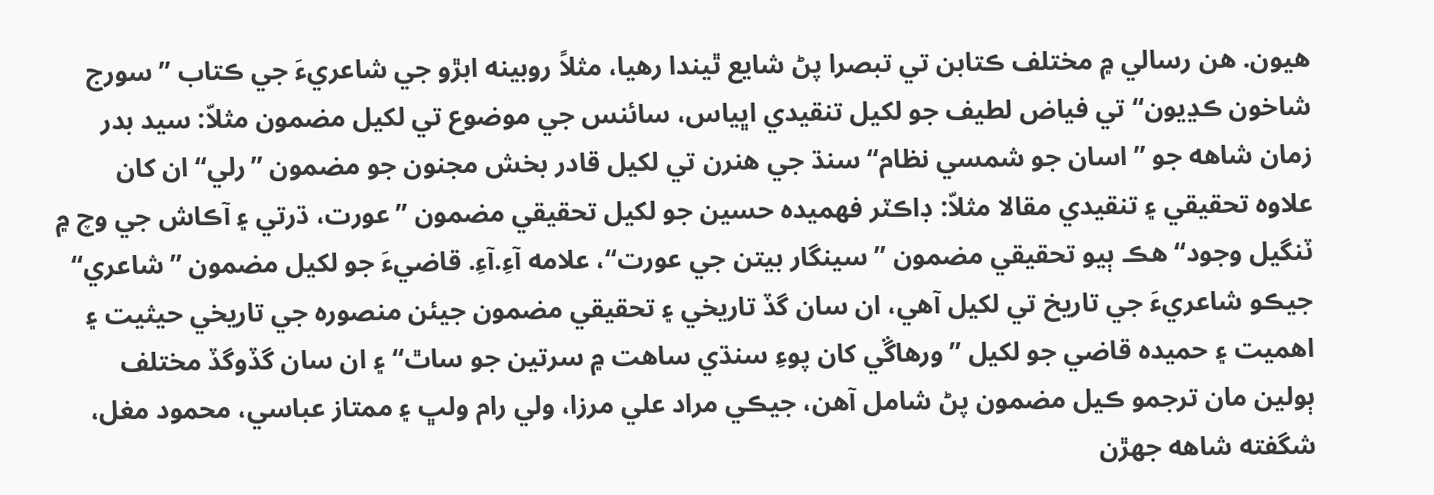هيون. هن رسالي ۾ مختلف ڪتابن تي تبصرا پڻ شايع ٿيندا رهيا، مثلاً روبينه ابڙو جي شاعريءَ جي ڪتاب ”سورج شاخون ڪڍيون“ تي فياض لطيف جو لکيل تنقيدي اڀياس، سائنس جي موضوع تي لکيل مضمون مثلاّ: سيد بدر زمان شاهه جو ”اسان جو شمسي نظام“ سنڌ جي هنرن تي لکيل قادر بخش مجنون جو مضمون ”رلي“ ان کان علاوه تحقيقي ۽ تنقيدي مقالا مثلاّ: ڊاڪٽر فهميده حسين جو لکيل تحقيقي مضمون ”عورت، ڌرتي ۽ آڪاش جي وچ ۾ ٽنگيل وجود“ هڪ ٻيو تحقيقي مضمون ”سينگار بيتن جي عورت“، علامه آءِ.آءِ. قاضيءَ جو لکيل مضمون ”شاعري“ جيڪو شاعريءَ جي تاريخ تي لکيل آهي، ان سان گڏ تاريخي ۽ تحقيقي مضمون جيئن منصوره جي تاريخي حيثيت ۽ اهميت ۽ حميده قاضي جو لکيل ”ورهاڱي کان پوءِ سنڌي ساهت ۾ سرتين جو ساٿ“ ۽ ان سان گڏوگڏ مختلف ٻولين مان ترجمو ڪيل مضمون پڻ شامل آهن، جيڪي مراد علي مرزا، ولي رام ولڀ ۽ ممتاز عباسي، محمود مغل، شگفته شاهه جهڙن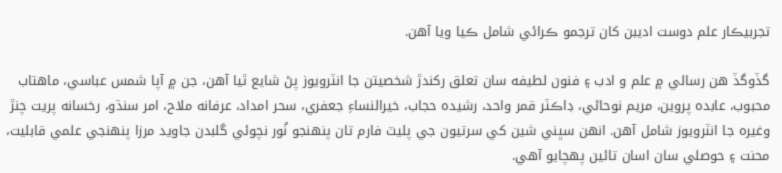تجربيڪار علم دوست اديبن کان ترجمو ڪرائي شامل ڪيا ويا آهن.

گڏوگڏ هن رسالي ۾ علم و ادب ۽ فنون لطيفه سان تعلق رکندڙ شخصيتن جا انٽرويوز پڻ شايع ٿيا آهن، جن ۾ آپا شمس عباسي، ماهتاب محبوب، عابده پروين، مريم نوحاڻي، ڊاڪٽر قمر واحد، رشيده حجاب، خيرالنساءِ جعفري، سحر امداد، عرفانه ملاح، امر سنڌو، رخسانه پريت چنڙ وغيره جا انٽرويوز شامل آهن. انهن سڀني شين کي سرتيون جي پليٽ فارم تان پنهنجو نُور نچوئي گلبدن جاويد مرزا پنهنجي علمي قابليت، محنت ۽ حوصلي سان اسان تائين پهچايو آهي.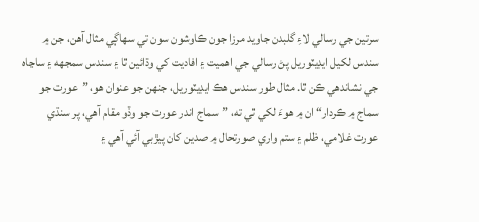سرتين جي رسالي لاءِ گلبدن جاويد مرزا جون ڪاوشون سون تي سهاڳي مثال آهن، جن ۾ سندس لکيل ايڊيٽوريل پڻ رسالي جي اهميت ۽ افاديت کي وڌائين ٿا ۽ سندس سمجهه ۽ ساڃاه جي نشاندهي ڪن ٿا. مثال طور سندس هڪ ايڊيٽوريل، جنهن جو عنوان هو، ”عورت جو سماج ۾ ڪردار“ ان ۾ هوءَ لکي ٿي ته، ”سماج اندر عورت جو وڏو مقام آهي، پر سنڌي عورت غلامي، ظلم ۽ ستم واري صورتحال ۾ صدين کان پيڙبي آئي آهي ۽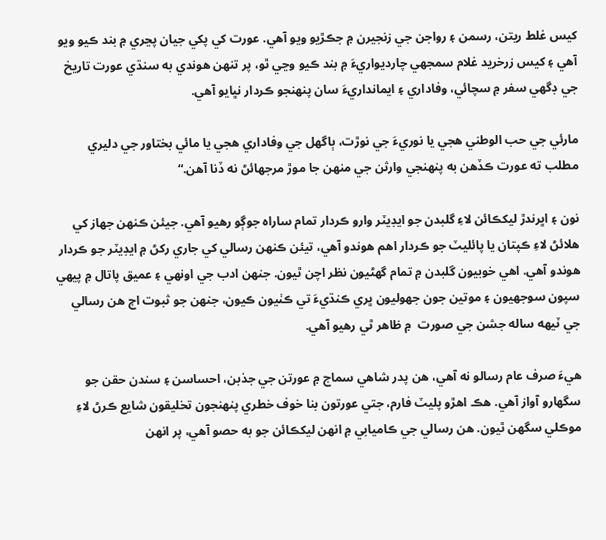کيس غلط ريتن، رسمن ۽ رواجن جي زنجيرن ۾ جڪڙيو ويو آهي. عورت کي پکي جيان پڃري ۾ بند ڪيو ويو آهي ۽ کيس زرخريد غلام سمجهي چارديواريءَ ۾ بند ڪيو وڃي ٿو، پر تنهن هوندي به سنڌي عورت تاريخ جي ڊگهي سفر ۾ سچائي، وفاداري ۽ ايمانداريءَ سان پنهنجو ڪردار نڀايو آهي.

مارئي جي حب الوطني هجي يا نوريءَ جي نوڙت، ٻاگهل جي وفاداري هجي يا مائي بختاور جي دليري مطلب ته عورت ڪڏهن به پنهنجي وارثن جي منهن جا موڙ مرجهائڻ نه ڏنا آهن.“

نون ۽ اڀرندڙ ليکڪائن لاءِ گلبدن جو ايڊيٽر وارو ڪردار تمام ساراه جوڳو رهيو آهي. جيئن ڪنهن جهاز کي هلائڻ لاءِ ڪپتان يا پائليٽ جو ڪردار اهم هوندو آهي، تيئن ڪنهن رسالي کي جاري رکڻ ۾ ايڊيٽر جو ڪردار هوندو آهي. اهي خوبيون گلبدن ۾ تمام گهڻيون نظر اچن ٿيون. جنهن ادب جي اونهي ۽ عميق پاتال ۾ پيهي سپون سوجهيون ۽ موتين جون جهوليون ڀري ڪنڌيءَ تي ڪٺيون ڪيون، جنهن جو ثبوت اڄ هن رسالي جي ٽيهه ساله جشن جي صورت  ۾ ظاهر ٿي رهيو آهي.

هيءَ صرف عام رسالو نه آهي، هن پدر شاهي سماج ۾ عورتن جي جذبن، احساسن ۽ سندن حقن جو سگهارو آواز آهي. هڪ اهڙو پليٽ فارم، جتي عورتون بنا خوف خطري پنهنجون تخليقون شايع ڪرڻ لاءِ موڪلي سگهن ٿيون. هن رسالي جي ڪاميابي ۾ انهن ليکڪائن جو به حصو آهي، پر انهن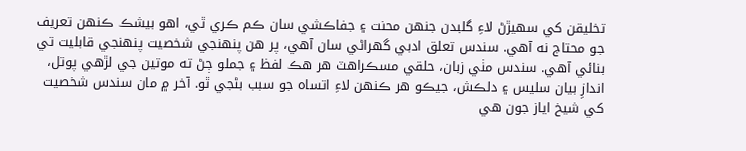تخليقن کي سهيڙڻ لاءِ گلبدن جنهن محنت ۽ جفاڪشي سان ڪم ڪري ٿي، اهو بيشڪ ڪنهن تعريف جو محتاج نه آهي. سندس تعلق ادبي گهراڻي سان آهي، پر هن پنهنجي شخصيت پنهنجي قابليت تي بنائي آهي. سندس مٺي زبان، حلقي مسڪراهٽ هر هڪ لفظ ۽ جملو ڄڻ ته موتين جي لڙهي پوتل، اندازِ بيان سليس ۽ دلڪش، جيڪو هر ڪنهن لاءِ اتساه جو سبب بڻجي ٿو. آخر ۾ مان سندس شخصيت کي شيخ اياز جون هي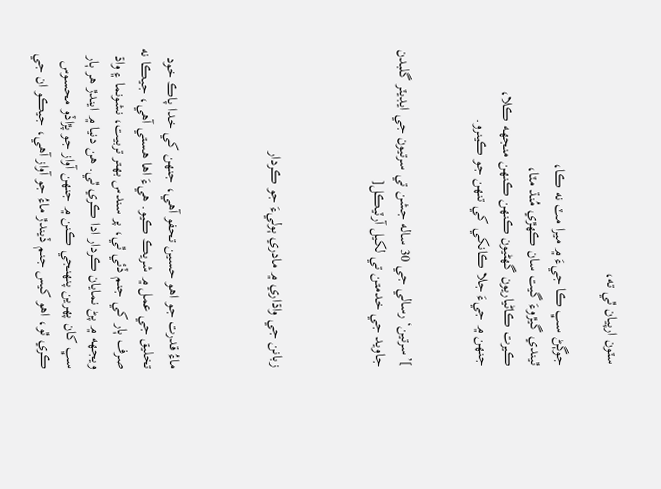سٽون ارپيان ٿي ته،

جوڳڻ سڀ ڪا جيءَ ۾ ميرا مٽ نه ڪا،
ٿيندي گيڙوءَ گيت سان ڪهڙي مُنڌ مٽا،
ڪيرت ڪاڻياريون گهڻيون ڪنهن ڪنهن منجهه ڪلا،
جنهن ۾ جيءَ جلا ڪانکي کي تنهن جو ڪينرو.


]’سرتين‘ رسالي جي 30 ساله جشن تي سرتيون جي ايڊيٽر گلبدن جاويد جي خدمتن تي لکيل آرٽيڪل[



زبانن جي واڌاري ۾ مادري ٻوليءَ جو ڪردار



ماءُ قدرت جو اهو حسين تحفو آهي، جنهن کي خدا پاڪ خود تخليق جي عمل ۾ شريڪ ڪيو. هيءَ اها هستي آهي، جيڪا نه صرف ٻار کي جنم ڏئي ٿي، پر سندس بهتر تربيت، نشونما ۽ واڌ ويجهه ۾ پڻ نمايان ڪردار ادا ڪري ٿي. هن دنيا ۾ ايندڙ هر ٻار سڀ کان پهرين پنهنجي ڪنن ۾ جنهن آواز جو پڙاڏو محسوس ڪري ٿو، اهو کيس جنم ڏيندڙ ماءُ جو آواز آهي، جيڪو ان جي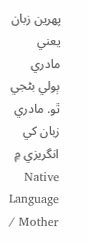پهرين زبان يعني مادري ٻولي بڻجي ٿو. مادري زبان کي انگريزي ۾ Native Language / Mother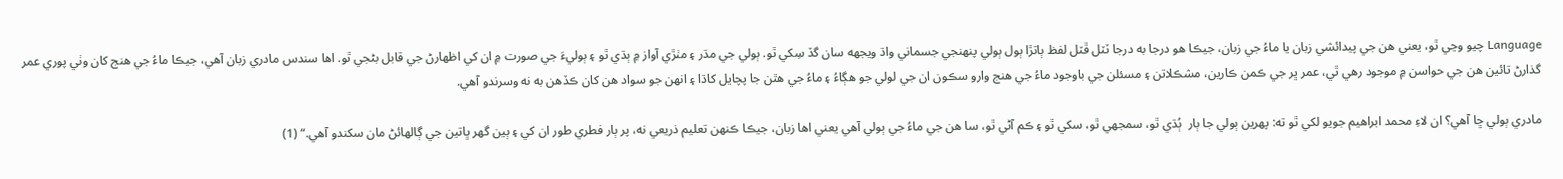Language چيو وڃي ٿو، يعني هن جي پيدائشي زبان يا ماءُ جي زبان، جيڪا هو درجا به درجا ٽٽل ڦٽل لفظ ٻاتڙا ٻول ٻولي پنهنجي جسماني واڌ ويجهه سان گڏ سِکي ٿو. ٻولي جي مڌر ۽ مٺڙي آواز ۾ ٻڌي ٿو ۽ ٻوليءَ جي صورت ۾ ان کي اظهارڻ جي قابل بڻجي ٿو. اها سندس مادري زبان آهي، جيڪا ماءُ جي هنج کان وٺي پوري عمر گذارڻ تائين هن جي حواسن ۾ موجود رهي ٿي، عمر ڀر جي ڪمن ڪارين، مشڪلاتن ۽ مسئلن جي باوجود ماءُ جي هنج وارو سڪون ان جي لولي جو هڳاءُ ۽ ماءُ جي هٿن جا پچايل کاڌا ۽ انهن جو سواد هن کان ڪڏهن به نه وسرندو آهي.

مادري ٻولي ڇا آهي؟ ان لاءِ محمد ابراهيم جويو لکي ٿو ته: پهرين ٻولي جا ٻار  ٻُڌي ٿو، سمجهي ٿو، سکي ٿو ۽ ڪم آڻي ٿو، سا هن جي ماءُ جي ٻولي آهي يعني اها زبان، جيڪا ڪنهن تعليم ذريعي نه، پر ٻار فطري طور ان کي ۽ ٻين گهر ڀاتين جي ڳالهائڻ مان سکندو آهي.“ (1)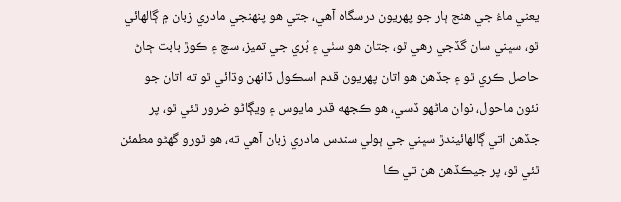يعني ماءُ جي هنج ٻار جو پهريون درسگاه آهي، جتي هو پنهنجي مادري زبان ۾ ڳالهائي ٿو، سڀني سان گڏجي رهي ٿو، جتان هو سٺي ۽ بُري جي تميز، سچ ۽ ڪوڙ بابت ڄاڻ حاصل ڪري ٿو ۽ جڏهن هو اتان پهريون قدم اسڪول ڏانهن وڌائي ٿو ته اتان جو نئون ماحول، نوان ماڻهو ڏسي، هو ڪجهه قدر مايوس ۽ ويڳاڻو ضرور ٿئي ٿو، پر جڏهن اتي ڳالهائيندڙ سڀني جي ٻولي سندس مادري زبان آهي ته، هو ٿورو گهڻو مطمئن ٿئي ٿو، پر جيڪڏهن هن تي ڪا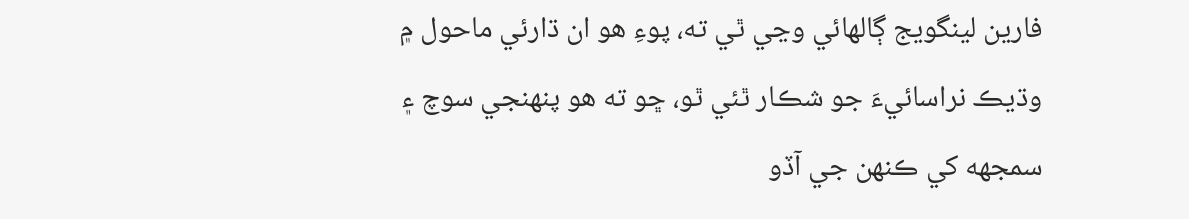فارين لينگويج ڳالهائي وڃي ٿي ته، پوءِ هو ان ڌارئي ماحول ۾ وڌيڪ نراسائيءَ جو شڪار ٿئي ٿو، ڇو ته هو پنهنجي سوچ ۽ سمجهه کي ڪنهن جي آڏو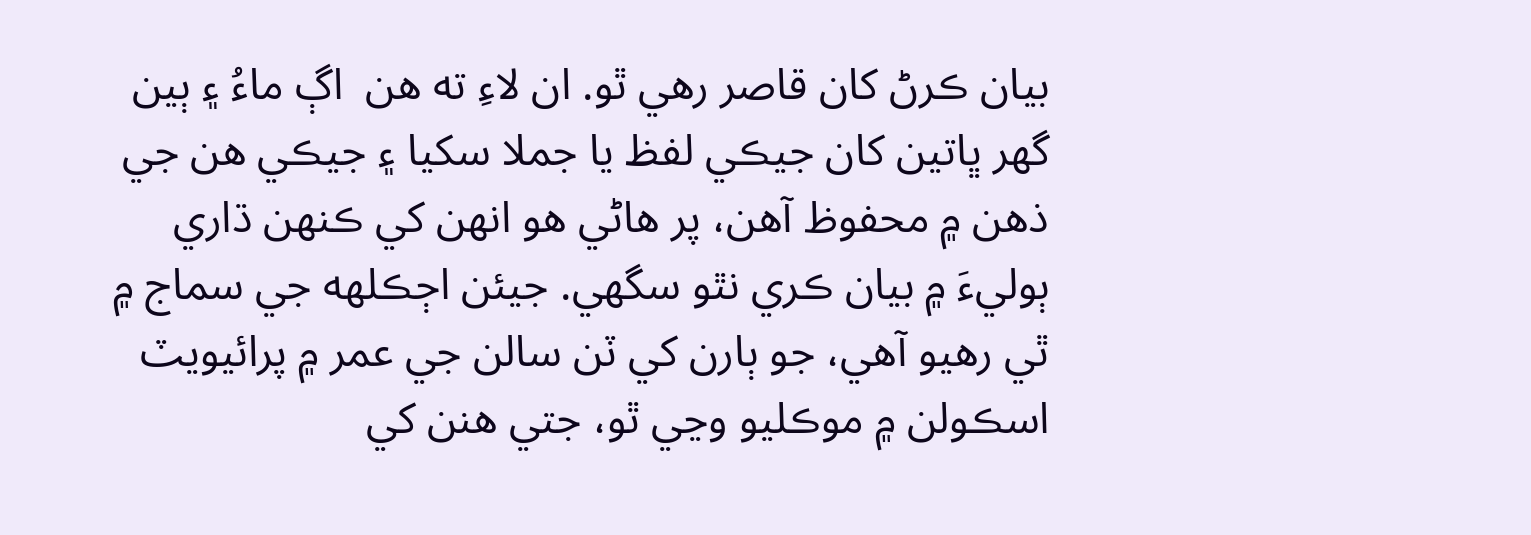بيان ڪرڻ کان قاصر رهي ٿو. ان لاءِ ته هن  اڳ ماءُ ۽ ٻين گهر ڀاتين کان جيڪي لفظ يا جملا سکيا ۽ جيڪي هن جي ذهن ۾ محفوظ آهن، پر هاڻي هو انهن کي ڪنهن ڌاري ٻوليءَ ۾ بيان ڪري نٿو سگهي. جيئن اڄڪلهه جي سماج ۾ ٿي رهيو آهي، جو ٻارن کي ٽن سالن جي عمر ۾ پرائيويٽ اسڪولن ۾ موڪليو وڃي ٿو، جتي هنن کي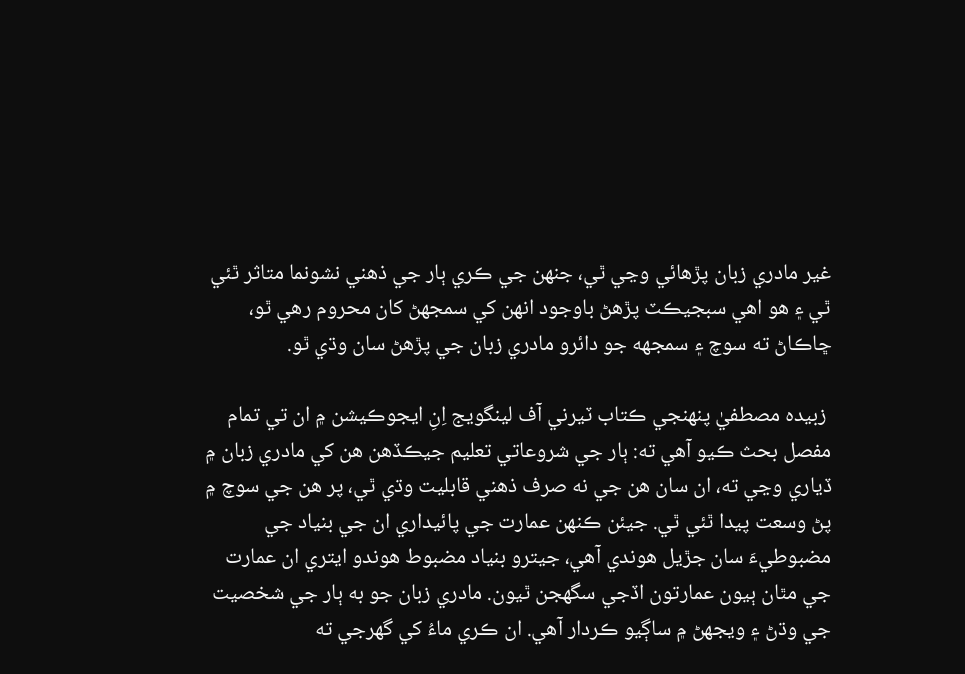غير مادري زبان پڙهائي وڃي ٿي، جنهن جي ڪري ٻار جي ذهني نشونما متاثر ٿئي ٿي ۽ هو اهي سبجيڪٽ پڙهڻ باوجود انهن کي سمجهڻ کان محروم رهي ٿو، ڇاڪاڻ ته سوچ ۽ سمجهه جو دائرو مادري زبان جي پڙهڻ سان وڌي ٿو.

 زبيده مصطفيٰ پنهنجي ڪتاب ٽيرني آف لينگويج اِنِ ايجوڪيشن ۾ ان تي تمام مفصل بحث ڪيو آهي ته: ٻار جي شروعاتي تعليم جيڪڏهن هن کي مادري زبان ۾ ڏياري وڃي ته، ان سان هن جي نه صرف ذهني قابليت وڌي ٿي، پر هن جي سوچ ۾ پڻ وسعت پيدا ٿئي ٿي. جيئن ڪنهن عمارت جي پائيداري ان جي بنياد جي مضبوطيءَ سان جڙيل هوندي آهي، جيترو بنياد مضبوط هوندو ايتري ان عمارت جي مٿان ٻيون عمارتون اڏجي سگهجن ٿيون. مادري زبان جو به ٻار جي شخصيت جي وڌڻ ۽ ويجهڻ ۾ ساڳيو ڪردار آهي. ان ڪري ماءُ کي گهرجي ته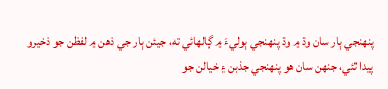پنهنجي ٻار سان وڌ ۾ وڌ پنهنجي ٻوليءَ ۾ ڳالهائي ته، جيئن ٻار جي ذهن ۾ لفظن جو ذخيرو پيدا ٿئي، جنهن سان هو پنهنجي جذبن ۽ خيالن جو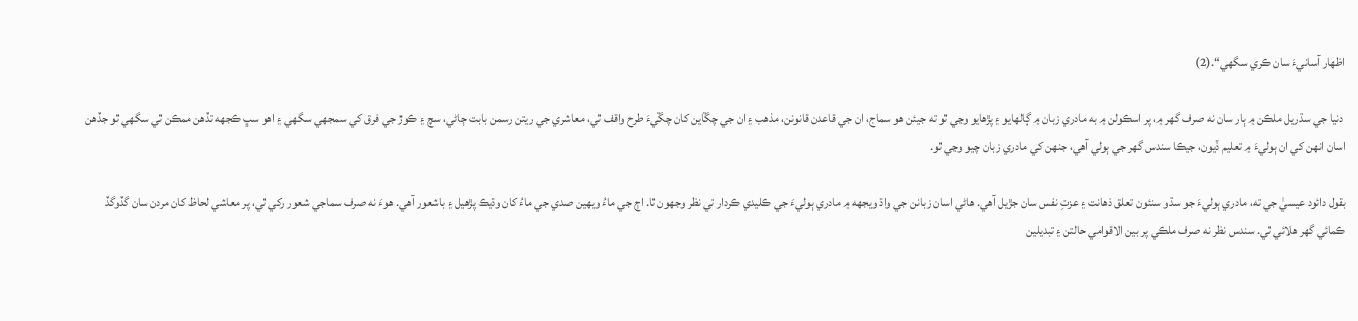اظهار آسانيءَ سان ڪري سگهي“.(2)

 دنيا جي سڌريل ملڪن ۾ ٻار سان نه صرف گهر ۾، پر اسڪولن ۾ به مادري زبان ۾ ڳالهايو ۽ پڙهايو وڃي ٿو ته جيئن هو سماج، ان جي قاعدن قانونن، مذهب ۽ ان جي چڱاين کان چڱيءَ طرح واقف ٿي، معاشري جي ريتن رسمن بابت ڄاڻي، سچ ۽ ڪوڙ جي فرق کي سمجهي سگهي ۽ اهو سڀ ڪجهه تڏهن ممڪن ٿي سگهي ٿو جڏهن اسان انهن کي ان ٻوليءَ ۾ تعليم ڏيون، جيڪا سندس گهر جي ٻولي آهي، جنهن کي مادري زبان چيو وڃي ٿو.

بقول دائود عيسيٰ جي ته، مادري ٻوليءَ جو سڌو سنئون تعلق ذهانت ۽ عزتِ نفس سان جڙيل آهي. هاڻي اسان زبانن جي واڌ ويجهه ۾ مادري ٻوليءَ جي ڪليدي ڪردار تي نظر وجهون ٿا. اڄ جي ماءُ ويهين صدي جي ماءُ کان وڌيڪ پڙهيل ۽ باشعور آهي. هوءَ نه صرف سماجي شعور رکي ٿي، پر معاشي لحاظ کان مردن سان گڏوگڏ ڪمائي گهر هلائي ٿي. سندس نظر نه صرف ملڪي پر بين الاقوامي حالتن ۽ تبديلين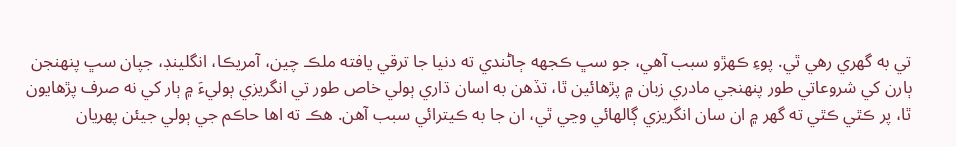تي به گهري رهي ٿي. پوءِ ڪهڙو سبب آهي، جو سڀ ڪجهه ڄاڻندي ته دنيا جا ترقي يافته ملڪ چين، آمريڪا، انگلينڊ، جپان سڀ پنهنجن ٻارن کي شروعاتي طور پنهنجي مادري زبان ۾ پڙهائين ٿا، تڏهن به اسان ڌاري ٻولي خاص طور تي انگريزي ٻوليءَ ۾ ٻار کي نه صرف پڙهايون ٿا، پر ڪٿي ڪٿي ته گهر ۾ ان سان انگريزي ڳالهائي وڃي ٿي، ان جا به ڪيترائي سبب آهن. هڪ ته اها حاڪم جي ٻولي جيئن پهريان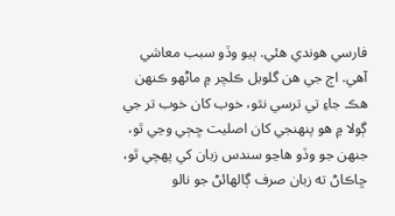فارسي هوندي هئي. ٻيو وڏو سبب معاشي آهي. اڄ جي هن گلوبل ڪلچر ۾ ماڻهو ڪنهن هڪ جاءِ تي ترسي نٿو، خوب کان خوب تر جي ڳولا ۾ هو پنهنجي کان اصليت ڇڄي وڃي ٿو، جنهن جو وڏو هاڃو سندس زبان کي پهچي ٿو، ڇاڪاڻ ته زبان صرف ڳالهائڻ جو نالو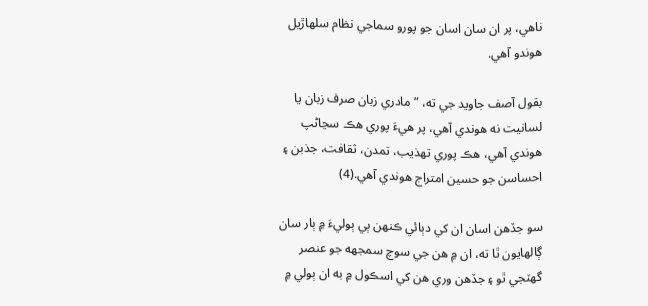ناهي، پر ان سان اسان جو پورو سماجي نظام سلهاڙيل هوندو آهي.

بقول آصف جاويد جي ته، ”مادري زبان صرف زبان يا لسانيت نه هوندي آهي، پر هيءَ پوري هڪ سڃاڻپ هوندي آهي، هڪ پوري تهذيب، تمدن، ثقافت، جذبن ۽ احساسن جو حسين امتراج هوندي آهي.(4)

سو جڏهن اسان ان کي دٻائي ڪنهن ٻي ٻوليءَ ۾ ٻار سان ڳالهايون ٿا ته، ان ۾ هن جي سوچ سمجهه جو عنصر گهٽجي ٿو ۽ جڏهن وري هن کي اسڪول ۾ به ان ٻولي ۾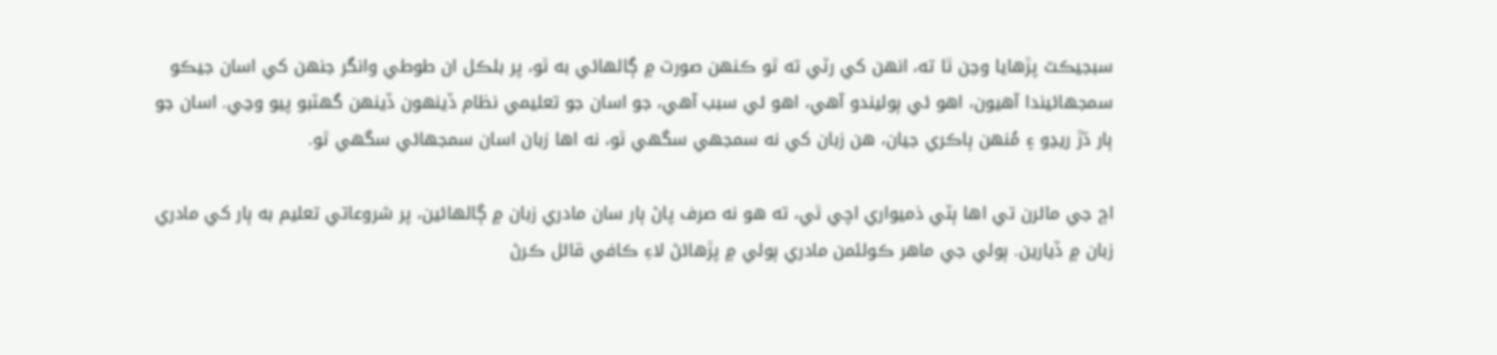سبجيڪٽ پڙهايا وڃن ٿا ته، انهن کي رٽي ته ٿو ڪنهن صورت ۾ ڳالهائي به ٿو، پر بلڪل ان طوطي وانگر جنهن کي اسان جيڪو سمجهائيندا آهيون، اهو ئي ٻوليندو آهي، اهو ئي سبب آهي، جو اسان جو تعليمي نظام ڏينهون ڏينهن گهٽبو پيو وڃي. اسان جو ٻار ڌڙ ريڍو ۽ مُنهن ٻاڪري جيان، هن زبان کي نه سمجهي سگهي ٿو، نه اها زبان اسان سمجهائي سگهي ٿو.

اڄ جي مائرن تي اها ٻٽي ذميواري اچي ٿي، ته هو نه صرف پاڻ ٻار سان مادري زبان ۾ ڳالهائين، پر شروعاتي تعليم به ٻار کي مادري زبان ۾ ڏيارين. ٻولي جي ماهر ڪولئمن مادري ٻولي ۾ پڙهائڻ لاءِ ڪافي قائل ڪرڻ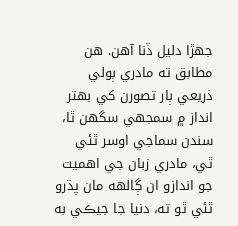جهڙا دليل ڏنا آهن. هن مطابق ته مادري ٻولي ذريعي ٻار تصورن کي بهتر انداز ۾ سمجهي سگهن ٿا، سندن سماجي اوسر ٿئي ٿي، مادري زبان جي اهميت جو اندازو ان ڳالهه مان پڌرو ٿئي ٿو ته، دنيا جا جيڪي به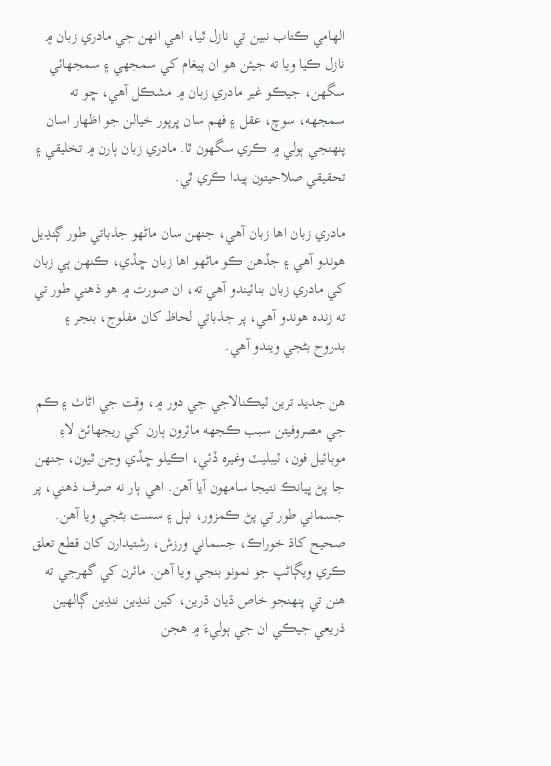الهامي ڪتاب نبين تي نازل ٿيا، اهي انهن جي مادري زبان ۾ نازل ڪيا ويا ته جيئن هو ان پيغام کي سمجهي ۽ سمجهائي سگهن، جيڪو غير مادري زبان ۾ مشڪل آهي، ڇو ته سمجهه، سوچ، عقل ۽ فهم سان ڀرپور خيالن جو اظهار اسان پنهنجي ٻولي ۾ ڪري سگهون ٿا. مادري زبان ٻارن ۾ تخليقي ۽ تحقيقي صلاحيتون پيدا ڪري ٿي.

مادري زبان اها زبان آهي، جنهن سان ماڻهو جذباتي طور ڳنڍيل هوندو آهي ۽ جڏهن ڪو ماڻهو اها زبان ڇڏي، ڪنهن ٻي زبان کي مادري زبان بنائيندو آهي ته، ان صورت ۾ هو ذهني طور تي ته زنده هوندو آهي، پر جذباتي لحاظ کان مفلوج، بنجر ۽ بدروح بڻجي ويندو آهي.

هن جديد ترين ٽيڪنالاجي جي دور ۾، وقت جي اڻاٺ ۽ ڪم جي مصروفيتن سبب ڪجهه مائرون ٻارن کي ريجهائڻ لاءِ موبائيل فون، ٽيبليٽ وغيره ڏئي، اڪيلو ڇڏي وڃن ٿيون، جنهن جا پڻ ڀيانڪ نتيجا سامهون آيا آهن. اهي ٻار نه صرف ذهني، پر جسماني طور تي پڻ ڪمزور، نٻل ۽ سست بڻجي ويا آهن. صحيح کاڌ خوراڪ، جسماني ورزش، رشتيدارن کان قطع تعلق ڪري ويڳاڻپ جو نمونو بنجي ويا آهن. مائرن کي گهرجي ته هنن تي پنهنجو خاص ڌيان ڌرين، کين ننڍين ننڍين ڳالهين ذريعي جيڪي ان جي ٻوليءَ ۾ هجن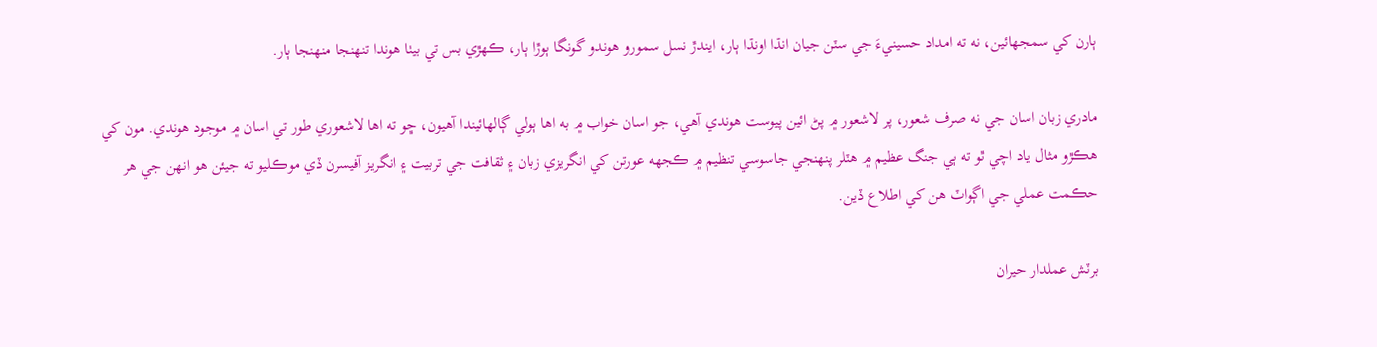ٻارن کي سمجهائين، نه ته امداد حسينيءَ جي سٽن جيان انڌا اونڌا ٻار، ايندڙ نسل سمورو هوندو گونگا ٻوڙا ٻار، ڪهڙي بس تي بيٺا هوندا تنهنجا منهنجا ٻار.

مادري زبان اسان جي نه صرف شعور، پر لاشعور ۾ پڻ ائين پيوست هوندي آهي، جو اسان خواب ۾ به اها ٻولي ڳالهائيندا آهيون، ڇو ته اها لاشعوري طور تي اسان ۾ موجود هوندي. مون کي هڪڙو مثال ياد اچي ٿو ته ٻي جنگ عظيم ۾ هٽلر پنهنجي جاسوسي تنظيم ۾ ڪجهه عورتن کي انگريزي زبان ۽ ثقافت جي تربيت ۽ انگريز آفيسرن ڏي موڪليو ته جيئن هو انهن جي هر حڪمت عملي جي اڳواٽ هن کي اطلاع ڏين.

برٽش عملدار حيران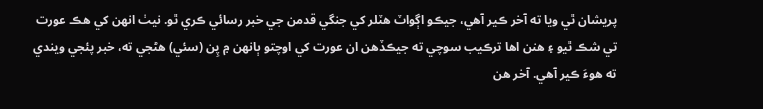پريشان ٿي ويا ته آخر ڪير آهي، جيڪو اڳواٽ هٽلر کي جنگي قدمن جي خبر رسائي ڪري ٿو. نيٺ انهن کي هڪ عورت تي شڪ ٿيو ۽ هنن اها ترڪيب سوچي ته جيڪڏهن ان عورت کي اوچتو ٻانهن ۾ پِن (سئي) هڻجي ته، خبر پئجي ويندي ته هوءَ ڪير آهي. آخر هن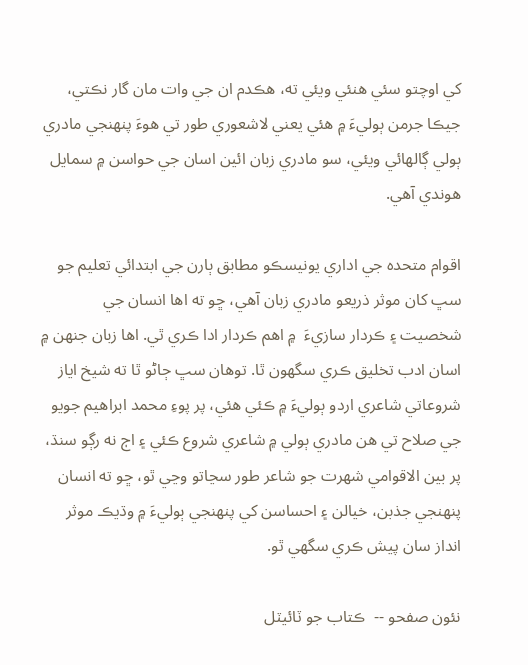کي اوچتو سئي هنئي ويئي ته، هڪدم ان جي وات مان گار نڪتي، جيڪا جرمن ٻوليءَ ۾ هئي يعني لاشعوري طور تي هوءَ پنهنجي مادري ٻولي ڳالهائي ويئي، سو مادري زبان ائين اسان جي حواسن ۾ سمايل هوندي آهي.

اقوام متحده جي اداري يونيسڪو مطابق ٻارن جي ابتدائي تعليم جو سڀ کان موثر ذريعو مادري زبان آهي، ڇو ته اها انسان جي شخصيت ۽ ڪردار سازيءَ  ۾ اهم ڪردار ادا ڪري ٿي. اها زبان جنهن ۾ اسان ادب تخليق ڪري سگهون ٿا. توهان سڀ ڄاڻو ٿا ته شيخ اياز شروعاتي شاعري اردو ٻوليءَ ۾ ڪئي هئي، پر پوءِ محمد ابراهيم جويو جي صلاح تي هن مادري ٻولي ۾ شاعري شروع ڪئي ۽ اڄ نه رڳو سنڌ، پر بين الاقوامي شهرت جو شاعر طور سڃاتو وڃي ٿو، ڇو ته انسان پنهنجي جذبن، خيالن ۽ احساسن کي پنهنجي ٻوليءَ ۾ وڌيڪ موثر انداز سان پيش ڪري سگهي ٿو.

نئون صفحو --  ڪتاب جو ٽائيٽل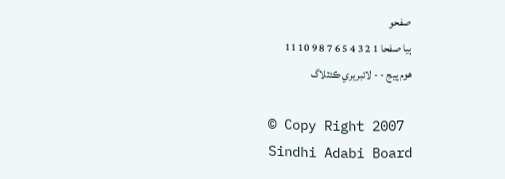صفحو
ٻيا صفحا 1 2 3 4 5 6 7 8 9 10 11
هوم پيج - - لائبريري ڪئٽلاگ

© Copy Right 2007
Sindhi Adabi Board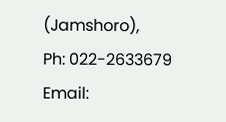(Jamshoro),
Ph: 022-2633679 Email: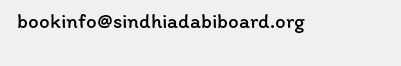bookinfo@sindhiadabiboard.org